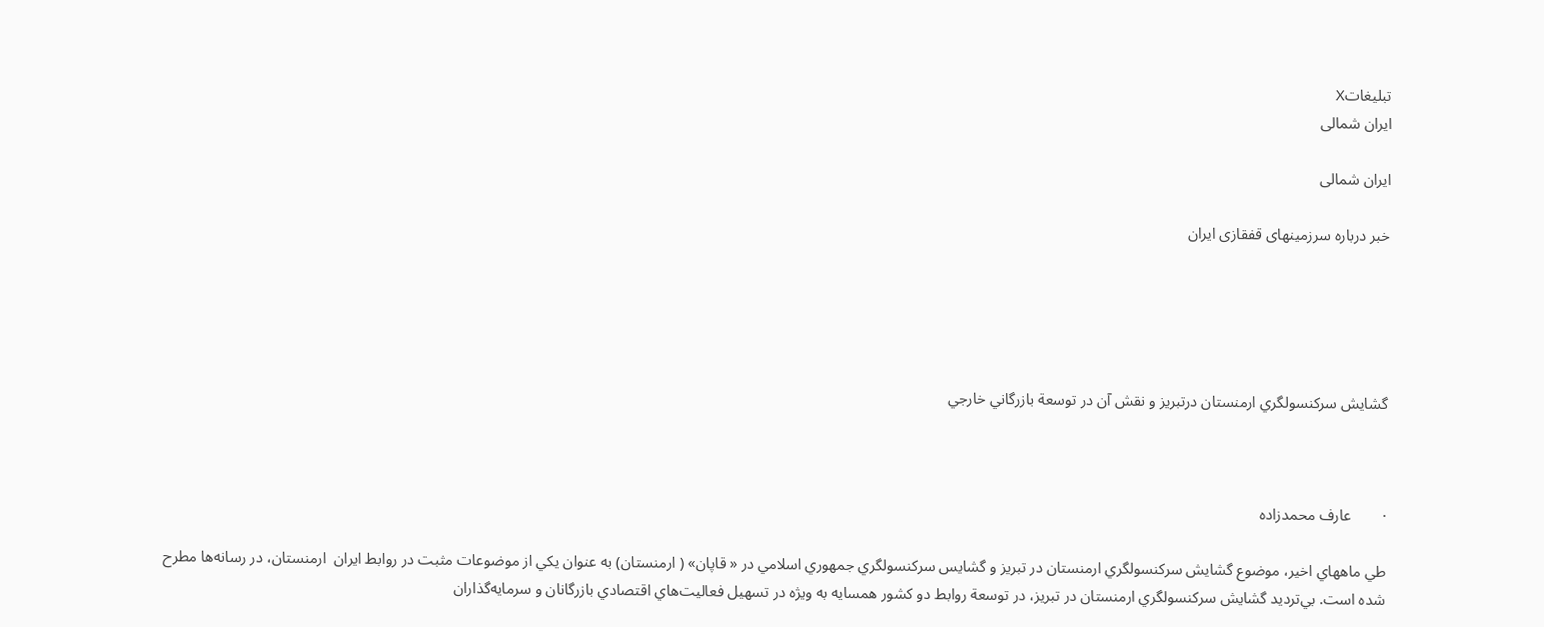تبليغاتX
ایران شمالی

ایران شمالی

خبر درباره سرزمینهای قفقازی ایران





گشايش سركنسولگري ارمنستان درتبريز و نقش آن در توسعة بازرگاني خارجي



·        عارف محمدزاده

طي ماههاي اخير، موضوع گشايش سركنسولگري ارمنستان در تبريز و گشايس سركنسولگري جمهوري اسلامي در « قاپان» ( ارمنستان) به عنوان يكي از موضوعات مثبت در روابط ايران  ارمنستان، در رسانه‌ها مطرح شده است. بي‌ترديد گشايش سركنسولگري ارمنستان در تبريز، در توسعة روابط دو كشور همسايه به ويژه در تسهيل فعاليت‌هاي اقتصادي بازرگانان و سرمايه‌گذاران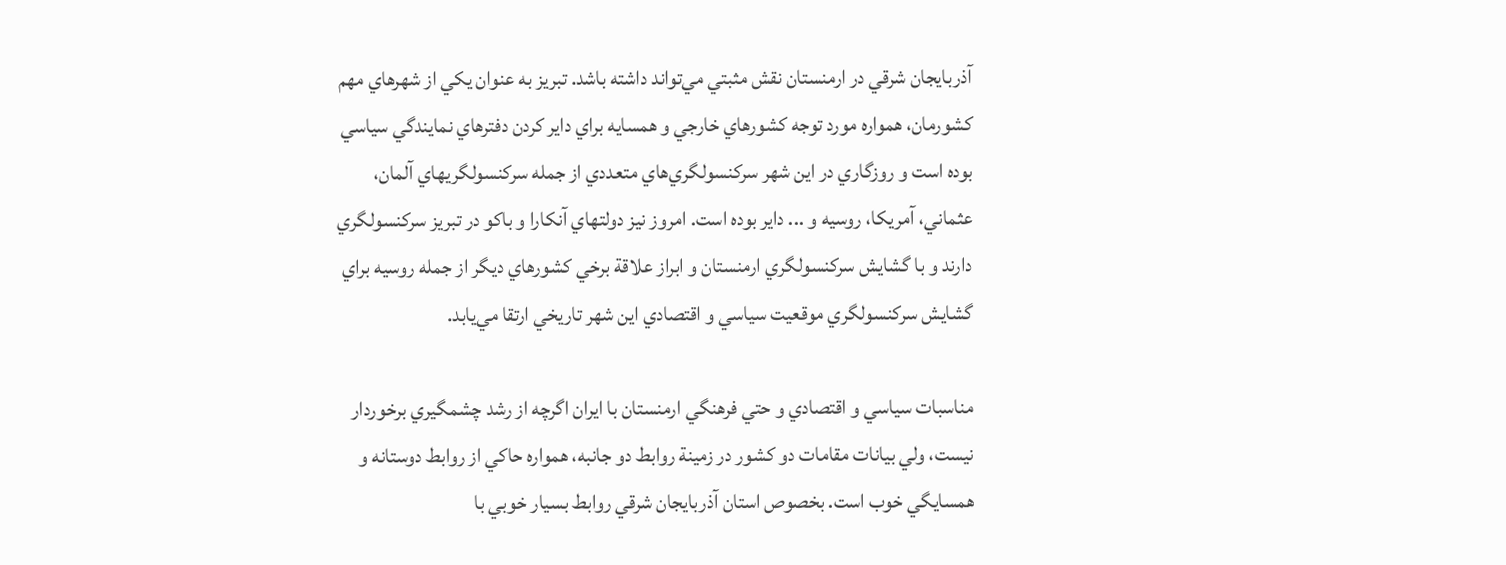آذربايجان شرقي در ارمنستان نقش مثبتي مي‌تواند داشته باشد. تبريز به عنوان يكي از شهرهاي مهم كشورمان، همواره مورد توجه كشورهاي خارجي و همسايه براي داير كردن دفترهاي نمايندگي سياسي بوده است و روزگاري در اين شهر سركنسولگري‌هاي متعددي از جمله سركنسولگريهاي آلمان، عثماني، آمريكا، روسيه و ... داير بوده است. امروز نيز دولتهاي آنكارا و باكو در تبريز سركنسولگري دارند و با گشايش سركنسولگري ارمنستان و ابراز علاقة برخي كشورهاي ديگر از جمله روسيه براي گشايش سركنسولگري موقعيت سياسي و اقتصادي اين شهر تاريخي ارتقا مي‌يابد.

مناسبات سياسي و اقتصادي و حتي فرهنگي ارمنستان با ايران اگرچه از رشد چشمگيري برخوردار نيست، ولي بيانات مقامات دو كشور در زمينة روابط دو جانبه، همواره حاكي از روابط دوستانه و همسايگي خوب است. بخصوص استان آذربايجان شرقي روابط بسيار خوبي با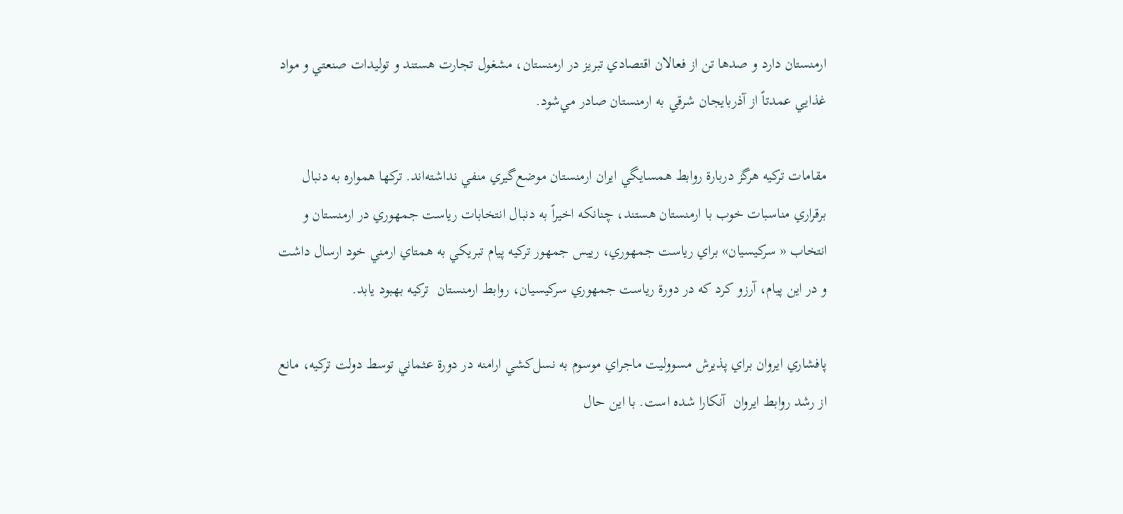ارمنستان دارد و صدها تن از فعالان اقتصادي تبريز در ارمنستان، مشغول تجارت هستند و توليدات صنعتي و مواد غذايي عمدتاً از آذربايجان شرقي به ارمنستان صادر مي‌شود.

مقامات تركيه هرگز دربارة روابط همسايگي ايران ارمنستان موضع‌گيري منفي نداشته‌اند. تركها همواره به دنبال برقراري مناسبات خوب با ارمنستان هستند، چنانكه اخيراً به دنبال انتخابات رياست جمهوري در ارمنستان و انتخاب « سركيسيان» براي رياست جمهوري، رييس جمهور تركيه پيام تبريكي به همتاي ارمني خود ارسال داشت و در اين پيام، آرزو كرد كه در دورة رياست جمهوري سركيسيان، روابط ارمنستان  تركيه بهبود يابد.

پافشاري ايروان براي پذيرش مسووليت ماجراي موسوم به نسل‌كشي ارامنه در دورة ‌عثماني توسط دولت تركيه، مانع از رشد روابط ايروان  آنكارا شده است. با اين حال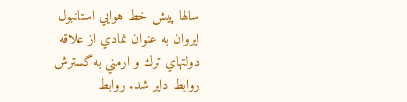سالها پيش خط هوايي استانبول ايروان به عنوان نمادي از علاقه دولتهاي ترك و ارمني به گسترش روابط داير شد. روابط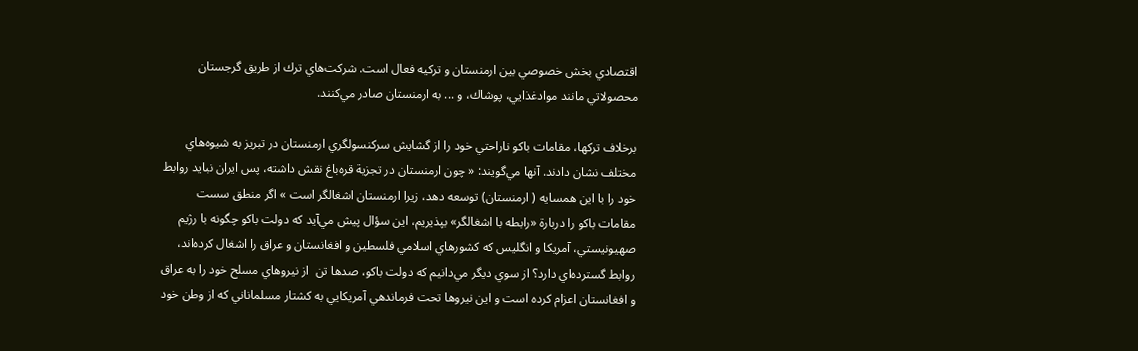اقتصادي بخش خصوصي بين ارمنستان و تركيه فعال است. شركت‌هاي ترك از طريق گرجستان محصولاتي مانند موادغذايي، پوشاك، و ... به ارمنستان صادر مي‌كنند.

برخلاف تركها، مقامات باكو ناراحتي خود را از گشايش سركنسولگري ارمنستان در تبريز به شيوه‌هاي مختلف نشان دادند. آنها مي‌گويند: « چون ارمنستان در تجزية قره‌باغ نقش داشته، پس ايران نبايد روابط خود را با اين همسايه ( ارمنستان) توسعه دهد، زيرا ارمنستان اشغالگر است » اگر منطق سست مقامات باكو را دربارة «رابطه با اشغالگر» بپذيريم، اين سؤال پيش مي‌آيد كه دولت باكو چگونه با رژيم صهيونيستي، آمريكا و انگليس كه كشورهاي اسلامي فلسطين و افغانستان و عراق را اشغال كرده‌اند، روابط گسترده‌اي دارد؟ از سوي ديگر مي‌دانيم كه دولت باكو، صدها تن  از نيروهاي مسلح خود را به عراق و افغانستان اعزام كرده است و اين نيروها تحت فرماندهي آمريكايي به كشتار مسلماناني كه از وطن خود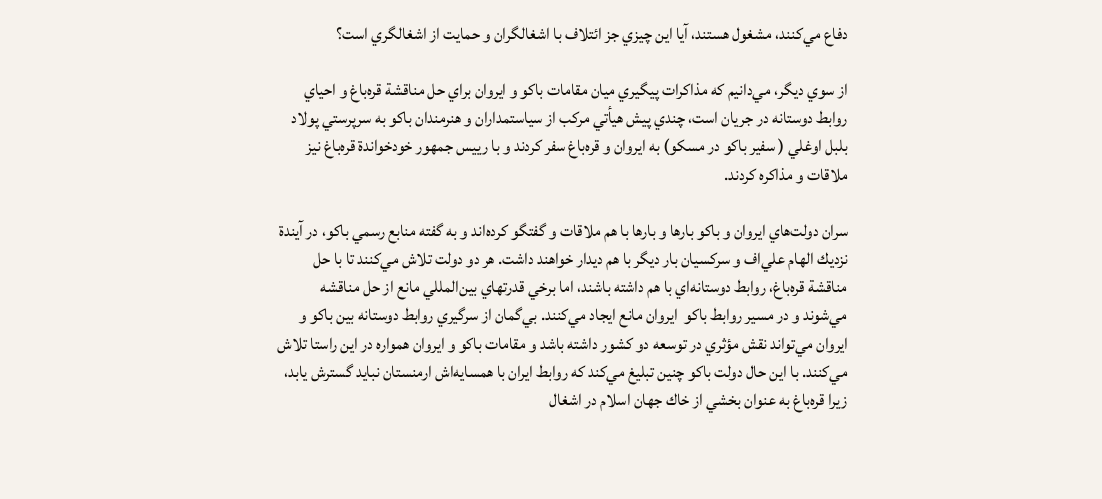دفاع مي‌كنند، مشغول هستند، آيا اين چيزي جز ائتلاف با اشغالگران و حمايت از اشغالگري است؟

از سوي ديگر، مي‌دانيم كه مذاكرات پيگيري ميان مقامات باكو و ايروان براي حل مناقشة‌ قره‌باغ و احياي روابط دوستانه در جريان است، چندي پيش هيأتي مركب از سياستمداران و هنرمندان باكو به سرپرستي پولاد بلبل اوغلي ( سفير باكو در مسكو) به ايروان و قره‌باغ سفر كردند و با رييس جمهور خودخواندة قره‌باغ نيز ملاقات و مذاكره كردند.

سران دولت‌هاي ايروان و باكو بارها و بارها با هم ملاقات و گفتگو كرده‌اند و به گفته منابع رسمي باكو، در آيندة نزديك الهام علي‌اف و سركسيان بار ديگر با هم ديدار خواهند داشت. هر دو دولت تلاش مي‌كنند تا با حل مناقشة‌ قره‌باغ، روابط دوستانه‌اي با هم داشته باشند، اما برخي قدرتهاي بين‌المللي مانع از حل مناقشه مي‌شوند و در مسير روابط باكو  ايروان مانع ايجاد مي‌كنند. بي‌گمان از سرگيري روابط دوستانه بين باكو و ايروان مي‌تواند نقش مؤثري در توسعه دو كشور داشته باشد و مقامات باكو و ايروان همواره در اين راستا تلاش مي‌كنند. با اين حال دولت باكو چنين تبليغ مي‌كند كه روابط ايران با همسايه‌اش ارمنستان نبايد گسترش يابد، زيرا قره‌باغ به عنوان بخشي از خاك جهان اسلام در اشغال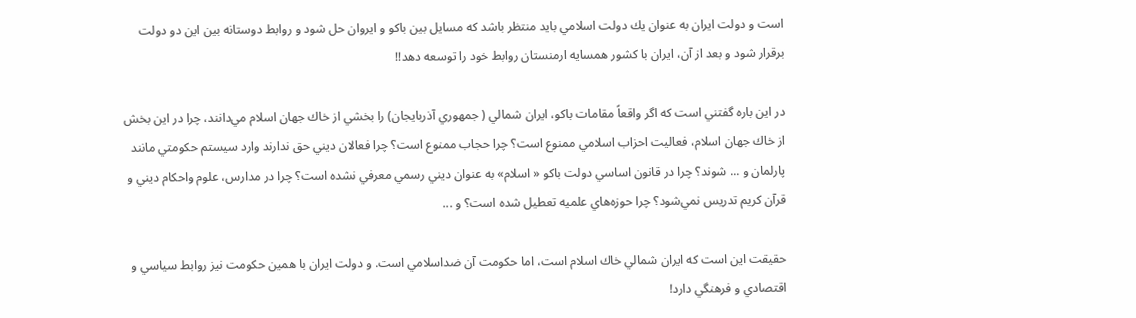است و دولت ايران به عنوان يك دولت اسلامي بايد منتظر باشد كه مسايل بين باكو و ايروان حل شود و روابط دوستانه بين اين دو دولت برقرار شود و بعد از آن، ايران با كشور همسايه ارمنستان روابط خود را توسعه دهد!!

در اين باره گفتني است كه اگر واقعاً مقامات باكو، ايران شمالي ( جمهوري آذربايجان) را بخشي از خاك جهان اسلام مي‌دانند، چرا در اين بخش از خاك جهان اسلام، فعاليت احزاب اسلامي ممنوع است؟ چرا حجاب ممنوع است؟ چرا فعالان ديني حق ندارند وارد سيستم حكومتي مانند پارلمان و ... شوند؟ چرا در قانون اساسي دولت باكو « اسلام» به عنوان ديني رسمي معرفي نشده است؟ چرا در مدارس، علوم واحكام ديني و قرآن كريم تدريس نمي‌شود؟ چرا حوزه‌هاي علميه تعطيل شده است؟ و ...

حقيقت اين است كه ايران شمالي خاك اسلام است، اما حكومت آن ضداسلامي است. و دولت ايران با همين حكومت نيز روابط سياسي و اقتصادي و فرهنگي دارد!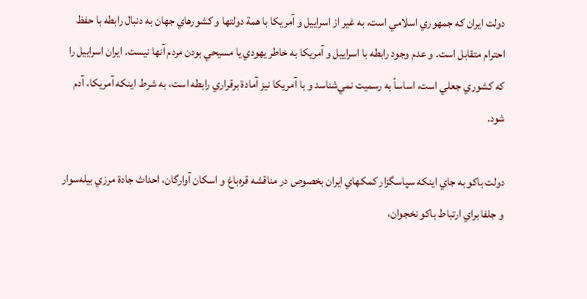دولت ايران كه جمهوري اسلامي است، به غير از اسراييل و آمريكا با همة دولتها و كشورهاي جهان به دنبال رابطه با حفظ احترام متقابل است. و عدم وجود رابطه با اسراييل و آمريكا به خاطر يهودي يا مسيحي بودن مردم آنها نيست. ايران اسراييل را كه كشوري جعلي است، اساساً به رسميت نمي‌شناسد و با آمريكا نيز آمادة برقراري رابطه است، به شرط اينكه آمريكا، آدم شود.

دولت باكو به جاي اينكه سپاسگزار كمكهاي ايران بخصوص در مناقشه قره‌باغ و اسكان آوارگان، احداث جادة مرزي بيله‌سوار و جلفا براي ارتباط باكو نخجوان،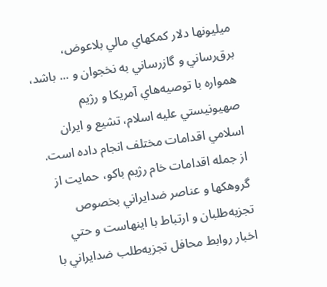ميليونها دلار كمكهاي مالي بلاعوض، برق‌رساني و گازرساني به نخجوان و ... باشد، همواره با توصيه‌هاي آمريكا و رژيم صهيونيستي عليه اسلام، تشيع و ايران اسلامي اقدامات مختلف انجام داده است. از جمله اقدامات خام رژيم باكو، حمايت از گروهكها و عناصر ضدايراني بخصوص تجزيه‌طلبان و ارتباط با اينهاست و حتي اخبار روابط محافل تجزيه‌طلب ضدايراني با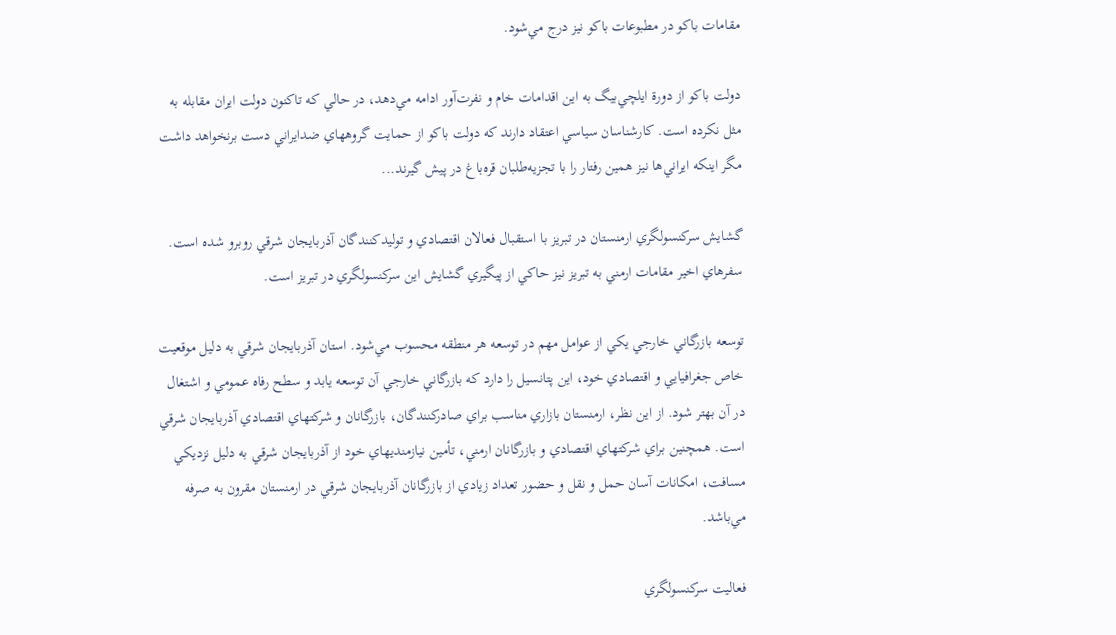مقامات باكو در مطبوعات باكو نيز درج مي‌شود.

دولت باكو از دورة ايلچي‌بيگ به اين اقدامات خام و نفرت‌آور ادامه مي‌دهد، در حالي كه تاكنون دولت ايران مقابله به مثل نكرده است. كارشناسان سياسي اعتقاد دارند كه دولت باكو از حمايت گروههاي ضدايراني دست برنخواهد داشت مگر اينكه ايراني‌ها نيز همين رفتار را با تجزيه‌طلبان قره‌باغ در پيش گيرند...

گشايش سركنسولگري ارمنستان در تبريز با استقبال فعالان اقتصادي و توليدكنندگان آذربايجان شرقي روبرو شده است. سفرهاي اخير مقامات ارمني به تبريز نيز حاكي از پيگيري گشايش اين سركنسولگري در تبريز است.

توسعه بازرگاني خارجي يكي از عوامل مهم در توسعه هر منطقه محسوب مي‌شود. استان آذربايجان شرقي به دليل موقعيت خاص جغرافيايي و اقتصادي خود، اين پتانسيل را دارد كه بازرگاني خارجي آن توسعه يابد و سطح رفاه عمومي و اشتغال در آن بهتر شود. از اين نظر، ارمنستان بازاري مناسب براي صادركنندگان، بازرگانان و شركتهاي اقتصادي آذربايجان شرقي است. همچنين براي شركتهاي اقتصادي و بازرگانان ارمني، تأمين نيازمنديهاي خود از آذربايجان شرقي به دليل نزديكي مسافت، امكانات آسان حمل و نقل و حضور تعداد زيادي از بازرگانان آذربايجان شرقي در ارمنستان مقرون به صرفه مي‌باشد.

فعاليت سركنسولگري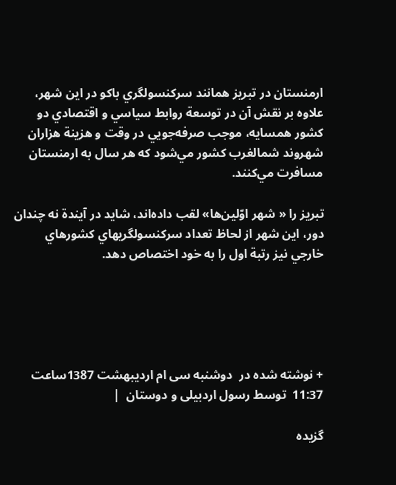ارمنستان در تبريز همانند سركنسولگري باكو در اين شهر، علاوه بر نقش آن در توسعة روابط سياسي و اقتصادي دو كشور همسايه، موجب صرفه‌جويي در وقت و هزينة هزاران شهروند شمالغرب كشور مي‌شود كه هر سال به ارمنستان مسافرت مي‌كنند.

تبريز را « شهر اوّلين‌ها» لقب داده‌اند، شايد در آيندة نه چندان دور، اين شهر از لحاظ تعداد سركنسولگريهاي كشورهاي خارجي نيز رتبة اول را به خود اختصاص دهد.





+ نوشته شده در  دوشنبه سی ام اردیبهشت 1387ساعت 11:37  توسط رسول اردبیلی و دوستان  |

گزیده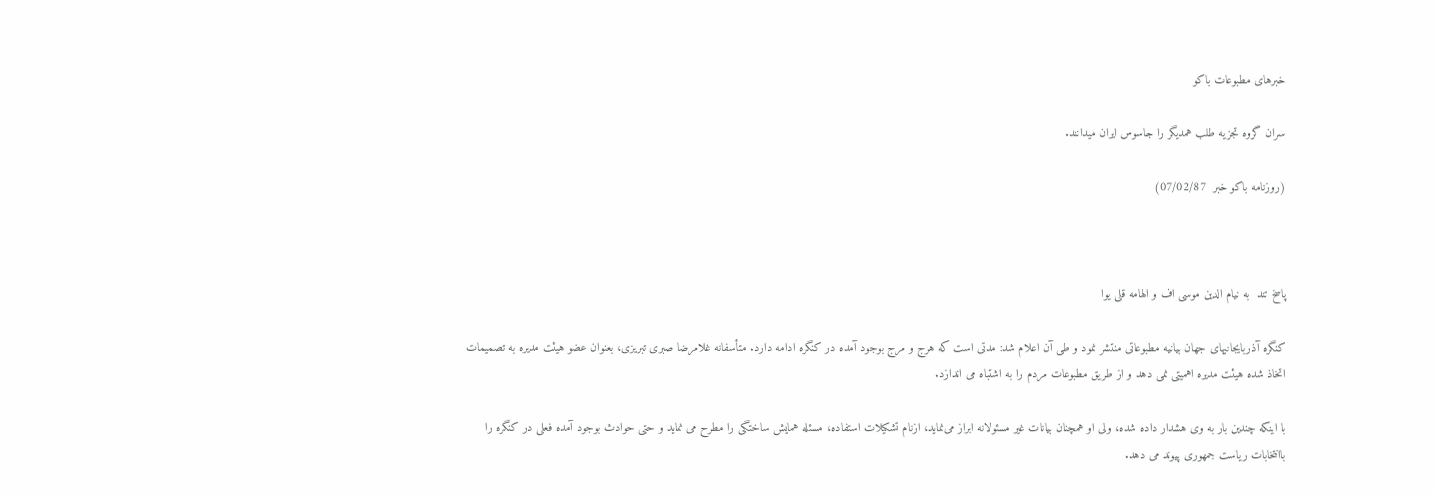خبرهای مطبوعات باکو

سران گروه تجزیه طلب همدیگر را جاسوس ایران میدانند.

(روزنامه باکو خبر  07/02/87)



پاسخ تند  به نیام الدین موسی اف و الهامه قلی یوا

کنگره آذربایجانیهای جهان بیانیه مطبوعاتی منتشر نمود و طی آن اعلام شد: مدتی است که هرج و مرج بوجود آمده در کنگره ادامه دارد. متأسفانه غلامرضا صبری تبریزی، بعنوان عضو هیئت مدیره به تصمیمات اتخاذ شده هیئت مدیره اهمیتی نمی دهد و از طریق مطبوعات مردم را به اشتباه می اندازد.

با اینکه چندین بار به وی هشدار داده شده، ولی او همچنان بیانات غیر مسئولانه ابراز می‌نماید، ازنام تشکیلات استفاده، مسئله همایش ساختگی را مطرح می نماید و حتی حوادث بوجود آمده فعلی در کنگره را باانتخابات ریاست جمهوری پیوند می دهد.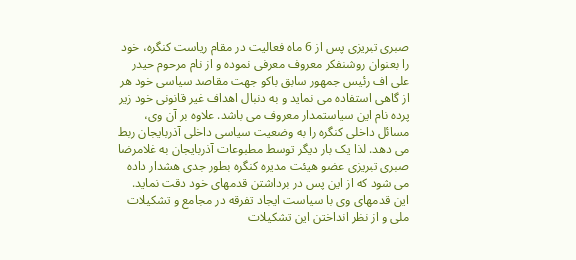صبری تبریزی پس از 6 ماه فعالیت در مقام ریاست کنگره، خود را بعنوان روشنفکر معروف معرفی نموده و از نام مرحوم حیدر علی اف رئیس جمهور سابق باکو جهت مقاصد سیاسی خود هر از گاهی استفاده می نماید و به دنبال اهداف غیر قانونی خود زیر پرده نام این سیاستمدار معروف می باشد. علاوه بر آن وی،‌ مسائل داخلی کنگره را به وضعیت سیاسی داخلی آذربایجان ربط می دهد. لذا یک بار دیگر توسط مطبوعات آذربایجان به غلامرضا صبری تبریزی عضو هیئت مدیره کنگره بطور جدی هشدار داده می شود که از این پس در برداشتن قدمهای خود دقت نماید. این قدمهای وی با سیاست ایجاد تفرقه در مجامع و تشکیلات ملی و از نظر انداختن این تشکیلات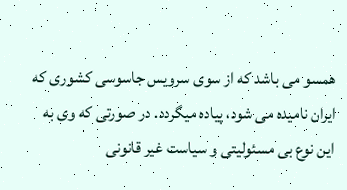همسو می باشد که از سوی سرویس جاسوسی کشوری که ایران نامیده می شود، پیاده میگردد. در صورتی که وی به این نوع بی مسئولیتی و سیاست غیر قانونی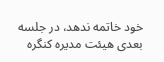خود خاتمه ندهد، در جلسه بعدی هیئت مدیره کنگره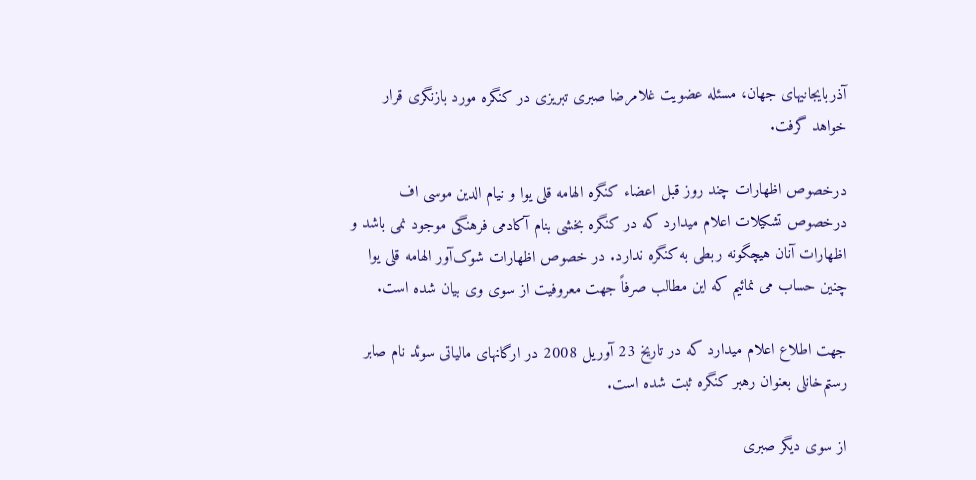آذربایجانیهای جهان، مسئله عضویت غلامرضا صبری تبریزی در کنگره مورد بازنگری قرار خواهد گرفت.

درخصوص اظهارات چند روز قبل اعضاء کنگره الهامه قلی یوا و نیام الدین موسی اف درخصوص تشکیلات اعلام میدارد که در کنگره بخشی بنام آکادمی فرهنگی موجود نمی باشد و اظهارات آنان هیچگونه ربطی به کنگره ندارد. در خصوص اظهارات شوک‌آور الهامه قلی یوا چنین حساب می نمائیم که این مطالب صرفاً جهت معروفیت از سوی وی بیان شده است.

جهت اطلاع اعلام میدارد که در تاریخ 23 آوریل 2008 در ارگانهای مالیاتی سوئد نام صابر رستم‌خانلی بعنوان رهبر کنگره ثبت شده است.

از سوی دیگر صبری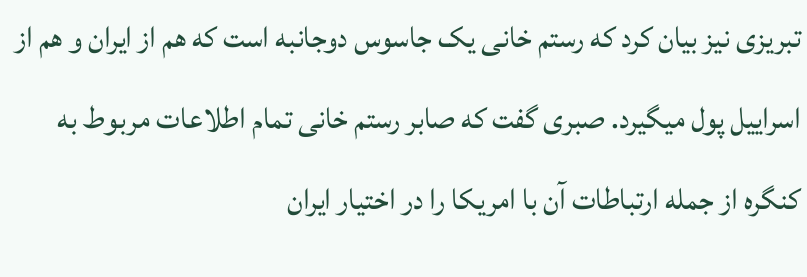تبریزی نیز بیان کرد که رستم خانی یک جاسوس دوجانبه است که هم از ایران و هم از اسراییل پول میگیرد. صبری گفت که صابر رستم خانی تمام اطلاعات مربوط به کنگره از جمله ارتباطات آن با امریکا را در اختیار ایران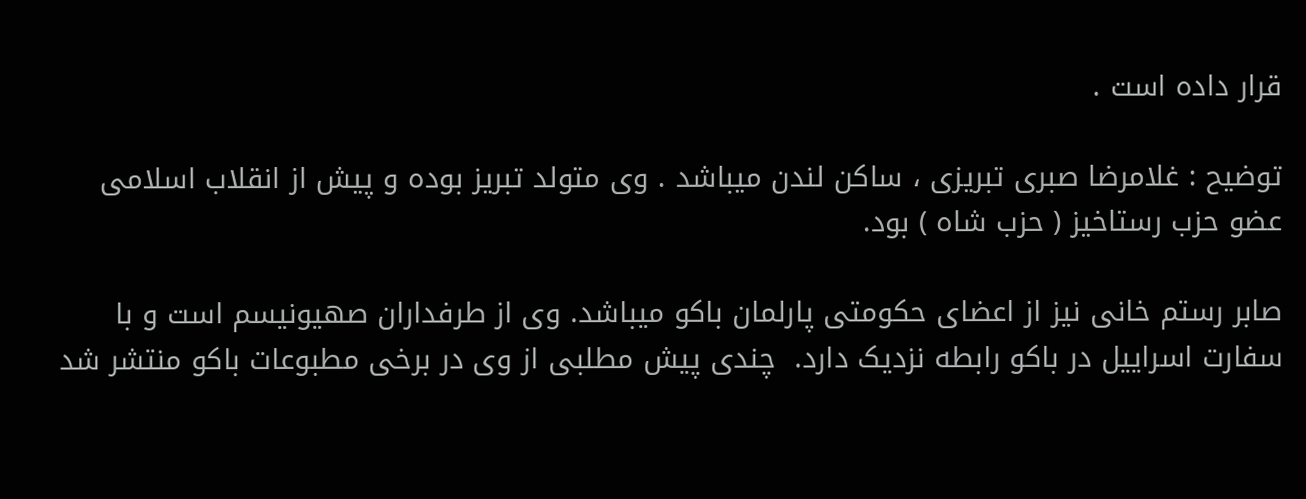قرار داده است .

توضیح : غلامرضا صبری تبریزی ، ساکن لندن میباشد . وی متولد تبریز بوده و پیش از انقلاب اسلامی عضو حزب رستاخیز ( حزب شاه ) بود.

صابر رستم خانی نیز از اعضای حکومتی پارلمان باکو میباشد. وی از طرفداران صهیونیسم است و با سفارت اسراییل در باکو رابطه نزدیک دارد.  چندی پیش مطلبی از وی در برخی مطبوعات باکو منتشر شد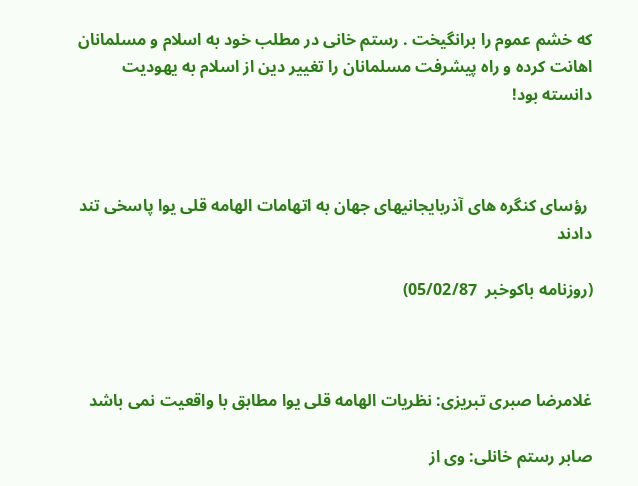که خشم عموم را برانگیخت . رستم خانی در مطلب خود به اسلام و مسلمانان اهانت کرده و راه پیشرفت مسلمانان را تغییر دین از اسلام به یهودیت دانسته بود!



 رؤسای کنگره های آذربایجانیهای جهان به اتهامات الهامه قلی یوا پاسخی تند دادند

(روزنامه باکوخبر  05/02/87)



غلامرضا صبری تبریزی: نظریات الهامه قلی یوا مطابق با واقعیت نمی باشد

صابر رستم خانلی: وی از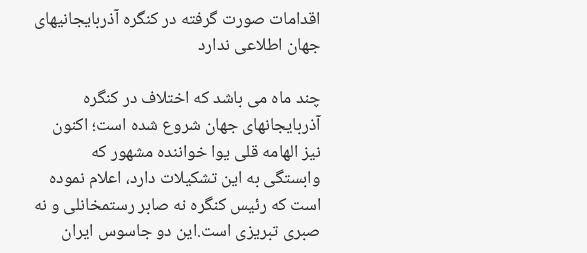اقدامات صورت گرفته در کنگره آذربایجانیهای جهان اطلاعی ندارد

چند ماه می باشد که اختلاف در کنگره آذربایجانهای جهان شروع شده است؛‌ اکنون نیز الهامه قلی یوا خواننده مشهور که وابستگی به این تشکیلات دارد، اعلام نموده است که رئیس کنگره نه صابر رستمخانلی و نه صبری تبریزی است.این دو جاسوس ایران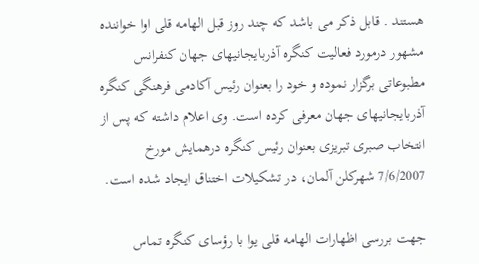هستند . قابل ذکر می باشد که چند روز قبل الهامه قلی اوا خواننده مشهور درمورد فعالیت کنگره آذربایجانیهای جهان کنفرانس مطبوعاتی برگزار نموده و خود را بعنوان رئیس آکادمی فرهنگی کنگره آذربایجانیهای جهان معرفی کرده است. وی اعلام داشته که پس از انتخاب صبری تبریزی بعنوان رئیس کنگره درهمایش مورخ 7/6/2007 شهرکلن آلمان، در تشکیلات اختناق ایجاد شده است.

جهت بررسی اظهارات الهامه قلی یوا با رؤسای کنگره تماس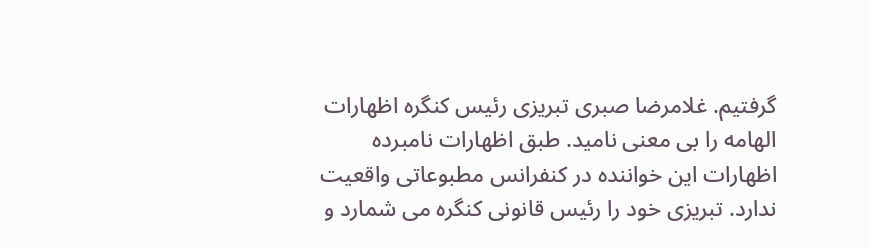گرفتیم. غلامرضا صبری تبریزی رئیس کنگره اظهارات الهامه را بی معنی نامید. طبق اظهارات نامبرده اظهارات این خواننده در کنفرانس مطبوعاتی واقعیت ندارد. تبریزی خود را رئیس قانونی کنگره می شمارد و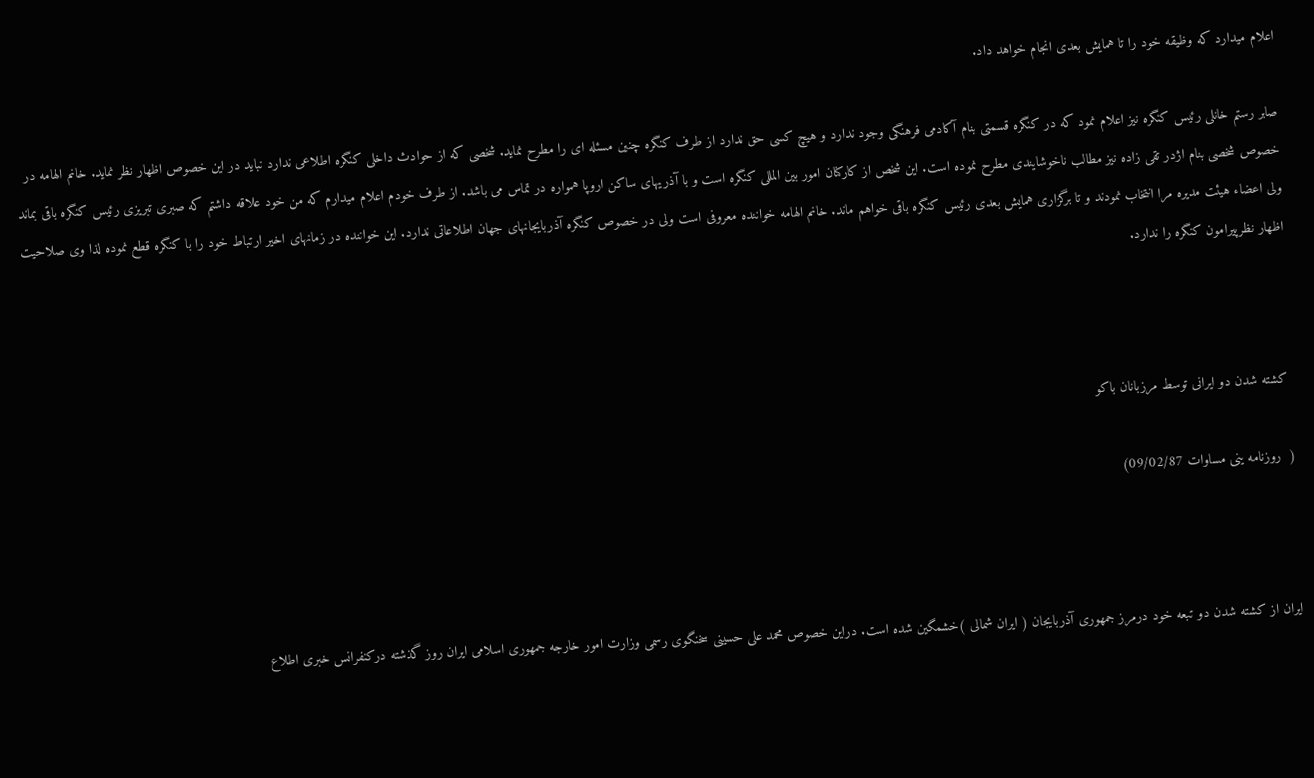اعلام میدارد که وظیقه خود را تا همایش بعدی انجام خواهد داد.

صابر رستم خانلی رئیس کنگره نیز اعلام نمود که در کنگره قسمتی بنام آکادمی فرهنگی وجود ندارد و هیچ کسی حق ندارد از طرف کنگره چنین مسئله ای را مطرح نماید. شخصی که از حوادث داخلی کنگره اطلاعی ندارد نباید در این خصوص اظهار نظر نماید. خانم الهامه در خصوص شخصی بنام اژدر تقی زاده نیز مطالب ناخوشایندی مطرح نموده است. این شخص از کارکنان امور بین المللی کنگره است و با آذریهای ساکن اروپا همواره در تماس می باشد. از طرف خودم اعلام میدارم که من خود علاقه داشتم که صبری تبریزی رئیس کنگره باقی بماند ولی اعضاء هیئت مدیره مرا انتخاب نمودند و تا برگزاری همایش بعدی رئیس کنگره باقی خواهم ماند. خانم الهامه خواننده معروفی است ولی در خصوص کنگره آذربایجانهای جهان اطلاعاتی ندارد. این خواننده در زمانهای اخیر ارتباط خود را با کنگره قطع نموده لذا وی صلاحیت اظهار نظرپیرامون کنگره را ندارد.



 کشته شدن دو ایرانی توسط مرزبانان باکو

(  روزنامه ینی مساوات 09/02/87)



ایران از کشته شدن دو تبعه خود درمرز جمهوری آذربایجان ( ایران شمالی )خشمگین شده است. دراین خصوص محمد علی حسینی سخنگوی رسمی وزارت امور خارجه جمهوری اسلامی ایران روز گذشته درکنفرانس خبری اطلاع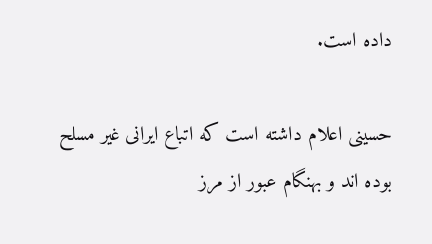داده است.

حسینی اعلام داشته است که اتباع ایرانی غیر مسلح بوده اند و بهنگام عبور از مرز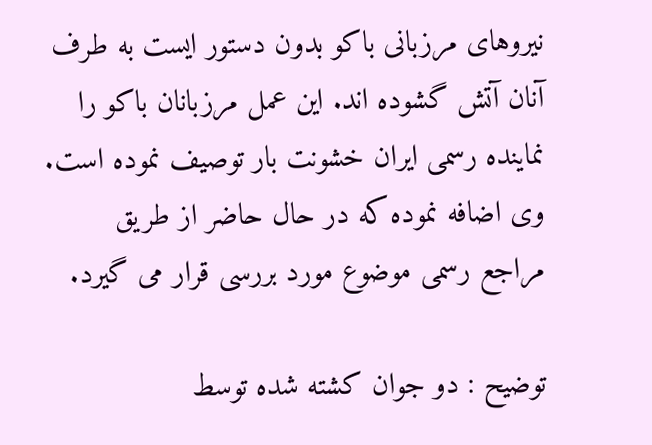نیروهای مرزبانی باکو بدون دستور ایست به طرف آنان آتش گشوده اند. این عمل مرزبانان باکو را نماینده رسمی ایران خشونت بار توصیف نموده است. وی اضافه نموده که در حال حاضر از طریق مراجع رسمی موضوع مورد بررسی قرار می گیرد.

توضیح : دو جوان کشته شده توسط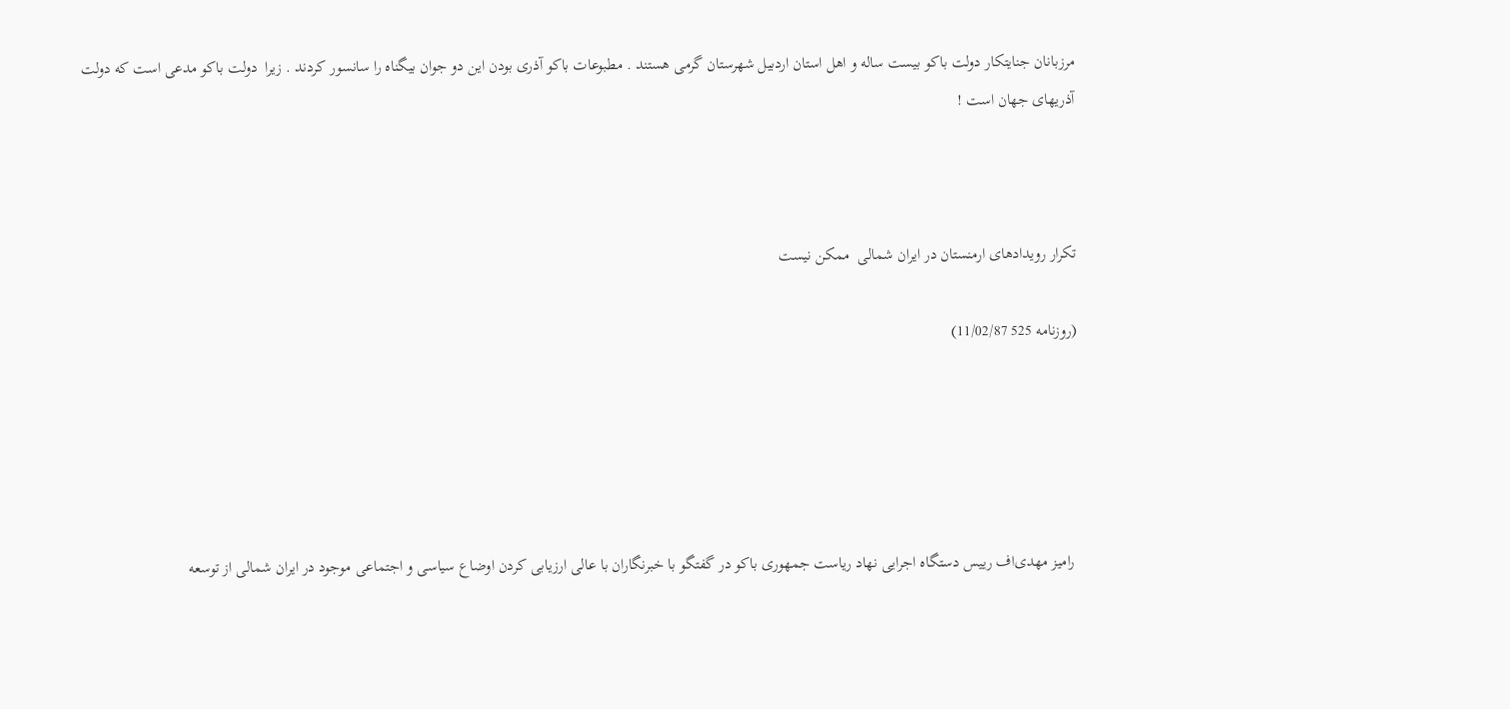مرزبانان جنایتکار دولت باکو بیست ساله و اهل استان اردبیل شهرستان گرمی هستند . مطبوعات باکو آذری بودن این دو جوان بیگناه را سانسور کردند . زیرا  دولت باکو مدعی است که دولت آذریهای جهان است !



تکرار رویدادهای ارمنستان در ایران شمالی  ممکن نیست

(روزنامه 525 11/02/87)





 رامیز مهدی‌اف رییس دستگاه اجرایی نهاد ریاست جمهوری باکو در گفتگو با خبرنگاران با عالی ارزیابی کردن اوضاع سیاسی و اجتماعی موجود در ایران شمالی از توسعه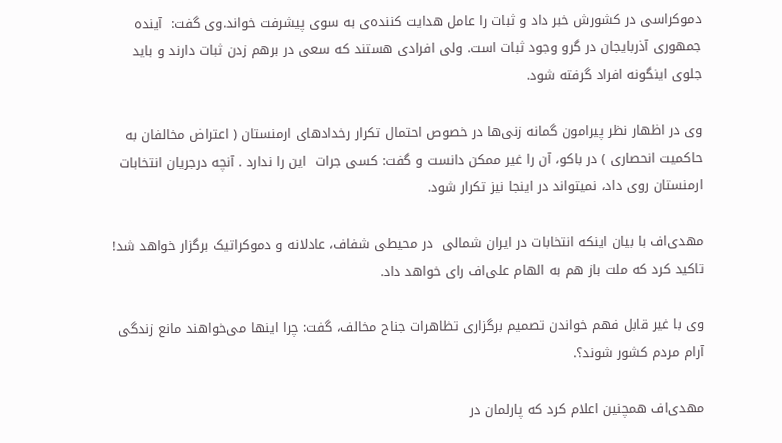دموکراسی در کشورش خبر داد و ثبات را عامل هدایت کننده‌ی به سوی پیشرفت خواند.وی گفت:  آینده جمهوری آذربایجان در گرو وجود ثبات است. ولی افرادی هستند که سعی در برهم زدن ثبات دارند و باید جلوی اینگونه افراد گرفته شود.

وی در اظهار نظر پیرامون گمانه زنی‌ها در خصوص احتمال تکرار رخدادهای ارمنستان ( اعتراض مخالفان به حاکمیت انحصاری ) در باکو، آن را غیر ممکن دانست و گفت: کسی جرات  این را ندارد . آنچه درجریان انتخابات ارمنستان روی داد، نمیتواند در اینجا نیز تکرار شود.

مهدی‌اف با بیان اینکه انتخابات در ایران شمالی  در محیطی شفاف، عادلانه و دموکراتیک برگزار خواهد شد!  تاکید کرد که ملت باز هم به الهام علی‌اف رای خواهد داد.

وی با غیر قابل فهم خواندن تصمیم برگزاری تظاهرات جناح مخالف، گفت: چرا اینها می‌خواهند مانع زندگی آرام مردم کشور شوند؟.

مهدی‌اف همچنین اعلام کرد که پارلمان در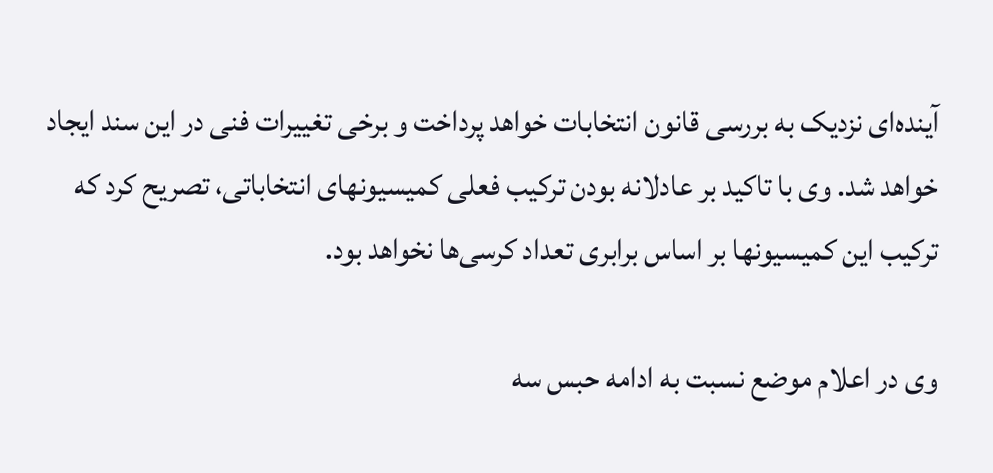آینده‌ای نزدیک به بررسی قانون انتخابات خواهد پرداخت و برخی تغییرات فنی در این سند ایجاد خواهد شد. وی با تاکید بر عادلانه بودن ترکیب فعلی کمیسیونهای انتخاباتی، تصریح کرد که ترکیب این کمیسیونها بر اساس برابری تعداد کرسی‌ها نخواهد بود.

وی در اعلام موضع نسبت به ادامه حبس سه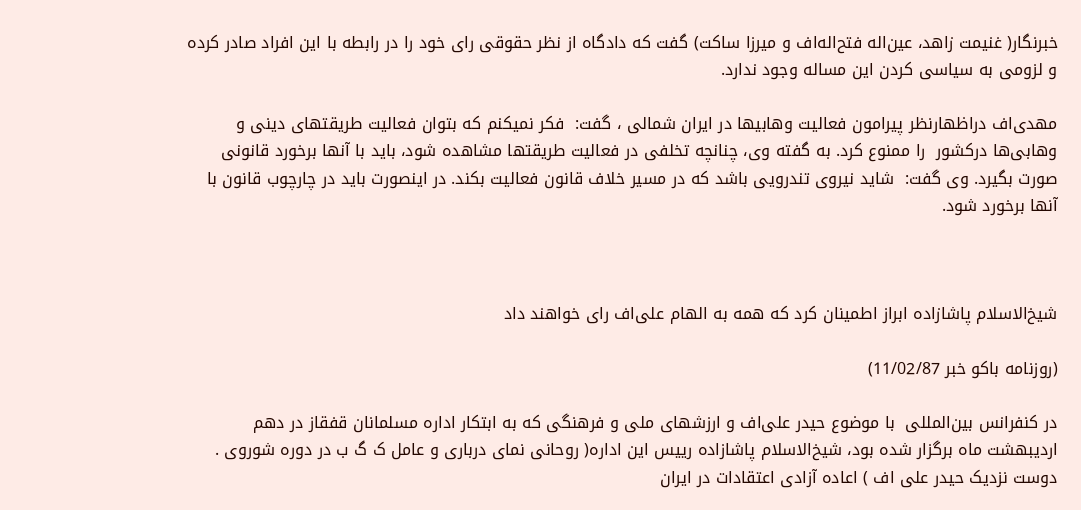خبرنگار( غنیمت زاهد، عین‌اله فتح‌اله‌اف و میرزا ساکت) گفت که دادگاه از نظر حقوقی رای خود را در رابطه با این افراد صادر کرده و لزومی به سیاسی کردن این مساله وجود ندارد.

مهدی‌اف دراظهارنظر پیرامون فعالیت وهابیها در ایران شمالی ، گفت:  فکر نمیکنم که بتوان فعالیت طریقتهای دینی و وهابی‌ها درکشور  را ممنوع کرد. به گفته وی، چنانچه تخلفی در فعالیت طریقتها مشاهده شود، باید با آنها برخورد قانونی صورت بگیرد. وی گفت:  شاید نیروی تندرویی باشد که در مسیر خلاف قانون فعالیت بکند. در اینصورت باید در چارچوب قانون با آنها برخورد شود.



شیخ‌الاسلام پاشازاده ابراز اطمینان کرد که همه به الهام علی‌اف رای خواهند داد

(روزنامه باکو خبر 11/02/87)

در کنفرانس بین‌المللی  با موضوع حیدر علی‌اف و ارزشهای ملی و فرهنگی که به ابتکار اداره مسلمانان قفقاز در دهم اردیبهشت ماه برگزار شده بود، شیخ‌الاسلام پاشازاده رییس این اداره( روحانی نمای درباری و عامل ک گ ب در دوره شوروی . دوست نزدیک حیدر علی اف ) اعاده آزادی اعتقادات در ایران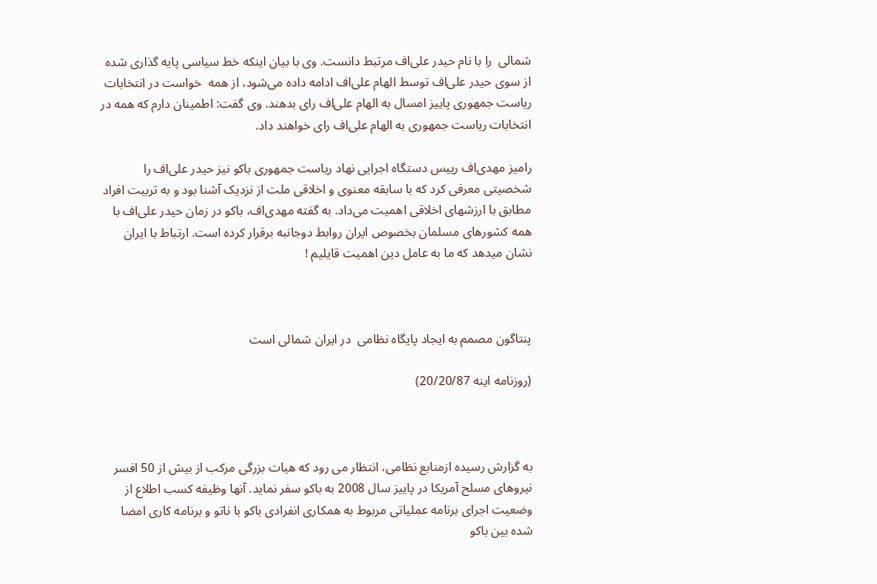شمالی  را با نام حیدر علی‌اف مرتبط دانست. وی با بیان اینکه خط سیاسی پایه گذاری شده از سوی حیدر علی‌اف توسط الهام علی‌اف ادامه داده می‌شود، از همه  خواست در انتخابات ریاست جمهوری پاییز امسال به الهام علی‌اف رای بدهند. وی گفت: اطمینان دارم که همه در انتخابات ریاست جمهوری به الهام علی‌اف رای خواهند داد.

رامیز مهدی‌اف رییس دستگاه اجرایی نهاد ریاست جمهوری باکو نیز حیدر علی‌اف را شخصیتی معرفی کرد که با سابقه معنوی و اخلاقی ملت از نزدیک آشنا بود و به تربیت افراد مطابق با ارزشهای اخلاقی اهمیت می‌داد. به گفته مهدی‌اف، باکو در زمان حیدر علی‌اف با همه کشورهای مسلمان بخصوص ایران روابط دوجانبه برقرار کرده است. ارتباط با ایران نشان میدهد که ما به عامل دین اهمیت قایلیم !



پنتاگون مصمم به ایجاد پایگاه نظامی  در ایران شمالی است

(روزنامه اینه 20/20/87)



به گزارش رسیده ازمنابع نظامی، انتظار می‌ رود که هیات بزرگی مرکب از بیش از 50 افسر نیرو‌های مسلح آمریکا در پاییز سال 2008 به باکو سفر نماید. آنها وظیفه کسب اطلاع از وضعیت اجرای برنامه عملیاتی مربوط به همکاری انفرادی باکو با ناتو و برنامه کاری امضا شده بین باکو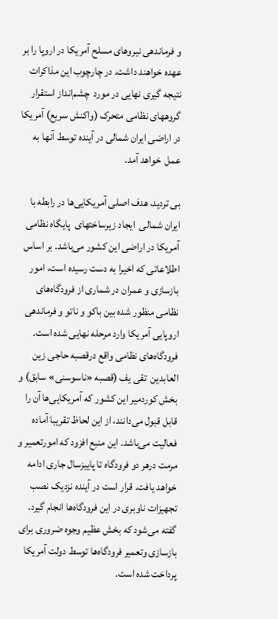و فرماندهی نیرو‌های مسلح آمریکا در اروپا را بر عهده خواهند داشت. در چارچوب این مذاکرات نتیجه گیری نهایی در مورد  چشم‌انداز استقرار گروههای نظامی متحرک (واکنش سریع) آمریکا در اراضی ایران شمالی در آینده توسط آنها به عمل  خواهد آمد.

بی تردید، هدف اصلی آمریکایی‌ها در رابطه با ایران شمالی  ایجاد زیرساختهای  پایگاه‌ نظامی آمریکا در اراضی این کشور می‌باشد. بر اساس اطلاعاتی که اخیرا به دست رسیده است، امور بازسازی و عمران در شماری از فرودگاه‌های نظامی منظور شده بین باکو و ناتو و فرماندهی اروپایی آمریکا وارد مرحله نهایی شده است. فرودگاه‌های نظامی واقع درقصبه حاجی زین العابدین  تقی یف (قصبه «ناسوسنی» سابق) و بخش کوردمیر این کشور که آمریکایی‌ها آن را قابل قبول می‌دانند، از این لحاظ تقریبا آماده فعالیت می‌باشد. این منبع افزود که امورتعمیر و مرمت درهر دو فرودگاه تا پاییزسال جاری ادامه خواهد یافت. قرار است در آینده نزدیک نصب تجهیزات ناوبری در این فرودگاه‌ها انجام گیرد. گفته می‌شود که بخش عظیم وجوه ضروری برای بازسازی وتعمیر فرودگاه‌ها توسط دولت آمریکا پرداخت شده است.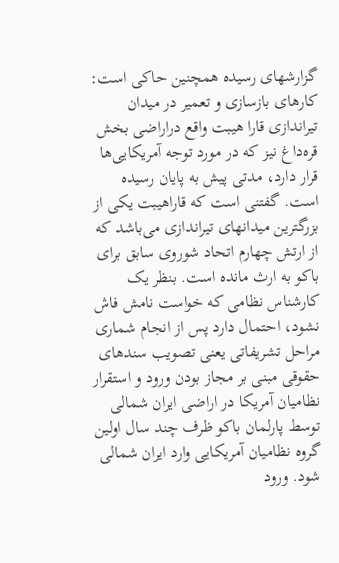گزارشهای رسیده همچنین حاکی است: کارهای بازسازی و تعمیر در میدان تیراندازی قارا هیبت واقع دراراضی بخش قره‌داغ نیز که در مورد توجه آمریکا‌یی‌ها قرار دارد، مدتی پیش به پایان رسیده است. گفتنی است که قاراهیبت یکی از بزرگترین میدانهای تیراندازی می‌باشد که از ارتش چهارم اتحاد شوروی سابق برای باکو به ارث مانده است. بنظر یک کارشناس نظامی که خواست نامش فاش نشود، احتمال دارد پس از انجام شماری مراحل تشریفاتی یعنی تصویب سندهای حقوقی مبنی بر مجاز بودن ورود و استقرار نظامیان آمریکا در اراضی ایران شمالی توسط پارلمان باکو ظرف چند سال اولین گروه نظامیان آمریکایی وارد ایران شمالی  شود. ورود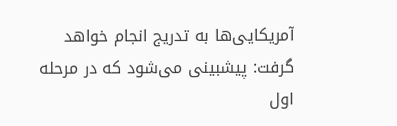آمریکایی‌ها به تدریج انجام خواهد گرفت: پیشبینی می‌شود که در مرحله اول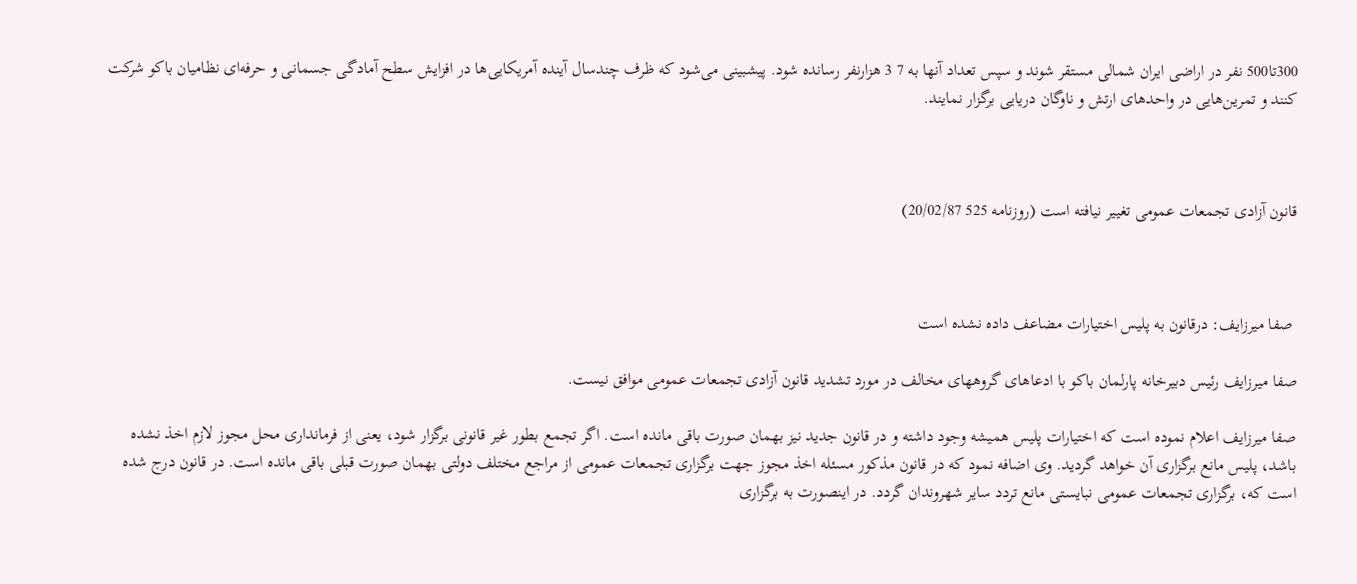300تا500 نفر در اراضی ایران شمالی مستقر شوند و سپس تعداد آنها به 7 3 هزارنفر رسانده شود. پیشبینی می‌شود که ظرف چندسال آینده آمریکایی‌ها در افزایش سطح آمادگی جسمانی و حرفه‌ای نظامیان باکو شرکت کنند و تمرین‌هایی در واحد‌های ارتش و ناوگان دریایی برگزار نمایند.



قانون آزادی تجمعات عمومی تغییر نیافته است (روزنامه 525 20/02/87)



 صفا میرزایف: درقانون به پلیس اختیارات مضاعف داده نشده است

صفا میرزایف رئیس دبیرخانه پارلمان باکو با ادعاهای گروههای مخالف در مورد تشدید قانون آزادی تجمعات عمومی موافق نیست.

صفا میرزایف اعلام نموده است که اختیارات پلیس همیشه وجود داشته و در قانون جدید نیز بهمان صورت باقی مانده است. اگر تجمع بطور غیر قانونی برگزار شود،‌ یعنی از فرمانداری محل مجوز لازم اخذ نشده باشد، پلیس مانع برگزاری آن خواهد گردید. وی اضافه نمود که در قانون مذکور مسئله اخذ مجوز جهت برگزاری تجمعات عمومی از مراجع مختلف دولتی بهمان صورت قبلی باقی مانده است. در قانون درج شده است که، برگزاری تجمعات عمومی نبایستی مانع تردد سایر شهروندان گردد. در اینصورت به برگزاری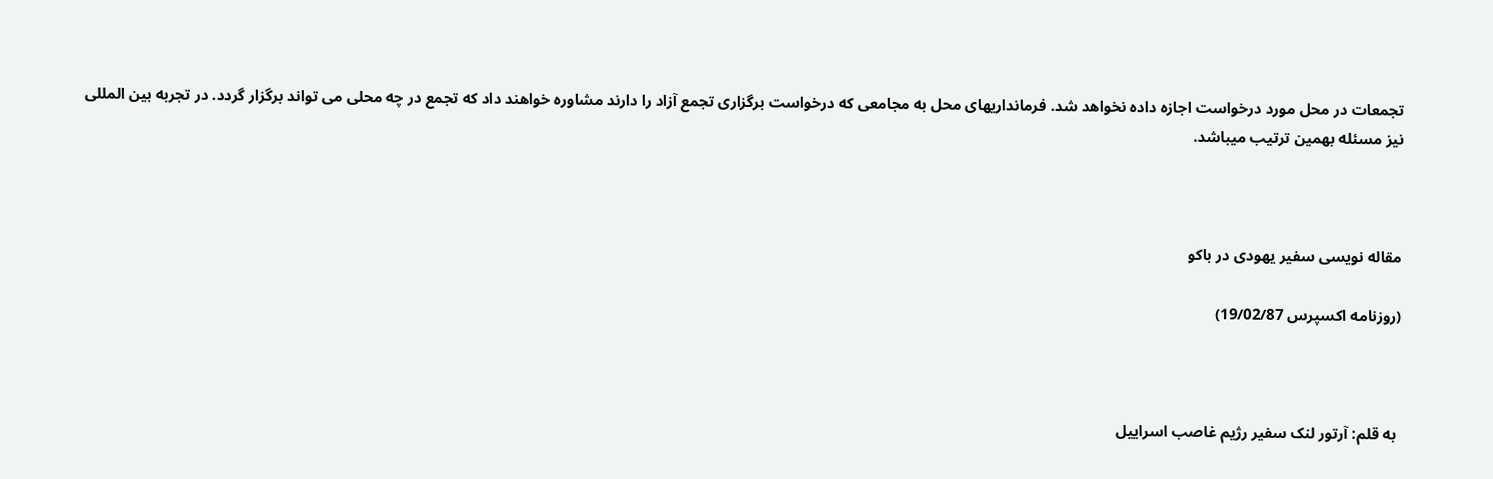تجمعات در محل مورد درخواست اجازه داده نخواهد شد. فرمانداریهای محل به مجامعی که درخواست برگزاری تجمع آزاد را دارند مشاوره خواهند داد که تجمع در چه محلی می تواند برگزار گردد. در تجربه بین المللی نیز مسئله بهمین ترتیب میباشد.



مقاله نویسی سفیر یهودی در باکو

(روزنامه اکسپرس 19/02/87)



 به قلم: آرتور لنک سفیر رژیم غاصب اسراییل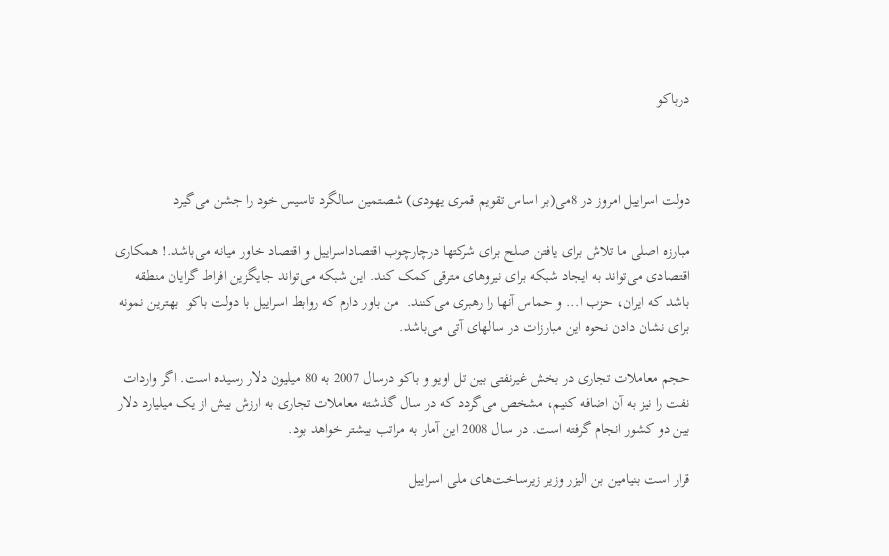درباکو



دولت اسراییل امروز در 8می(بر اساس تقویم قمری یهودی) شصتمین سالگرد تاسیس خود را جشن می‌گیرد

مبارزه اصلی ما تلاش برای یافتن صلح برای شرکتها درچارچوب اقتصاداسراییل و اقتصاد خاور میانه می‌باشد.! همکاری اقتصادی می‌تواند به ایجاد شبکه برای نیروهای مترقی کمک کند. این شبکه می‌تواند جایگزین افراط گرایان منطقه باشد که ایران،‌ حزب ا... و حماس آنها را رهبری می‌کنند.  من باور دارم که روابط اسراییل با دولت باکو  بهترین نمونه برای نشان دادن نحوه این مبارزات در سالهای آتی می‌باشد.

حجم معاملات تجاری در بخش غیرنفتی بین تل اویو و باکو درسال 2007 به 80 میلیون دلار رسیده است. اگر واردات نفت را نیز به آن اضافه کنیم، مشخص می‌گردد که در سال گذشته معاملات تجاری به ارزش بیش از یک میلیارد دلار بین دو کشور انجام گرفته است. در سال 2008 این آمار به مراتب بیشتر خواهد بود.

قرار است بنیامین بن الیزر وزیر زیرساخت‌های ملی اسراییل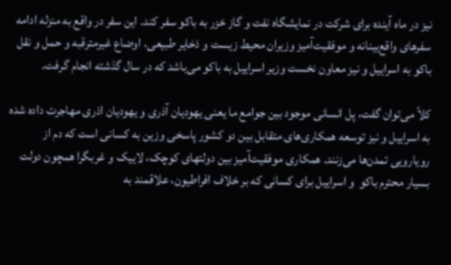نیز در ماه آینده برای شرکت در نمایشگاه نفت و گاز خزر به باکو سفر کند. این سفر در واقع به منزله ادامه سفرهای واقع‌بینانه و موفقیت‌آمیز وزیران محیط زیست و ذخایر طبیعی، اوضاع غیرمترقبه و حمل و نقل باکو به اسراییل و نیز معاون نخست وزیر اسراییل به باکو می‌باشد که در سال گذشته انجام گرفت.

کلاً می‌توان گفت، پل انسانی موجود بین جوامع ما یعنی یهودیان آذری و یهودیان اذری مهاجرت داده شده به اسراییل و نیز توسعه همکاری‌های متقابل بین دو کشور پاسخی وزین به کسانی است که دم از رویارویی تمدن‌ها می‌زنند. همکاری موفقیت‌آمیز بین دولتهای کوچک، لاییک و غربگرا همچون دولت بسیار محترم باکو  و اسراییل برای کسانی که بر خلاف افراطیون، علاقمند به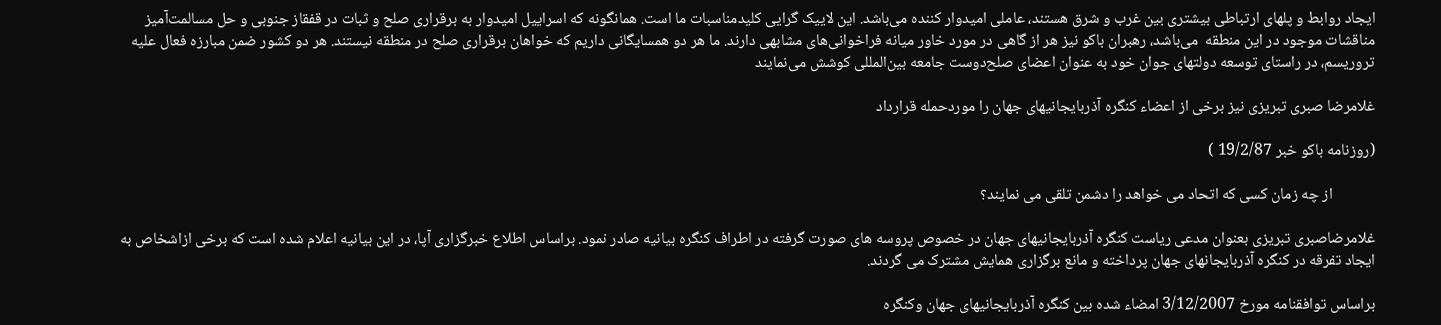ایجاد روابط و پلهای ارتباطی بیشتری بین غرب و شرق هستند، عاملی امیدوار کننده می‌باشد. این لاییک گرایی کلیدمناسبات ما است. همانگونه که اسراییل امیدوار به برقراری صلح و ثبات در قفقاز جنوبی و حل مسالمت‌آمیز مناقشات موجود در این منطقه  می‌باشد، رهبران باکو نیز هر از گاهی در مورد خاور میانه فراخوانی‌های مشابهی دارند. ما هر دو همسایگانی داریم که خواهان برقراری صلح در منطقه نیستند. هر دو کشور ضمن مبارزه فعال علیه تروریسم، در راستای توسعه دولتهای جوان خود به عنوان اعضای صلح‌دوست جامعه بین‌المللی کوشش می‌نمایند

غلامرضا صبری تبریزی نیز برخی از اعضاء کنگره آذربایجانیهای جهان را موردحمله قرارداد

(روزنامه باکو خبر 19/2/87 )

            از چه زمان کسی که اتحاد می خواهد را دشمن تلقی می نمایند؟

غلامرضاصبری تبریزی بعنوان مدعی ریاست کنگره آذربایجانیهای جهان در خصوص پروسه های صورت گرفته در اطراف کنگره بیانیه صادر نمود. براساس اطلاع خبرگزاری آپا، در این بیانیه اعلام شده است که برخی ازاشخاص به ایجاد تفرقه در کنگره آذربایجانهای جهان پرداخته و مانع برگزاری همایش مشترک می گردند.

براساس توافقنامه مورخ 3/12/2007 امضاء شده بین کنگره آذربایجانیهای جهان وکنگره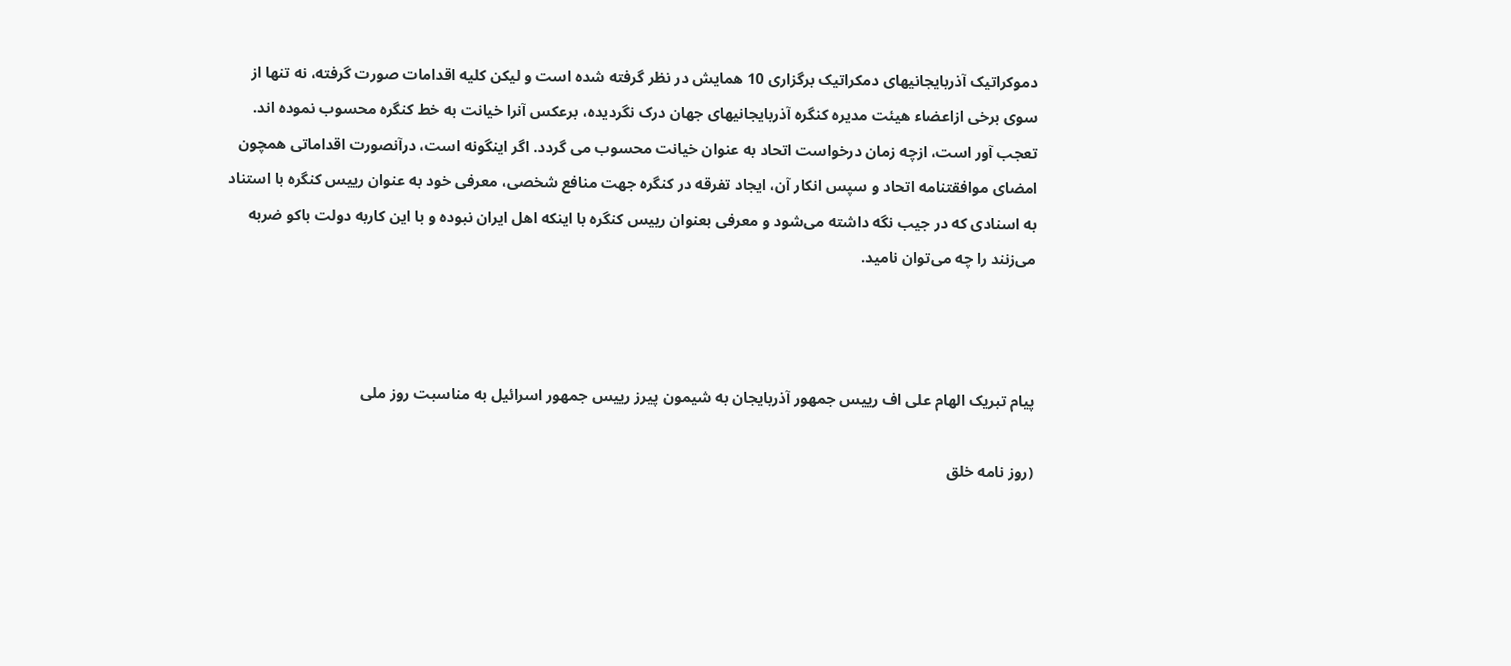دموکراتیک آذربایجانیهای دمکراتیک برگزاری 10 همایش در نظر گرفته شده است و لیکن کلیه اقدامات صورت گرفته، نه تنها از سوی برخی ازاعضاء هیئت مدیره کنگره آذربایجانیهای جهان درک نگردیده،‌ برعکس آنرا خیانت به خط کنگره محسوب نموده اند. تعجب آور است، ازچه زمان درخواست اتحاد به عنوان خیانت محسوب می گردد. اگر اینگونه است، درآنصورت اقداماتی همچون امضای‌ موافقتنامه اتحاد و سپس انکار آن، ایجاد تفرقه در کنگره جهت منافع شخصی، معرفی خود به عنوان رییس کنگره با استناد به اسنادی که در جیب نگه داشته می‌شود و‌ معرفی بعنوان رییس کنگره با اینکه اهل ایران نبوده و با این کاربه دولت باکو ضربه می‌زنند را چه می‌توان نامید.



پیام تبریک الهام علی اف رییس جمهور آذربایجان به شیمون پیرز رییس جمهور اسرائیل به مناسبت روز ملی

(روز نامه خلق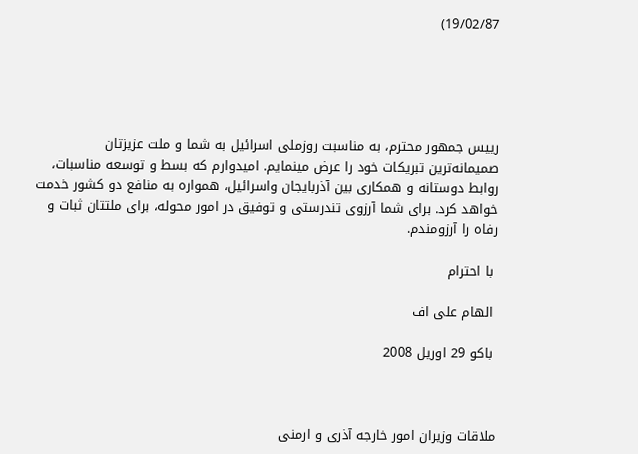19/02/87)





رییس جمهور محترم، به مناسبت روزملی اسرائیل به شما و ملت عزیزتان صمیمانه‌ترین تبریکات خود را عرض مینمایم. امیدوارم که بسط و توسعه مناسبات، روابط دوستانه و همکاری بین آذربایجان واسرائیل، همواره به منافع دو کشور خدمت خواهد کرد. برای شما آرزوی تندرستی و توفیق در امور محوله، برای ملتتان ثبات و رفاه را آرزومندم.

 با احترام

 الهام علی اف

 باکو 29 اوریل 2008



ملاقات وزیران امور خارجه آذری و ارمنی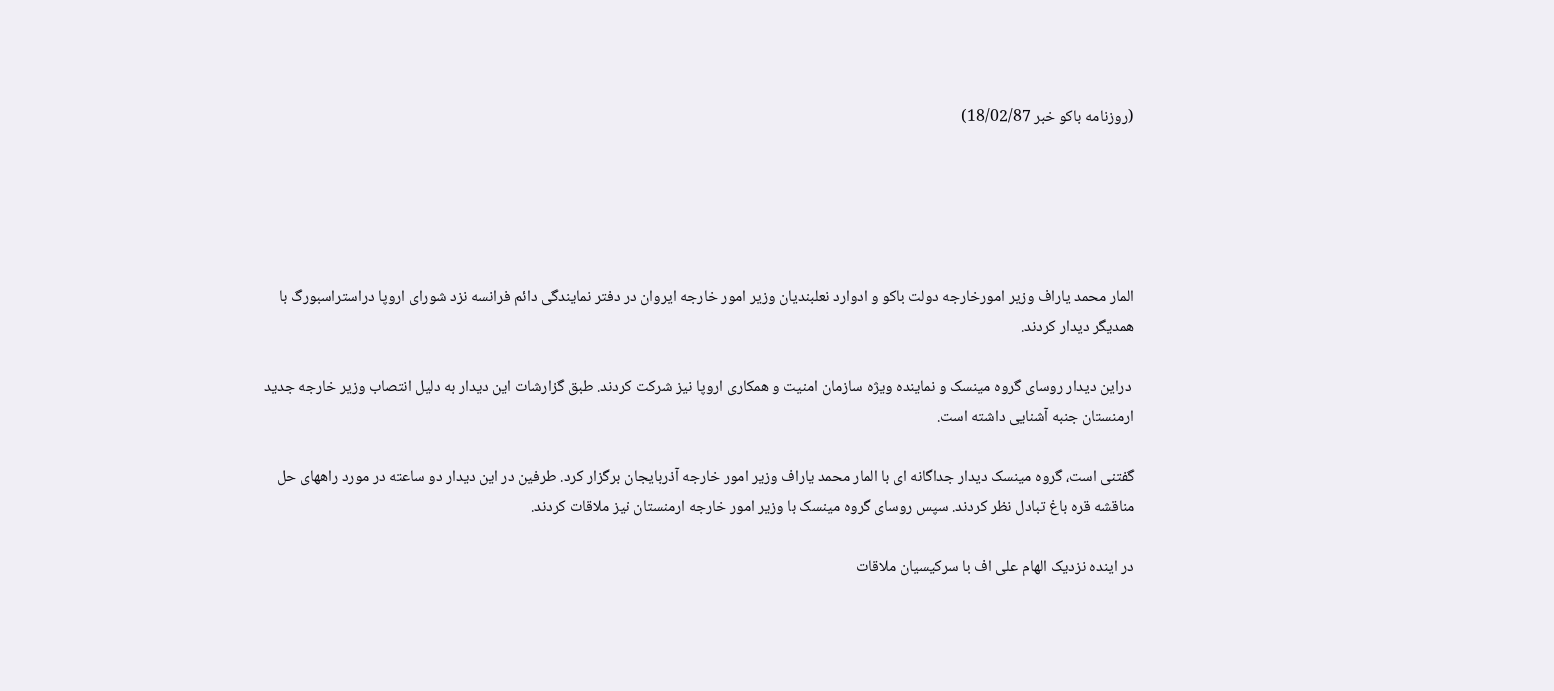(روزنامه باکو خبر 18/02/87)





المار محمد یاراف وزیر امورخارجه دولت باکو و ادوارد نعلبندیان وزیر امور خارجه ایروان در دفتر نمایندگی دائم فرانسه نزد شورای اروپا دراستراسبورگ با همدیگر دیدار کردند.

 دراین دیدار روسای گروه مینسک و نماینده ویژه سازمان امنیت و همکاری اروپا نیز شرکت کردند. طبق گزارشات این دیدار به دلیل انتصاب وزیر خارجه جدید ارمنستان جنبه آشنایی داشته است.

گفتنی است، گروه مینسک دیدار جداگانه ای با المار محمد یاراف وزیر امور خارجه آذربایجان برگزار کرد. طرفین در این دیدار دو ساعته در مورد راههای حل مناقشه قره باغ تبادل نظر کردند. سپس روسای گروه مینسک با وزیر امور خارجه ارمنستان نیز ملاقات کردند.

در اینده نزدیک الهام علی اف با سرکیسیان ملاقات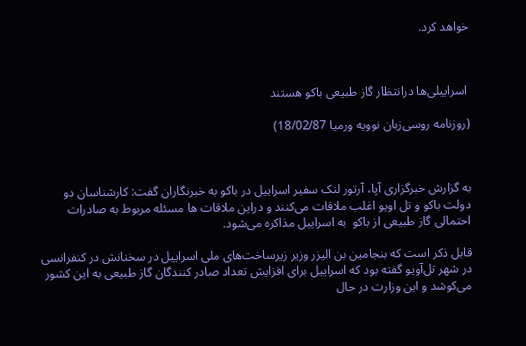خواهد کرد.



 اسراییلی‌ها درانتظار گاز طبیعی باکو هستند

(روزنامه روسی‌زبان نوویه ورمیا 18/02/87)



به گزارش خبرگزاری آپا، آرتور لنک سفیر اسراییل در باکو به خبرنگاران گفت: کارشناسان دو دولت باکو و تل اویو اغلب ملاقات می‌کنند و دراین ملاقات ها مسئله مربوط به صادرات احتمالی گاز طبیعی از باکو  به اسراییل مذاکره می‌شود.

قابل ذکر است که بنجامین بن الیزر وزیر زیرساخت‌های ملی اسراییل در سخنانش در کنفرانسی در شهر تل‌آویو گفته بود که اسراییل برای افزایش تعداد صادر کنندگان گاز طبیعی به این کشور می‌کوشد و این وزارت در حال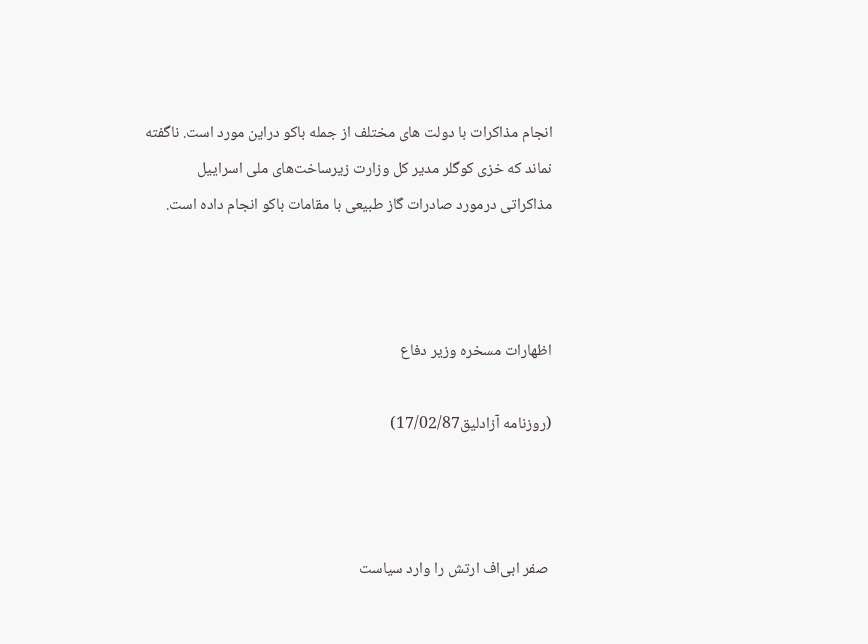انجام مذاکرات با دولت های مختلف از جمله باکو دراین مورد است. ناگفته نماند که خزی کوگلر مدیر کل وزارت زیرساخت‌های ملی اسراییل مذاکراتی درمورد صادرات گاز طبیعی با مقامات باکو انجام داده است.



اظهارات مسخره وزیر دفاع

(روزنامه آزادلیق17/02/87)



 صفر ابی‌اف ارتش را وارد سیاست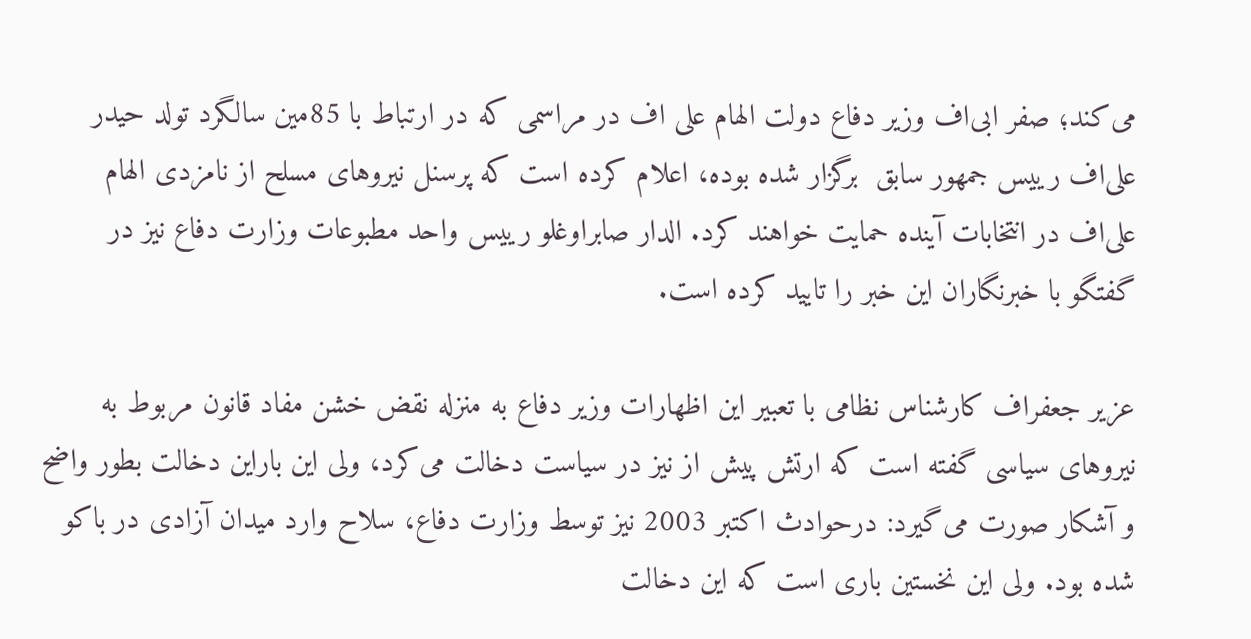می‌کند؛ صفر ابی‌اف وزیر دفاع دولت الهام علی اف در مراسمی که در ارتباط با 85مین سالگرد تولد حیدر علی‌اف رییس جمهور سابق  برگزار شده بوده، اعلام کرده است که پرسنل نیروهای مسلح از نامزدی الهام علی‌اف در انتخابات آینده حمایت خواهند کرد. الدار صابراوغلو رییس واحد مطبوعات وزارت دفاع نیز در گفتگو با خبرنگاران این خبر را تایید کرده است.

عزیر جعفراف کارشناس نظامی با تعبیر این اظهارات وزیر دفاع به منزله نقض خشن مفاد قانون مربوط به نیروهای سیاسی گفته است که ارتش پیش از نیز در سیاست دخالت می‌کرد، ولی این باراین دخالت بطور واضح و آشکار صورت می‌گیرد: درحوادث اکتبر 2003 نیز توسط وزارت دفاع، سلاح وارد میدان آزادی در باکو شده بود. ولی این نخستین باری است که این دخالت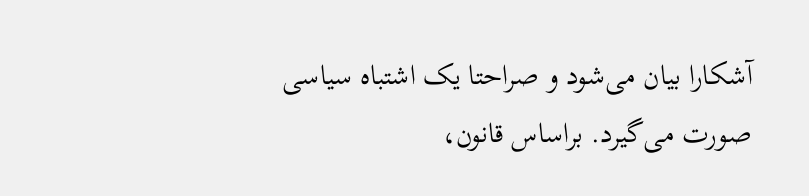آشکارا بیان می‌شود و صراحتا یک اشتباه سیاسی صورت می‌گیرد. براساس قانون،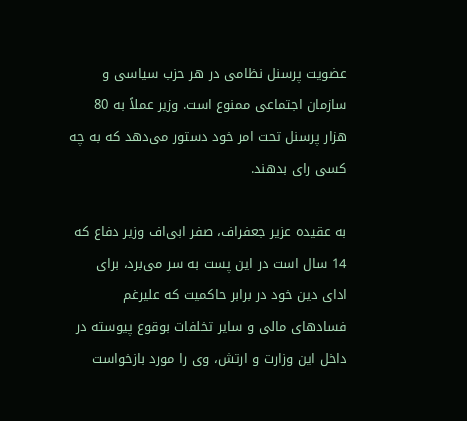عضویت پرسنل نظامی در هر حزب سیاسی و سازمان اجتماعی ممنوع است. وزیر عملاً به 80 هزار پرسنل تحت امر خود دستور می‌دهد که به چه کسی رای بدهند.

به عقیده عزیر جعفراف، صفر ابی‌اف وزیر دفاع که 14 سال است در این پست به سر می‌برد، برای ادای دین خود در برابر حاکمیت که علیرغم فسادهای مالی و سایر تخلفات بوقوع پیوسته در داخل این وزارت و ارتش، وی را مورد بازخواست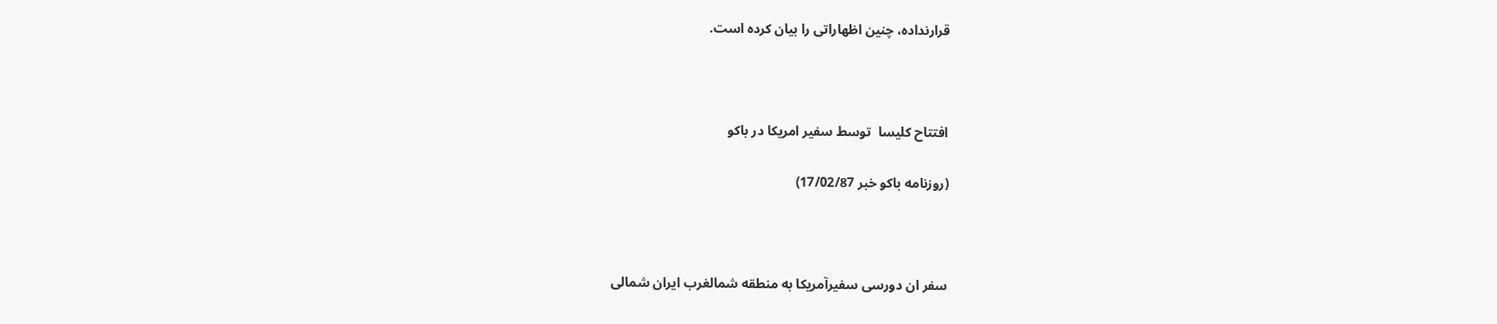قرارنداده، چنین اظهاراتی را بیان کرده است.



افتتاح کلیسا  توسط سفیر امریکا در باکو

(روزنامه باکو خبر 17/02/87)



سفر ان دورسی سفیرآمریکا به منطقه شمالغرب ایران شمالی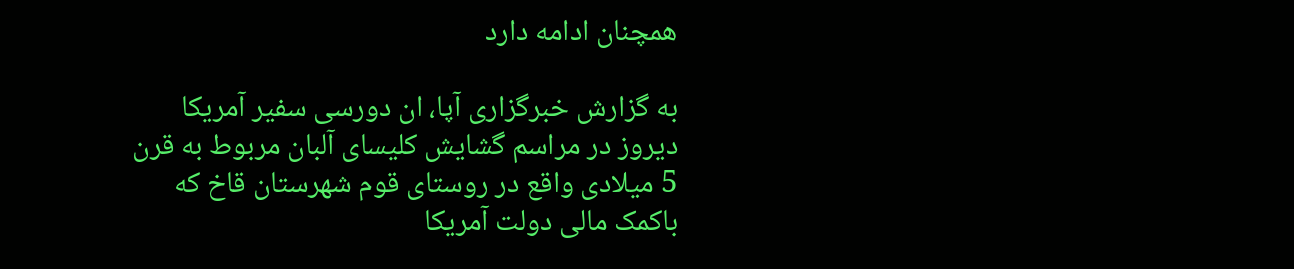همچنان ادامه دارد

به گزارش خبرگزاری آپا، ان دورسی سفیر آمریکا دیروز در مراسم گشایش کلیسای آلبان مربوط به قرن 5 میلادی واقع در روستای قوم شهرستان قاخ که باکمک مالی دولت آمریکا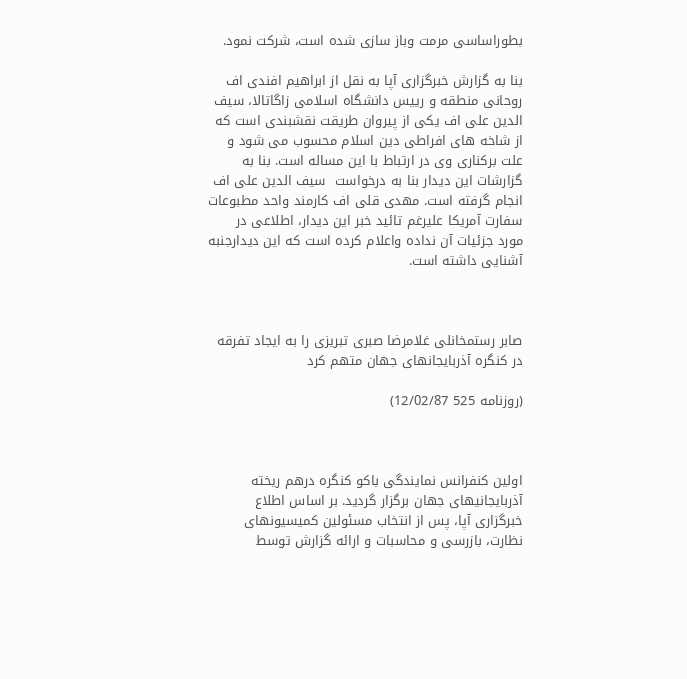بطوراساسی مرمت وباز سازی شده است، شرکت نمود.

بنا به گزارش خبرگزاری آپا به نقل از ابراهیم افندی اف روحانی منطقه و رییس دانشگاه اسلامی زاگاتالا، سیف الدین علی اف یکی از پیروان طریقت نقشبندی است که از شاخه های افراطی دین اسلام محسوب می شود و علت برکناری وی در ارتباط با این مساله است. بنا به گزارشات این دیدار بنا به درخواست  سیف الدین علی اف انجام گرفته است. مهدی قلی اف کارمند واحد مطبوعات سفارت آمریکا علیرغم تائید خبر این دیدار، اطلاعی در مورد جزئیات آن نداده واعلام کرده است که این دیدارجنبه آشنایی داشته است.



صابر رستمخانلی غلامرضا صبری تبریزی را به ایجاد تفرقه در کنگره آذربایجانهای جهان متهم کرد

(روزنامه 525 12/02/87)



اولین کنفرانس نمایندگی باکو کنگره درهم ریخته آذربایجانیهای جهان برگزار گردید. بر اساس اطلاع خبرگزاری آپا، پس از انتخاب مسئولین کمیسیونهای نظارت، بازرسی و محاسبات و ارائه گزارش توسط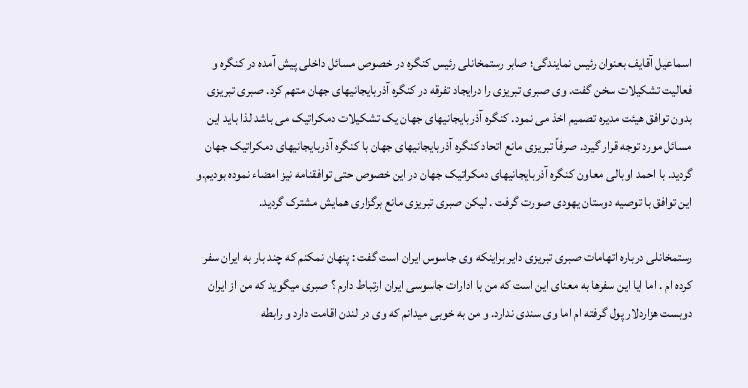اسماعیل آقایف بعنوان رئیس نمایندگی؛ صابر رستمخانلی رئیس کنگره در خصوص مسائل داخلی پیش آمده در کنگره و فعالیت تشکیلات سخن گفت. وی صبری تبریزی را درایجاد تفرقه در کنگره آذربایجانیهای جهان متهم کرد. صبری تبریزی بدون توافق هیئت مدیره تصمیم اخذ می نمود. کنگره آذربایجانیهای جهان یک تشکیلات دمکراتیک می باشد لذا باید این مسائل مورد توجه قرار گیرد. صرفاً تبریزی مانع اتحاد کنگره آذربایجانیهای جهان با کنگره آذربایجانیهای دمکراتیک جهان گردید. با احمد اوبالی معاون کنگره آذربایجانیهای دمکراتیک جهان در این خصوص حتی توافقنامه نیز امضاء نموده بودیم.و این توافق با توصیه دوستان یهودی صورت گرفت . لیکن صبری تبریزی مانع برگزاری همایش مشترک گردید.

رستمخانلی درباره اتهامات صبری تبریزی دایر براینکه وی جاسوس ایران است گفت : پنهان نمکنم که چند بار به ایران سفر کرده ام . اما ایا این سفرها به معنای این است که من با ادارات جاسوسی ایران ارتباط دارم ؟ صبری میگوید که من از ایران دوبست هزاردلار پول گرفته ام اما وی سندی ندارد. و من به خوبی میدانم که وی در لندن اقامت دارد و رابطه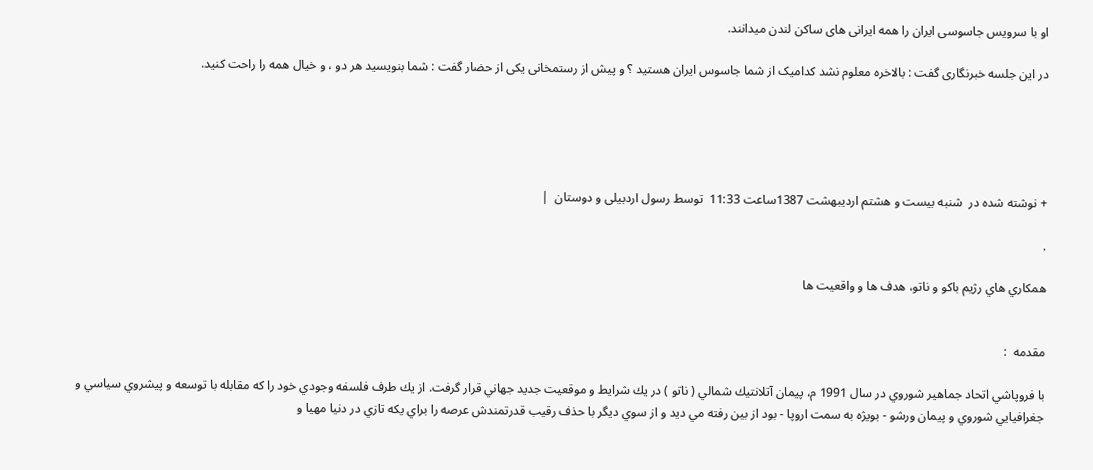او با سرویس جاسوسی ایران را همه ایرانی های ساکن لندن میدانند.

در این جلسه خبرنگاری گفت : بالاخره معلوم نشد کدامیک از شما جاسوس ایران هستید ؟ و پیش از رستمخانی یکی از حضار گفت : شما بنویسید هر دو ، و خیال همه را راحت کنید.





+ نوشته شده در  شنبه بیست و هشتم اردیبهشت 1387ساعت 11:33  توسط رسول اردبیلی و دوستان  |

.

همكاري هاي رژیم باکو و ناتو، هدف ها و واقعيت ها


مقدمه  :

با فروپاشي اتحاد جماهير شوروي در سال 1991 م، پيمان آتلانتيك شمالي ( ناتو ) در يك شرايط و موقعيت جديد جهاني قرار گرفت. از يك طرف فلسفه وجودي خود را كه مقابله با توسعه و پيشروي سياسي و جغرافيايي شوروي و پيمان ورشو - بويژه به سمت اروپا - بود از بين رفته مي ديد و از سوي ديگر با حذف رقيب قدرتمندش عرصه را براي يكه تازي در دنيا مهيا و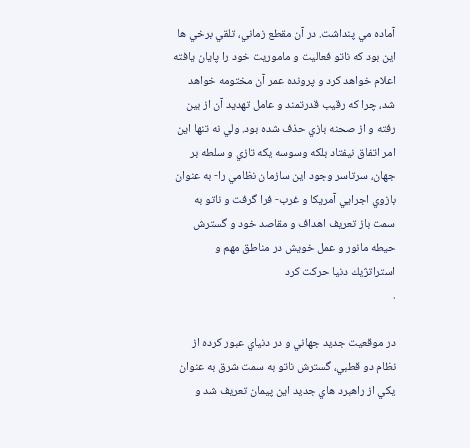آماده مي پنداشت. در آن مقطع زماني، تلقي برخي ها اين بود كه ناتو فعاليت و ماموريت خود را پايان يافته اعلام خواهد كرد و پرونده عمر آن مختومه خواهد شد، چرا كه رقيب قدرتمند و عامل تهديد آن از بين رفته و از صحنه بازي حذف شده بود. ولي نه تنها اين امر اتفاق نيفتاد بلكه وسوسه يكه تازي و سلطه بر جهان، سرتاسر وجود اين سازمان نظامي را- به عنوان بازوي اجرايي آمريكا و غرب- فرا گرفت و ناتو به سمت باز تعريف اهداف و مقاصد خود و گسترش حيطه مانور و عمل خويش در مناطق مهم و استراتژيك دنيا حركت كرد
.

در موقعيت جديد جهاني و در دنياي عبور كرده از نظام دو قطبي، گسترش ناتو به سمت شرق به عنوان يكي از راهبرد هاي جديد اين پيمان تعريف شد و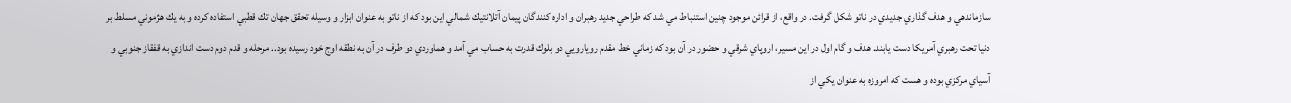سازماندهي و هدف گذاري جديدي در ناتو شكل گرفت. در واقع، از قرائن موجود چنين استنباط مي شد كه طراحي جديد رهبران و اداره كنندگان پيمان آتلانتيك شمالي اين بود كه از ناتو به عنوان ابزار و وسيله تحقق جهان تك قطبي استفاده كرده و به يك هژموني مسلط بر دنيا تحت رهبري آمريكا دست يابند. هدف و گام اول در اين مسير، اروپاي شرقي و حضور در آن بود كه زماني خط مقدم رويارويي دو بلوك قدرت به حساب مي آمد و هماوردي دو طرف در آن به نطقه اوج خود رسيده بود.. مرحله و قدم دوم دست اندازي به قفقاز جنوبي و آسياي مركزي بوده و هست كه امروزه به عنوان يكي از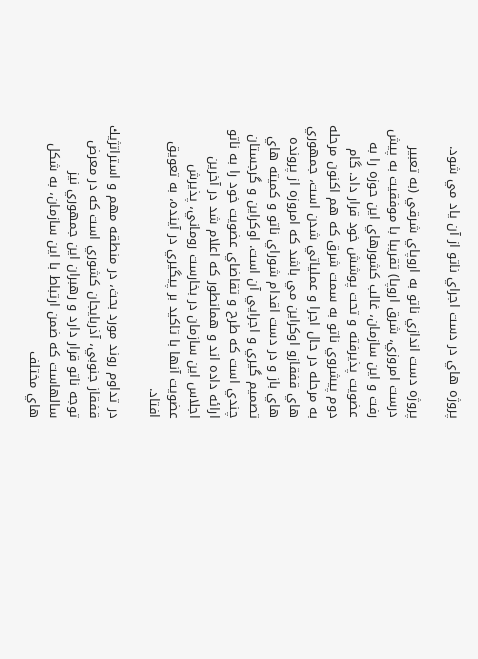پروژه هاي در دست اجراي ناتو از آن ياد مي شود.

پروژه دست اندازي ناتو به اروپاي شرقي (به تعبير درست امروزي، شرق اروپا) تقريبا با موفقيت به پيش رفت و اين سازمان، غالب كشورهاي اين حوزه را به عضويت پذيرفته و تحت پوشش خود قرار داد. گام دوم پيشروي ناتو به سمت شرق كه هم اكنون مرحله به مرحله در حال اجرا و عملياتي شدن است، جمهوري هاي قفقازو اوكراين مي باشد كه امروزه از پرونده هاي باز و در دست اقدام شوراي ناتو و كميته هاي تصميم گيري و اجرايي آن است. اوكراين و گرجستان چندي است كه طرح و تقاضاي عضويت خود را به ناتو ارائه داده اند و همانطور كه اعلام شد در آخرين اجلاس اين سازمان در بخارست روماني، پذيرش عضويت آنها با تاكيد بر پيگيري در آينده، به تعويق افتاد.

در تداوم روند مورد بحث، در منطقه مهم و استراتژيك قفقاز جنوبي، آذربايجان كشوري است كه در معرض توجه ناتو قرار دارد و رهبران اين جمهوري نيز سالهاست كه ضمن ارتباط با اين سازمان، به شكل هاي مختلف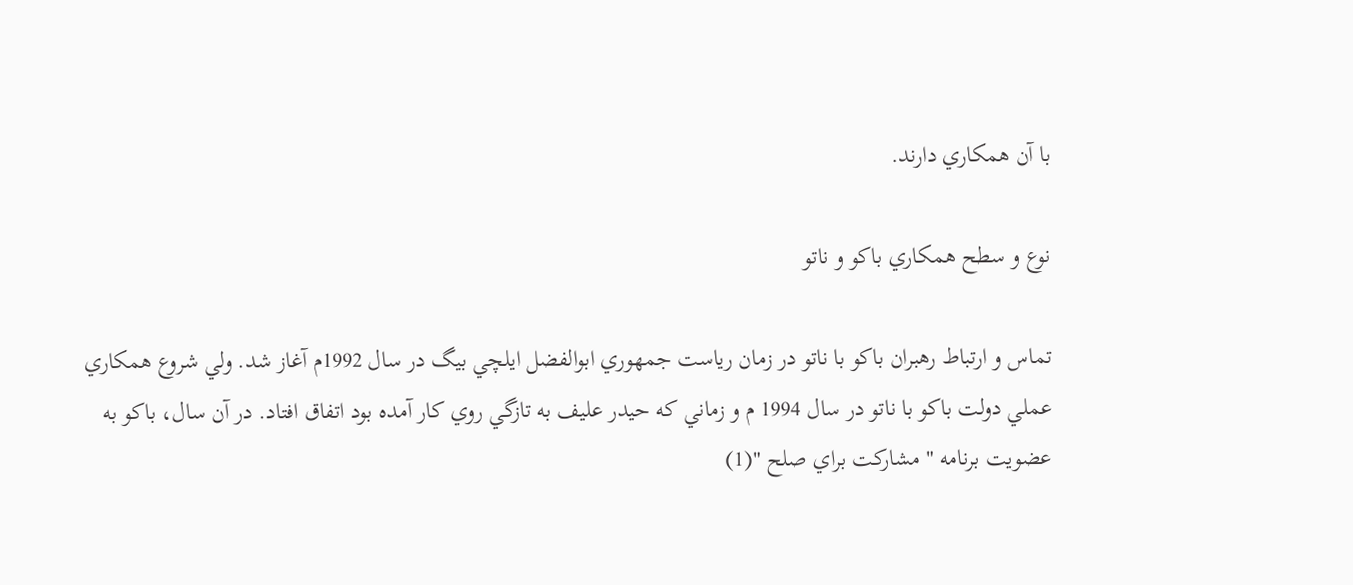با آن همكاري دارند.

نوع و سطح همكاري باكو و ناتو

تماس و ارتباط رهبران باكو با ناتو در زمان رياست جمهوري ابوالفضل ايلچي بيگ در سال 1992م آغاز شد. ولي شروع همكاري عملي دولت باکو با ناتو در سال 1994 م و زماني كه حيدر عليف به تازگي روي كار آمده بود اتفاق افتاد. در آن سال، باکو به عضويت برنامه " مشاركت براي صلح "(1)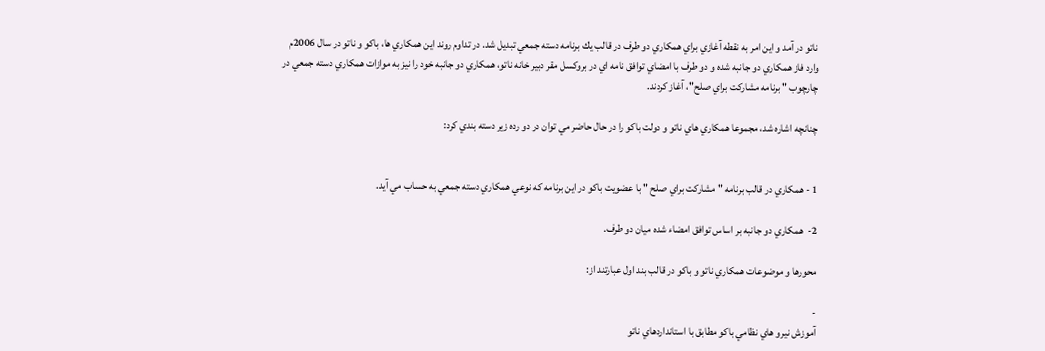ناتو در آمد و اين امر به نقطه آغازي براي همكاري دو طرف در قالب يك برنامه دسته جمعي تبديل شد. در تداوم روند اين همكاري ها، باکو و ناتو در سال 2006م وارد فاز همكاري دو جانبه شده و دو طرف با امضاي توافق نامه اي در بروكسل مقر دبير خانه ناتو، همكاري دو جانبه خود را نيز به موازات همكاري دسته جمعي در چارچوب " برنامه مشاركت براي صلح"، آغاز كردند.

چنانچه اشاره شد، مجموعا همكاري هاي ناتو و دولت باکو را در حال حاضر مي توان در دو رده زير دسته بندي كرد:


1 - همكاري در قالب برنامه " مشاركت براي صلح " با عضويت باكو در اين برنامه كه نوعي همكاري دسته جمعي به حساب مي آيد.

2-  همكاري دو جانبه بر اساس توافق امضاء شده ميان دو طرف.

محورها و موضوعات همكاري ناتو و باکو در قالب بند اول عبارتند از:

-
آموزش نيرو هاي نظامي باکو مطابق با استانداردهاي ناتو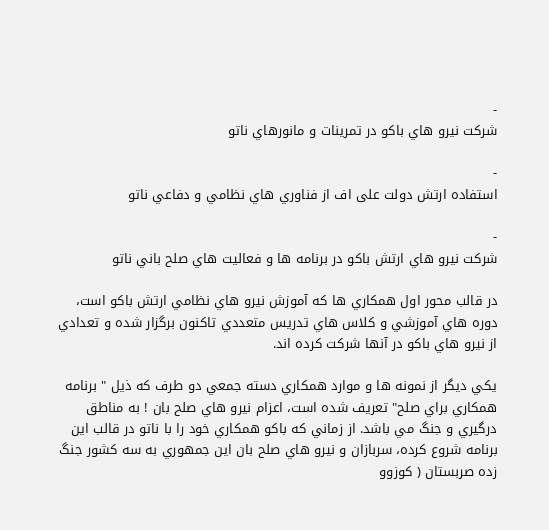-
شركت نيرو هاي باکو در تمرينات و مانورهاي ناتو

-
استفاده ارتش دولت علی اف از فناوري هاي نظامي و دفاعي ناتو

-
شركت نيرو هاي ارتش باکو در برنامه ها و فعاليت هاي صلح باني ناتو

در قالب محور اول همكاري ها كه آموزش نيرو هاي نظامي ارتش باکو است، دوره هاي آموزشي و كلاس هاي تدريس متعددي تاكنون برگزار شده و تعدادي از نيرو هاي باکو در آنها شركت كرده اند.

يكي ديگر از نمونه ها و موارد همكاري دسته جمعي دو طرف كه ذيل " برنامه همكاري براي صلح" تعريف شده است، اعزام نيرو هاي صلح بان ! به مناطق درگيري و جنگ مي باشد. از زماني كه باكو همكاري خود را با ناتو در قالب اين برنامه شروع كرده، سربازان و نيرو هاي صلح بان اين جمهوري به سه كشور جنگ زده صربستان ( كوزوو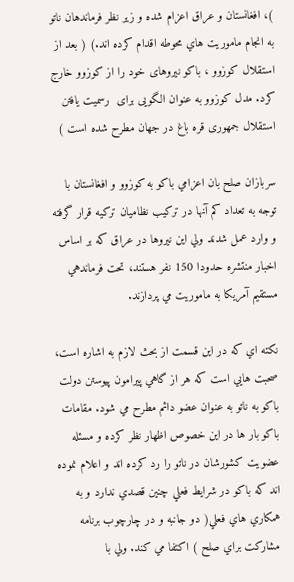)، افغانستان و عراق اعزام شده و زير نظر فرماندهان ناتو به انجام ماموريت هاي محوطه اقدام كرده اند.) ( بعد از استقلال کوزوو ، باکو نیروهای خود را از کوزوو خارج کرد. مدل کوزوو به عنوان الگویی برای  رسمیت یافتن استقلال جمهوری قره باغ در جهان مطرح شده است )

سربازان صلح بان اعزامي باکو به كوزوو و افغانستان با توجه به تعداد كم آنها در تركيب نظاميان تركيه قرار گرفته و وارد عمل شدند ولي اين نيروها در عراق كه بر اساس اخبار منتشره حدودا 150 نفر هستند، تحت فرماندهي مستقيم آمريكا به ماموريت مي پردازند.

نكته اي كه در اين قسمت از بحث لازم به اشاره است، صحبت هايي است كه هر از گاهي پيرامون پيوستن دولت باکو به ناتو به عنوان عضو دائم مطرح مي شود. مقامات باکو بار ها در اين خصوص اظهار نظر كرده و مسئله عضويت كشورشان در ناتو را رد كرده اند و اعلام نموده اند كه باكو در شرايط فعلي چنين قصدي ندارد و به همكاري هاي فعلي( دو جانبه و در چارچوب برنامه مشاركت براي صلح ) اكتفا مي كند. ولي با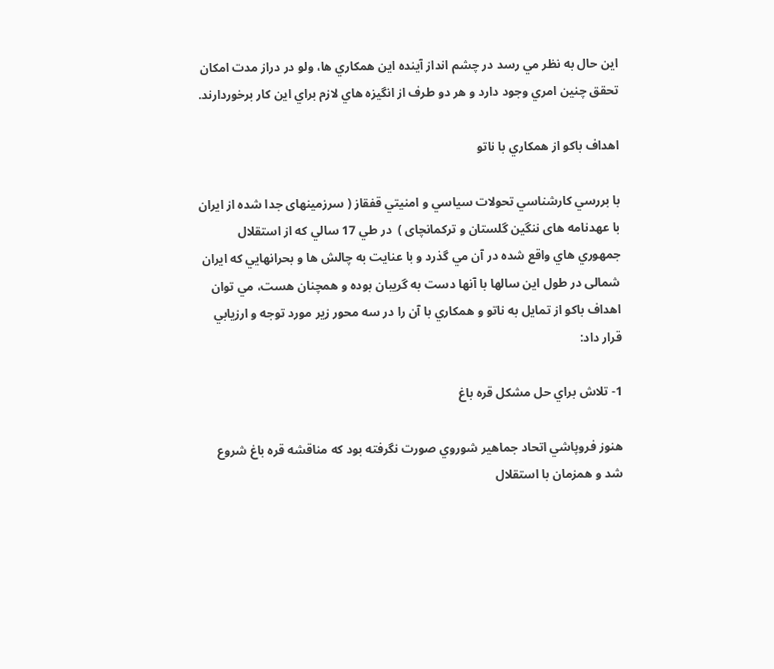اين حال به نظر مي رسد در چشم انداز آينده اين همكاري ها، ولو در دراز مدت امكان تحقق چنين امري وجود دارد و هر دو طرف از انگيزه هاي لازم براي اين كار برخوردارند.

اهداف باكو از همكاري با ناتو

با بررسي كارشناسي تحولات سياسي و امنيتي قفقاز ( سرزمینهای جدا شده از ایران با عهدنامه های ننگین گلستان و ترکمانچای )  در طي 17 سالي كه از استقلال جمهوري هاي واقع شده در آن مي گذرد و با عنايت به چالش ها و بحرانهايي كه ایران شمالی در طول اين سالها با آنها دست به گريبان بوده و همچنان هست، مي توان اهداف باكو از تمايل به ناتو و همكاري با آن را در سه محور زير مورد توجه و ارزيابي قرار داد:

1- تلاش براي حل مشكل قره باغ

هنوز فروپاشي اتحاد جماهير شوروي صورت نگرفته بود كه مناقشه قره باغ شروع شد و همزمان با استقلال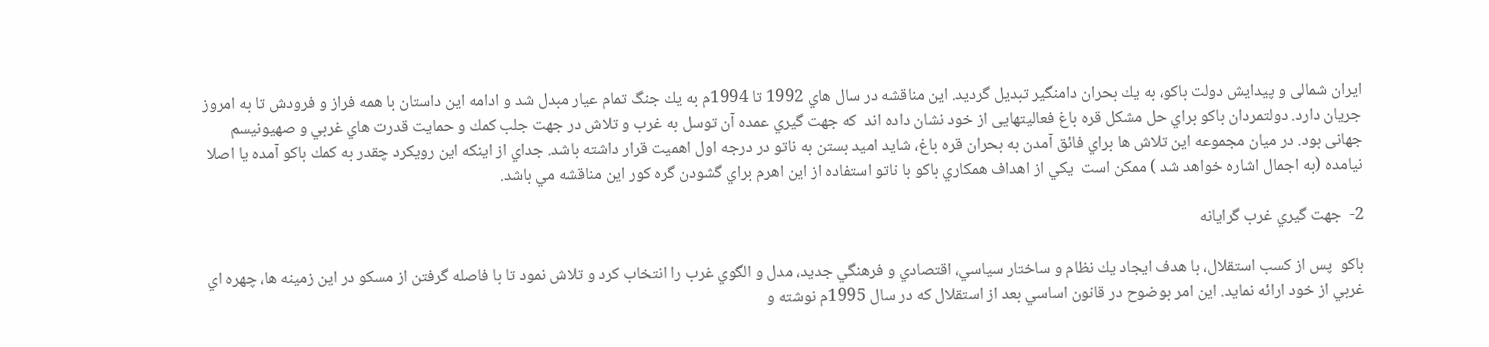ایران شمالی و پیدایش دولت باکو، به يك بحران دامنگير تبديل گرديد. اين مناقشه در سال هاي 1992 تا 1994م به يك جنگ تمام عيار مبدل شد و ادامه اين داستان با همه فراز و فرودش تا به امروز جريان دارد. دولتمردان باكو براي حل مشكل قره باغ فعالیتهایی از خود نشان داده اند  كه جهت گيري عمده آن توسل به غرب و تلاش در جهت جلب كمك و حمايت قدرت هاي غربي و صهیونیسم جهانی بود. در ميان مجموعه اين تلاش ها براي فائق آمدن به بحران قره باغ، شايد اميد بستن به ناتو در درجه اول اهميت قرار داشته باشد. جداي از اينكه اين رويكرد چقدر به كمك باکو آمده يا اصلا نيامده (به اجمال اشاره خواهد شد ) ممکن است  يكي از اهداف همكاري باكو با ناتو استفاده از اين اهرم براي گشودن گره كور اين مناقشه مي باشد.

2-  جهت گيري غرب گرايانه

باکو  پس از كسب استقلال، با هدف ايجاد يك نظام و ساختار سياسي، اقتصادي و فرهنگي جديد، مدل و الگوي غرب را انتخاب كرد و تلاش نمود تا با فاصله گرفتن از مسكو در اين زمينه ها، چهره اي غربي از خود ارائه نمايد. اين امر بوضوح در قانون اساسي بعد از استقلال كه در سال 1995م نوشته و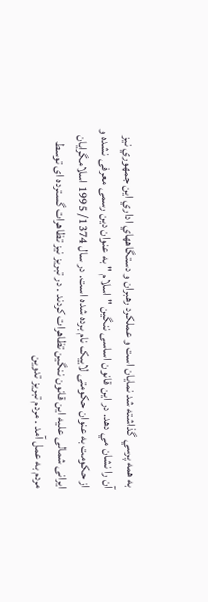به همه پرسي گذاشته شد نمايان است و عملكرد رهبران و دستگاههاي اداري اين جمهوري نيز آن را نشان مي دهد. در این قانون اساسی ننگین " اسلام " به عنوان دین رسمی معرفی نشده و از حکومت به عنوان حکومتی لاییک نام برده شده است. در سال 1374/ 1995 اسلامگرایان ایرانی شمالی علیه این قانون ننگین تظاهرات کردند . در تبریز نیز تظاهرات گسترده ای توسط مردم به عمل آمد . مردم تبریز تدوین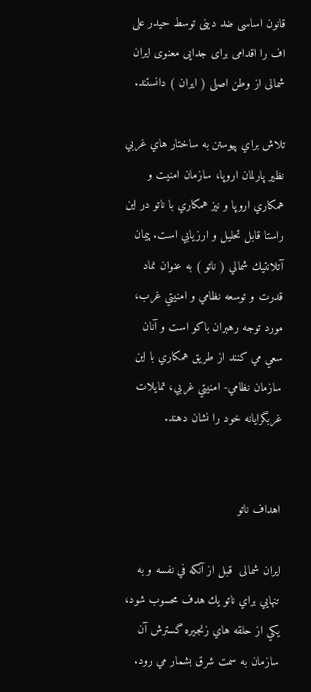قانون اساسی ضد دینی توسط حیدر علی اف را اقدامی برای جدایی معنوی ایران شمالی از وطن اصلی ( ایران ) دانستند.

تلاش براي پيوستن به ساختار هاي غربي نظير پارلمان اروپا، سازمان امنيت و همكاري اروپا و نيز همكاري با ناتو در اين راستا قابل تحليل و ارزيابي است. پيمان آتلانتيك شمالي ( ناتو ) به عنوان نماد قدرت و توسعه نظامي و امنيتي غرب، مورد توجه رهبران باكو است و آنان سعي مي كنند از طريق همكاري با اين سازمان نظامي- امنيتي غربي، تمايلات غربگرايانه خود را نشان دهند.


اهداف ناتو

ایران شمالی  قبل از آنكه في نفسه و به تنهايي براي ناتو يك هدف محسوب شود، يكي از حلقه هاي زنجيره گسترش آن سازمان به سمت شرق بشمار مي رود.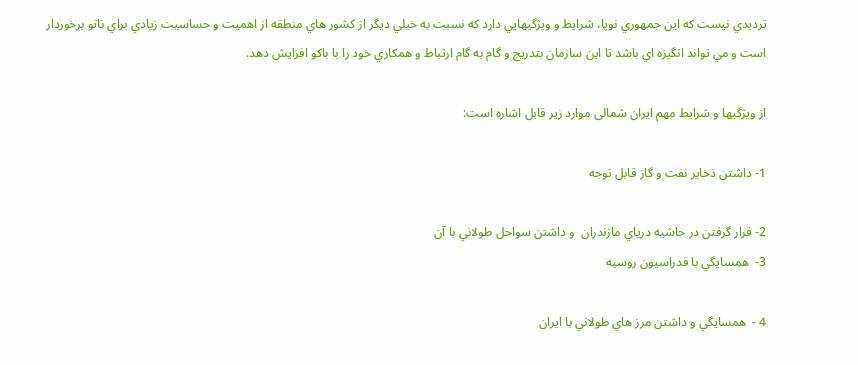ترديدي نيست كه اين جمهوري نوپا، شرايط و ويژگيهايي دارد كه نسبت به خيلي ديگر از كشور هاي منطقه از اهميت و حساسيت زيادي براي ناتو برخوردار است و مي تواند انگيزه اي باشد تا اين سازمان بتدريج و گام به گام ارتباط و همكاري خود را با باكو افزايش دهد.

از ويژگيها و شرايط مهم ایران شمالی موارد زير قابل اشاره است:

1- داشتن ذخاير نفت و گاز قابل توجه

2- قرار گرفتن در حاشيه درياي مازندران  و داشتن سواحل طولاني با آن
3-  همسايگي با فدراسيون روسيه

4 -  همسايگي و داشتن مرز هاي طولاني با ايران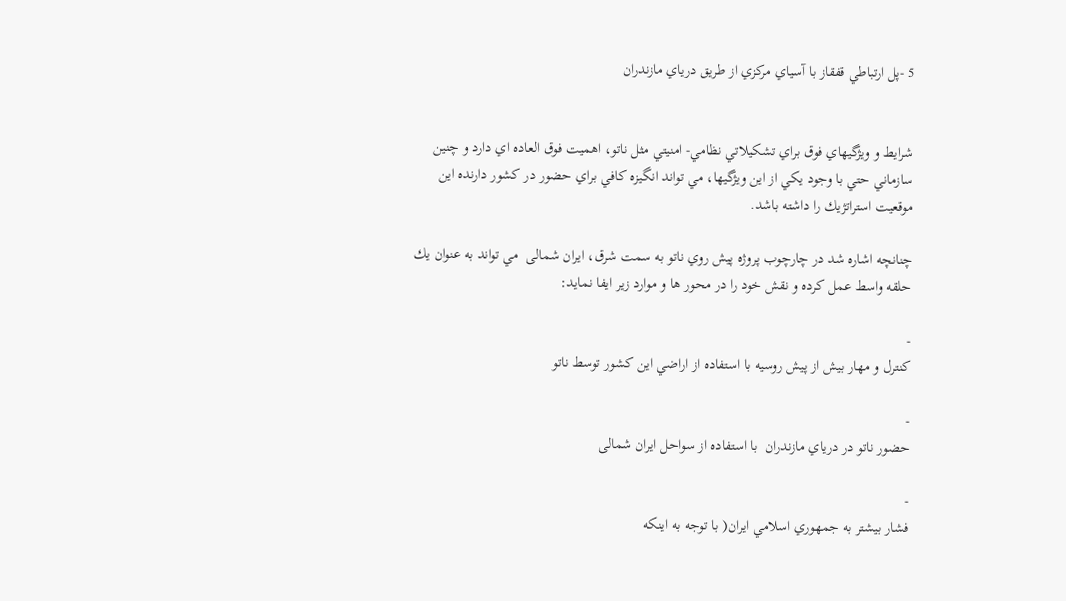5 -پل ارتباطي قفقاز با آسياي مركزي از طريق درياي مازندران


شرايط و ويژگيهاي فوق براي تشكيلاتي نظامي- امنيتي مثل ناتو، اهميت فوق العاده اي دارد و چنين سازماني حتي با وجود يكي از اين ويژگيها، مي تواند انگيزه كافي براي حضور در كشور دارنده اين موقعيت استراتژيك را داشته باشد.

چنانچه اشاره شد در چارچوب پروژه پيش روي ناتو به سمت شرق، ایران شمالی  مي تواند به عنوان يك حلقه واسط عمل كرده و نقش خود را در محور ها و موارد زير ايفا نمايد:

-
كنترل و مهار بيش از پيش روسيه با استفاده از اراضي اين كشور توسط ناتو

-
حضور ناتو در درياي مازندران  با استفاده از سواحل ایران شمالی

-
فشار بيشتر به جمهوري اسلامي ايران( با توجه به اينكه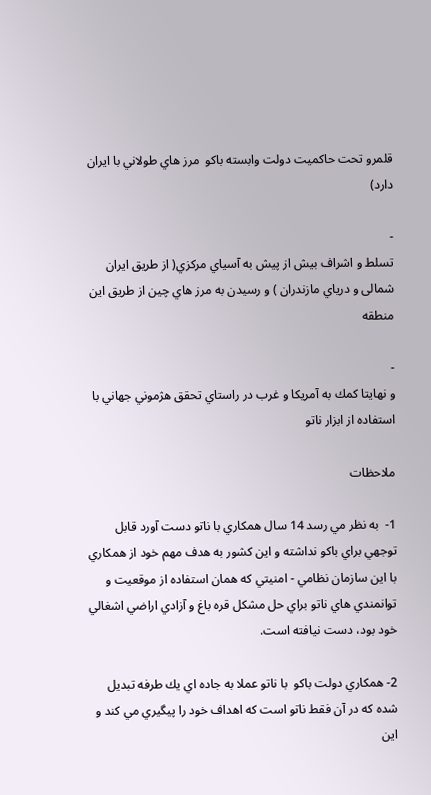قلمرو تحت حاکمیت دولت وابسته باکو  مرز هاي طولاني با ایران  دارد)

-
تسلط و اشراف بيش از پيش به آسياي مركزي( از طريق ایران شمالی و درياي مازندران ) و رسيدن به مرز هاي چين از طريق اين منطقه

-
و نهايتا كمك به آمريكا و غرب در راستاي تحقق هژموني جهاني با استفاده از ابزار ناتو

ملاحظات

1-  به نظر مي رسد 14 سال همكاري با ناتو دست آورد قابل توجهي براي باكو نداشته و اين كشور به هدف مهم خود از همكاري با اين سازمان نظامي - امنيتي كه همان استفاده از موقعيت و توانمندي هاي ناتو براي حل مشكل قره باغ و آزادي اراضي اشغالي خود بود، دست نيافته است.

2- همكاري دولت باکو  با ناتو عملا به جاده اي يك طرفه تبديل شده كه در آن فقط ناتو است كه اهداف خود را پيگيري مي كند و اين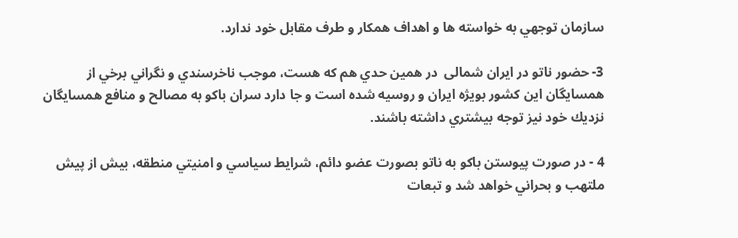سازمان توجهي به خواسته ها و اهداف همكار و طرف مقابل خود ندارد.

3- حضور ناتو در ایران شمالی  در همين حدي هم كه هست، موجب ناخرسندي و نگراني برخي از همسايگان اين كشور بويژه ايران و روسيه شده است و جا دارد سران باكو به مصالح و منافع همسايگان نزديك خود نيز توجه بيشتري داشته باشند.

4 - در صورت پيوستن باكو به ناتو بصورت عضو دائم، شرايط سياسي و امنيتي منطقه، بيش از پيش ملتهب و بحراني خواهد شد و تبعات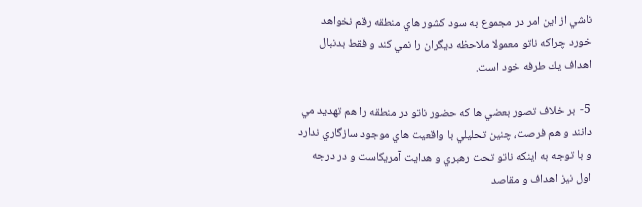ناشي از اين امر در مجموع به سود كشور هاي منطقه رقم نخواهد خورد چراكه ناتو معمولا ملاحظه ديگران را نمي كند و فقط بدنبال اهداف يك طرفه خود است.

5-  بر خلاف تصور بعضي ها كه حضور ناتو در منطقه را هم تهديد مي دانند و هم فرصت، چنين تحليلي با واقعيت هاي موجود سازگاري ندارد و با توجه به اينكه ناتو تحت رهبري و هدايت آمريكاست و در درجه اول نيز اهداف و مقاصد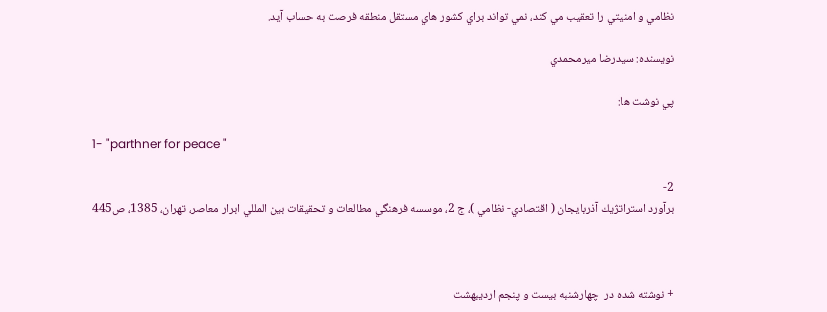نظامي و امنيتي را تعقيب مي كند، نمي تواند براي كشور هاي مستقل منطقه فرصت به حساب آيد.

نويسنده: سيدرضا ميرمحمدي

پي نوشت ها:

1- "parthner for peace "

2-
برآورد استراتژيك آذربايجان ( اقتصادي- نظامي )، ج 2، موسسه فرهنگي مطالعات و تحقيقات بين المللي ابرار معاصر، تهران، 1385، ص445



+ نوشته شده در  چهارشنبه بیست و پنجم اردیبهشت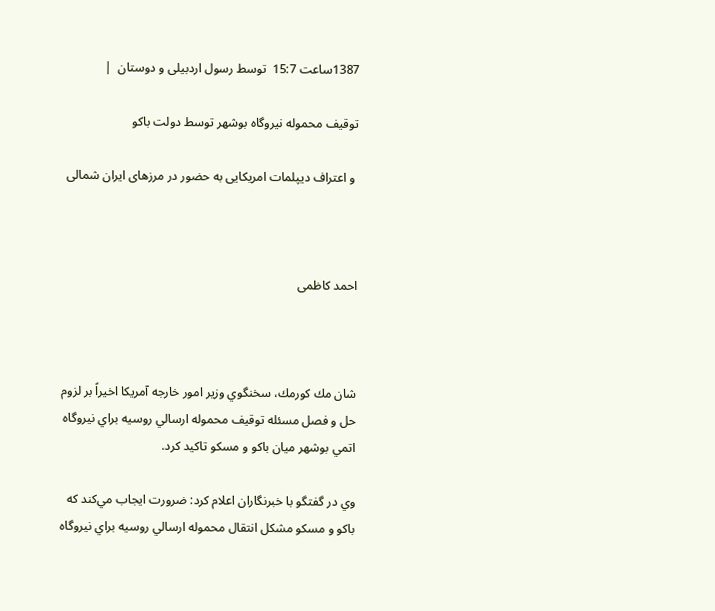1387ساعت 15:7  توسط رسول اردبیلی و دوستان  |

توقيف محموله نيروگاه بوشهر توسط دولت باکو

 و اعتراف دیپلمات امریکایی به حضور در مرزهای ایران شمالی



احمد کاظمی



شان مك كورمك، سخنگوي وزير امور خارجه آمريكا اخيراً بر لزوم حل و فصل مسئله توقيف محموله ارسالي روسيه براي نيروگاه اتمي بوشهر ميان باكو و مسكو تاكيد كرد.

وي در گفتگو با خبرنگاران اعلام كرد: ضرورت ايجاب مي‌كند كه باكو و مسكو مشكل انتقال محموله ارسالي روسيه براي نيروگاه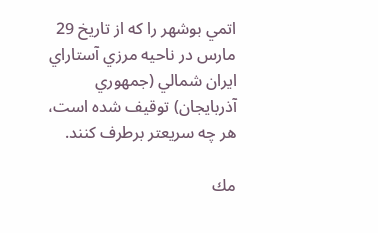اتمي بوشهر را كه از تاريخ 29 مارس در ناحيه مرزي آستاراي ايران شمالي (جمهوري آذربايجان) توقيف شده است، هر چه سريعتر برطرف كنند.

مك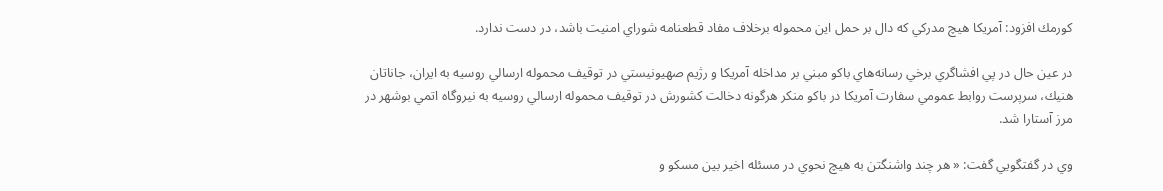كورمك افزود: آمريكا هيچ مدركي كه دال بر حمل اين محموله برخلاف مفاد قطعنامه شوراي امنيت باشد، در دست ندارد.

در عين حال در پي افشاگري برخي رسانه‌هاي باكو مبني بر مداخله آمريكا و رژيم صهيونيستي در توقيف محموله ارسالي روسيه به ايران، جاناتان هنيك، سرپرست روابط عمومي سفارت آمريكا در باكو منكر هرگونه دخالت كشورش در توقيف محموله ارسالي روسيه به نيروگاه اتمي بوشهر در مرز آستارا شد.

وي در گفتگويي گفت: « هر چند واشنگتن به هيچ نحوي در مسئله اخير بين مسكو و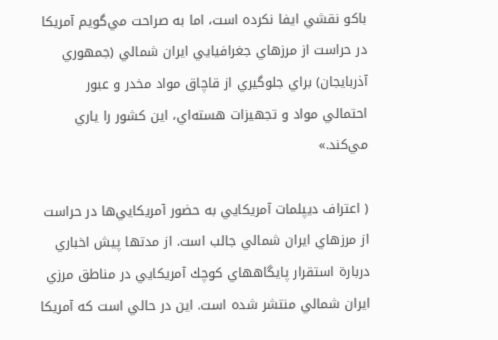باكو نقشي ايفا نكرده است، اما به صراحت مي‌گويم آمريكا در حراست از مرزهاي جغرافيايي ايران شمالي (جمهوري آذربايجان) براي جلوگيري از قاچاق مواد مخدر و عبور احتمالي مواد و تجهيزات هسته‌اي، اين كشور را ياري مي‌كند.»

( اعتراف ديپلمات آمريكايي به حضور آمريكايي‌ها در حراست از مرزهاي ايران شمالي جالب است. از مدتها پيش اخباري دربارة استقرار پايگاههاي كوچك آمريكايي در مناطق مرزي ايران شمالي منتشر شده است. اين در حالي است كه آمريكا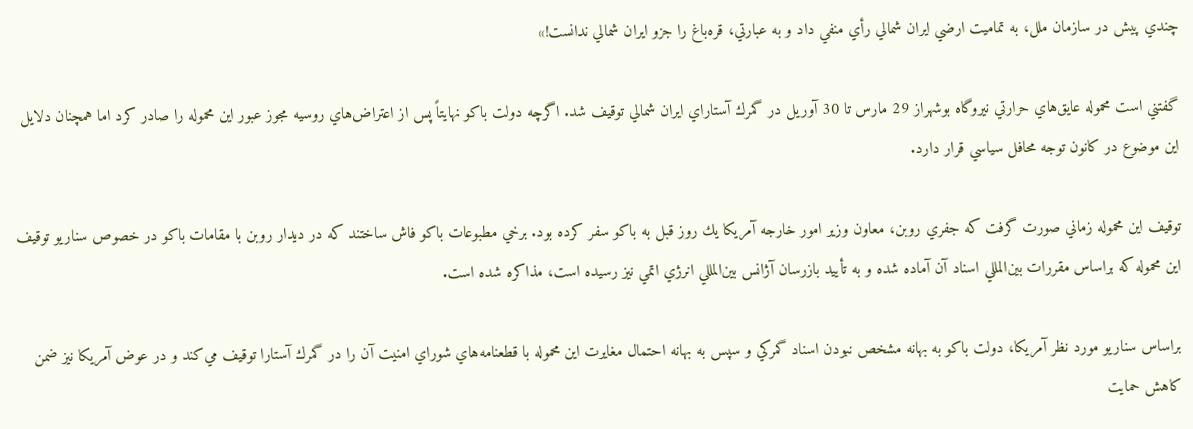چندي پيش در سازمان‌ ملل، به تماميت ارضي ايران شمالي رأي منفي داد و به عبارتي، قره‌باغ را جزو ايران شمالي ندانست!»

گفتني است محموله عايق‌هاي حرارتي نيروگاه بوشهراز 29 مارس تا 30 آوريل در گمرك آستاراي ايران شمالي توقيف شد. اگرچه دولت باكو نهايتاً پس از اعتراض‌هاي روسيه مجوز عبور اين محموله را صادر كرد اما همچنان دلايل اين موضوع در كانون توجه محافل سياسي قرار دارد.

توقيف اين محموله زماني صورت گرفت كه جفري روبن، معاون وزير امور خارجه آمريكا يك روز قبل به باكو سفر كرده بود. برخي مطبوعات باكو فاش ساختند كه در ديدار روبن با مقامات باكو در خصوص سناريو توقيف اين محموله كه براساس مقررات بين‌المللي اسناد آن آماده شده و به تأييد بازرسان آژانس بين‌المللي انرژي اتمي نيز رسيده است، مذاكره شده است.

براساس سناريو مورد نظر آمريكا، دولت باكو به بهانه مشخص نبودن اسناد گمركي و سپس به بهانه احتمال مغايرت اين محموله با قطعنامه‌هاي شوراي امنيت آن را در گمرك آستارا توقيف مي‌كند و در عوض آمريكا نيز ضمن كاهش حمايت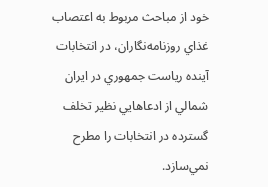خود از مباحث مربوط به اعتصاب غذاي روزنامه‌نگاران، در انتخابات آينده رياست جمهوري در ايران شمالي از ادعاهايي نظير تخلف گسترده در انتخابات را مطرح نمي‌سازد.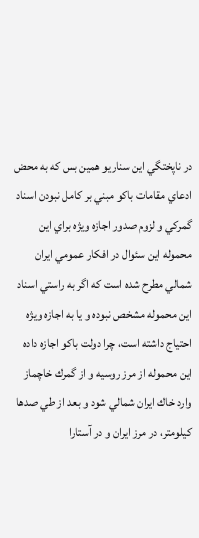در ناپختگي اين سناريو همين بس كه به محض ادعاي مقامات باكو مبني بر كامل نبودن اسناد گمركي و لزوم صدور اجازه ويژه براي اين محموله اين سئوال در افكار عمومي ايران شمالي مطرح شده است كه اگر به راستي اسناد اين محموله مشخص نبوده و يا به اجازه ويژه احتياج داشته است، چرا دولت باكو اجازه داده اين محموله از مرز روسيه و از گمرك خاچماز وارد خاك ايران شمالي شود و بعد از طي صدها كيلومتر، در مرز ايران و در آستارا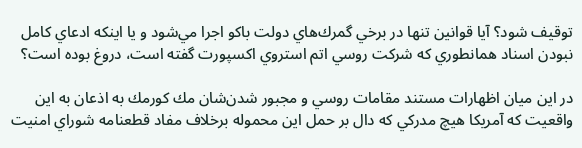توقيف شود؟ آيا قوانين تنها در برخي گمرك‌هاي دولت باكو اجرا مي‌شود و يا اينكه ادعاي كامل نبودن اسناد همانطوري كه شركت روسي اتم استروي اكسپورت گفته است، دروغ بوده است؟

در اين ميان اظهارات مستند مقامات روسي و مجبور شدن‌شان مك كورمك به اذعان به اين واقعيت كه آمريكا هيچ مدركي كه دال بر حمل اين محموله برخلاف مفاد قطعنامه شوراي امنيت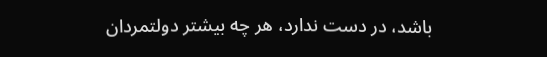باشد، در دست ندارد، هر چه بيشتر دولتمردان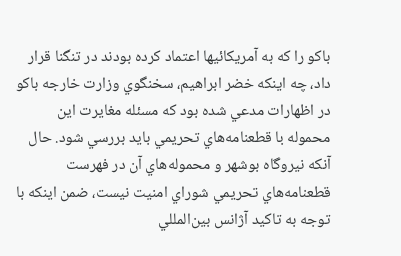باكو را كه به آمريكائيها اعتماد كرده بودند در تنگنا قرار داد، چه اينكه خضر ابراهيم، سخنگوي وزارت خارجه باكو در اظهارات مدعي شده بود كه مسئله مغايرت اين محموله با قطعنامه‌هاي تحريمي بايد بررسي شود. حال آنكه نيروگاه بوشهر و محموله‌هاي آن در فهرست قطعنامه‌هاي تحريمي شوراي امنيت نيست، ضمن اينكه با توجه به تاكيد آژانس بين‌المللي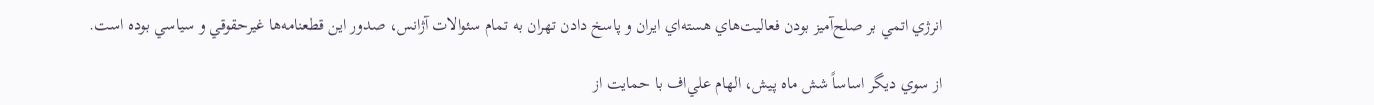انرژي اتمي بر صلح‌آميز بودن فعاليت‌هاي هسته‌اي ايران و پاسخ دادن تهران به تمام سئوالات آژانس، صدور اين قطعنامه‌ها غيرحقوقي و سياسي بوده است.

از سوي ديگر اساساً شش ماه پيش، الهام علي‌اف با حمايت از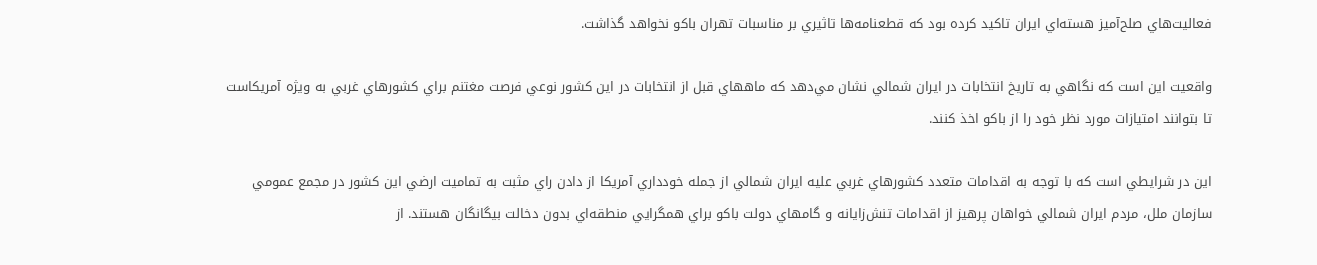فعاليت‌هاي صلح‌آميز هسته‌اي ايران تاكيد كرده بود كه قطعنامه‌ها تاثيري بر مناسبات تهران باكو نخواهد گذاشت.

واقعيت اين است كه نگاهي به تاريخ انتخابات در ايران شمالي نشان مي‌دهد كه ماههاي قبل از انتخابات در اين كشور نوعي فرصت مغتنم براي كشورهاي غربي به ويژه آمريكاست تا بتوانند امتيازات مورد نظر خود را از باكو اخذ كنند.

اين در شرايطي است كه با توجه به اقدامات متعدد كشورهاي غربي عليه ايران شمالي از جمله خودداري آمريكا از دادن راي مثبت به تماميت ارضي اين كشور در مجمع عمومي سازمان ملل، مردم ايران شمالي خواهان پرهيز از اقدامات تنش‌زايانه و گامهاي دولت باكو براي همگرايي منطقه‌اي بدون دخالت بيگانگان هستند. از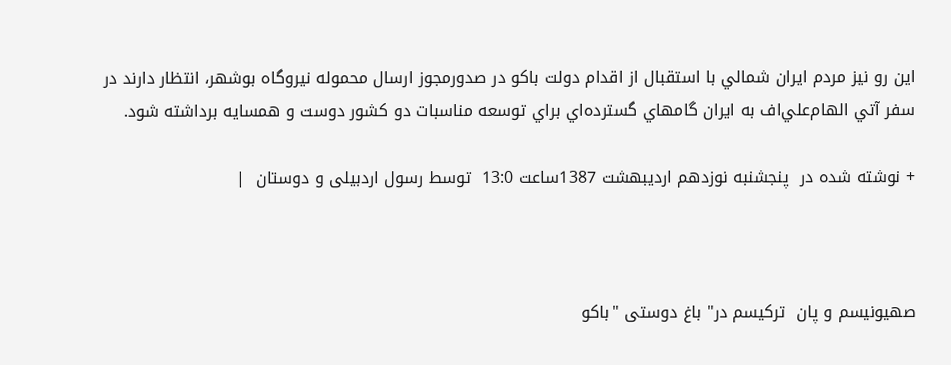اين رو نيز مردم ايران شمالي با استقبال از اقدام دولت باكو در صدورمجوز ارسال محموله نيروگاه بوشهر، انتظار دارند در سفر آتي الهام‌علي‌اف به ايران گامهاي گسترده‌اي براي توسعه مناسبات دو كشور دوست و همسايه برداشته شود.

+ نوشته شده در  پنجشنبه نوزدهم اردیبهشت 1387ساعت 13:0  توسط رسول اردبیلی و دوستان  |



صهيونيسم و پان  ترکیسم در" باغ دوستی "باکو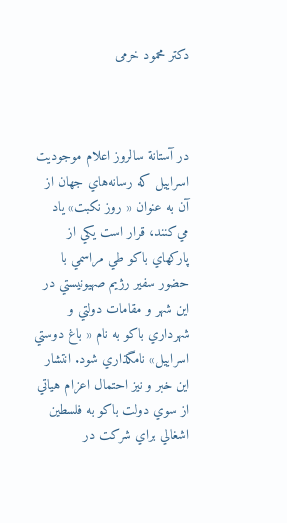دکتر محمود خرمی



در آستانة سالروز اعلام موجوديت اسراييل كه رسانه‌هاي جهان از آن به عنوان « روز نكبت» ياد مي‌كنند، قرار است يكي از پاركهاي باكو طي مراسمي با حضور سفير رژيم صهيونيستي در اين شهر و مقامات دولتي و شهرداري باكو به نام « باغ دوستي اسراييل» نامگذاري شود. انتشار اين خبر و نيز احتمال اعزام هياتي از سوي دولت باكو به فلسطين اشغالي براي شركت در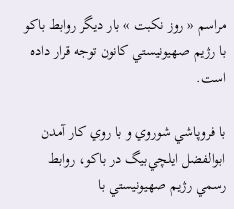مراسم « روز نكبت » بار ديگر روابط باكو با رژيم صهيونيستي كانون توجه قرار داده است.

با فروپاشي شوروي و با روي كار آمدن ابوالفضل ايلچي‌بيگ در باكو، روابط رسمي رژيم صهيونيستي با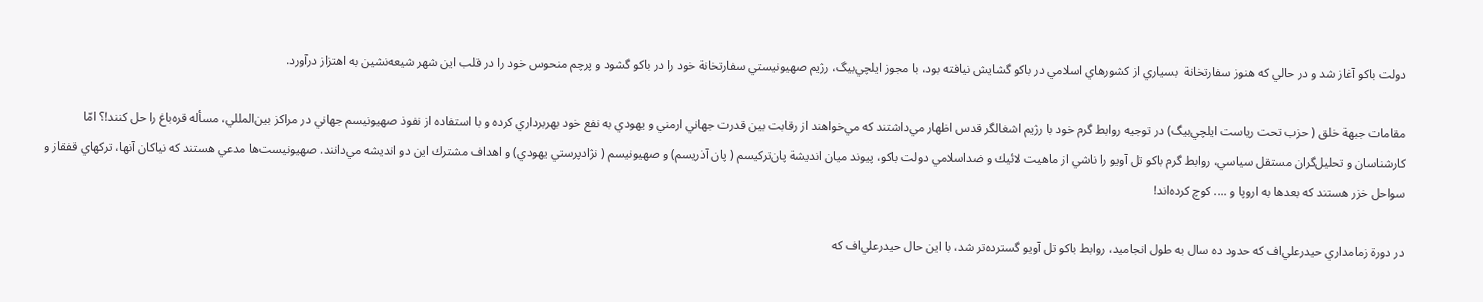دولت باكو آغاز شد و در حالي كه هنوز سفارتخانة‌  بسياري از كشورهاي اسلامي در باكو گشايش نيافته بود، با مجوز ايلچي‌بيگ، رژيم صهيونيستي سفارتخانة‌ خود را در باكو گشود و پرچم منحوس خود را در قلب اين شهر شيعه‌نشين به اهتزاز درآورد.

مقامات جبهة خلق ( حزب تحت رياست ايلچي‌بيگ) در توجيه روابط گرم خود با رژيم اشغالگر قدس اظهار مي‌داشتند كه مي‌خواهند از رقابت بين قدرت جهاني ارمني و يهودي به نفع خود بهر‌برداري كرده و با استفاده از نفوذ صهيونيسم جهاني در مراكز بين‌المللي، مسأله قره‌باغ را حل كنند!؟ امّا كارشناسان و تحليل‌گران مستقل سياسي، روابط گرم باكو تل آويو را ناشي از ماهيت لائيك و ضداسلامي دولت باكو، پيوند ميان انديشة‌ پان‌تركيسم ( پان آذريسم) و صهيونيسم ( نژادپرستي يهودي) و اهداف مشترك اين دو انديشه مي‌دانند. صهيونيست‌ها مدعي هستند كه نياكان آنها، تركهاي قفقاز و سواحل خزر هستند كه بعدها به اروپا و .... كوچ كرده‌اند!

در دورة‌ زمامداري حيدرعلي‌اف كه حدود ده سال به طول انجاميد، روابط باكو تل آويو گسترده‌تر شد، با اين حال حيدرعلي‌اف كه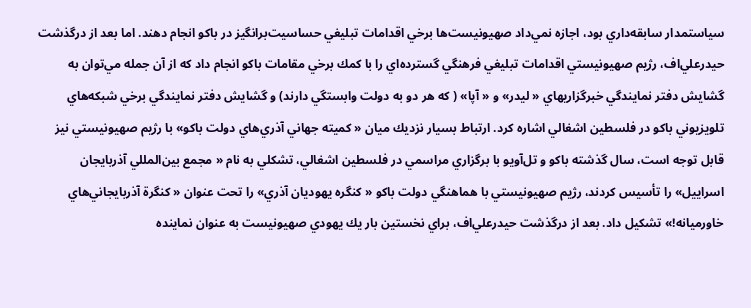سياستمدار سابقه‌داري بود، اجازه نمي‌داد صهيونيست‌ها برخي اقدامات تبليغي حساسيت‌برانگيز در باكو انجام دهند. اما بعد از درگذشت حيدرعلي‌اف، رژيم صهيونيستي اقدامات تبليغي فرهنگي گسترده‌اي را با كمك برخي مقامات باكو انجام داد كه از آن جمله مي‌توان به گشايش دفتر نمايندگي خبرگزاريهاي « ليدر» و « آپا» ( كه هر دو به دولت وابستگي دارند) و گشايش دفتر نمايندگي برخي شبكه‌هاي تلويزيوني باكو در فلسطين اشغالي اشاره كرد. ارتباط بسيار نزديك ميان « كميته جهاني آذري‌هاي دولت باكو» با رژيم صهيونيستي نيز قابل توجه است، سال گذشته باكو و تل‌آويو با برگزاري مراسمي در فلسطين اشغالي، تشكلي به نام « مجمع بين‌المللي آذربايجان اسراييل» را تأسيس كردند، رژيم صهيونيستي با هماهنگي دولت باكو « كنگره يهوديان آذري» را تحت عنوان « كنگرة آذربايجاني‌هاي خاورميانه!» تشكيل داد. بعد از درگذشت حيدرعلي‌اف، براي نخستين بار يك يهودي صهيونيست به عنوان نماينده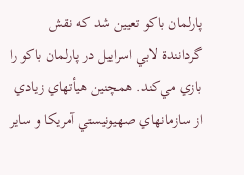پارلمان باكو تعيين شد كه نقش گردانندة لابي اسراييل در پارلمان باكو را بازي مي‌كند. همچنين هيأتهاي زيادي از سازمانهاي صهيونيستي آمريكا و ساير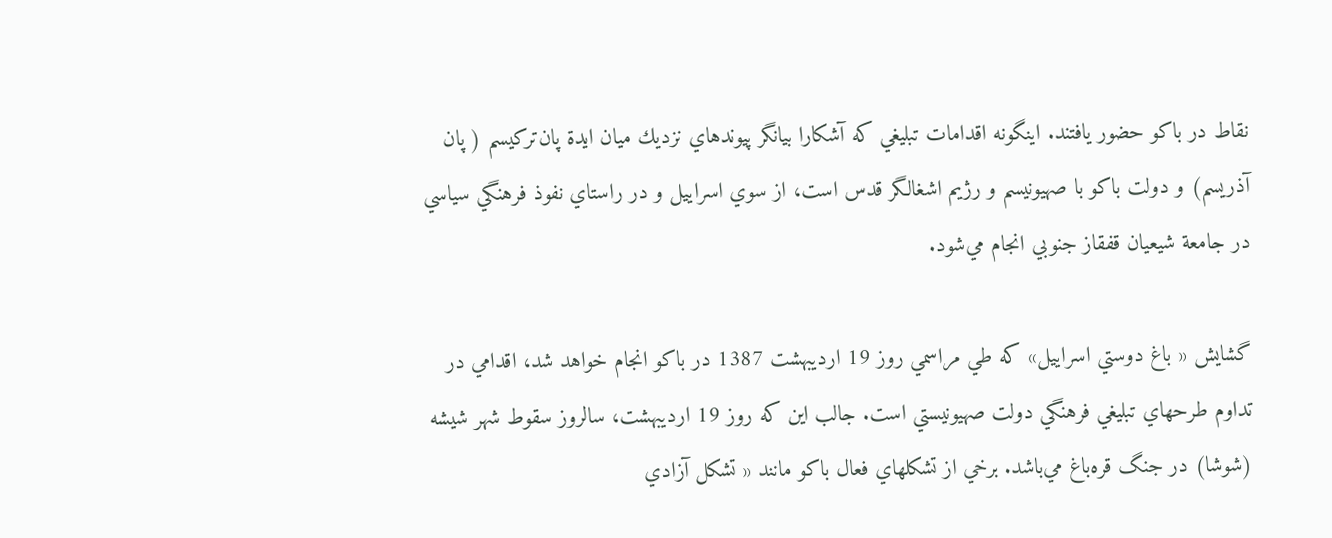نقاط در باكو حضور يافتند. اينگونه اقدامات تبليغي كه آشكارا بيانگر پيوندهاي نزديك ميان ايدة پان‌تركيسم ( پان آذريسم) و دولت باكو با صهيونيسم و رژيم اشغالگر قدس است، از سوي اسراييل و در راستاي نفوذ فرهنگي سياسي در جامعة شيعيان قفقاز جنوبي انجام مي‌شود.

گشايش « باغ دوستي اسراييل» كه طي مراسمي روز 19 ارديبهشت 1387 در باكو انجام خواهد شد، اقدامي در تداوم طرحهاي تبليغي فرهنگي دولت صهيونيستي است. جالب اين كه روز 19 ارديبهشت، سالروز سقوط شهر شيشه (شوشا) در جنگ قره‌باغ مي‌باشد. برخي از تشكلهاي فعال باكو مانند « تشكل آزادي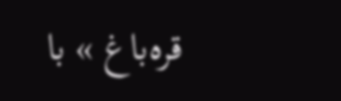قره‌باغ » با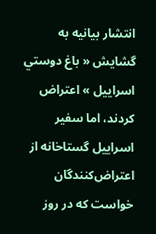انتشار بيانيه به گشايش « باغ دوستي اسراييل » اعتراض كردند، اما سفير اسراييل گستاخانه از اعتراض‌كنندگان خواست كه در روز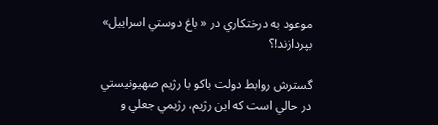موعود به درختكاري در « باغ دوستي اسراييل» بپردازند!؟

گسترش روابط دولت باكو با رژيم صهيونيستي در حالي است كه اين رژيم، رژيمي جعلي و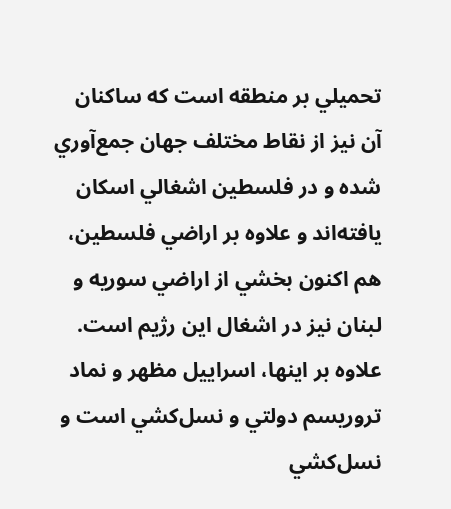تحميلي بر منطقه است كه ساكنان آن نيز از نقاط مختلف جهان جمع‌آوري شده و در فلسطين اشغالي اسكان يافته‌اند و علاوه بر اراضي فلسطين، هم‌ اكنون بخشي از اراضي سوريه و لبنان نيز در اشغال اين رژيم است. علاوه بر اينها، اسراييل مظهر و نماد تروريسم دولتي و نسل‌كشي است و نسل‌كشي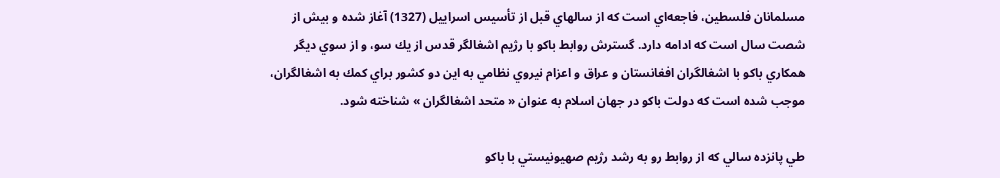مسلمانان فلسطين، فاجعه‌اي است كه از سالهاي قبل از تأسيس اسراييل (1327) آغاز شده و بيش از شصت سال است كه ادامه دارد. گسترش روابط باكو با رژيم اشغالگر قدس از يك سو، و از سوي ديگر همكاري باكو با اشغالگران افغانستان و عراق و اعزام نيروي نظامي به اين دو كشور براي كمك به اشغالگران، موجب شده است كه دولت باكو در جهان اسلام به عنوان « متحد اشغالگران » شناخته شود.

طي پانزده سالي كه از روابط رو به رشد رژيم صهيونيستي با باكو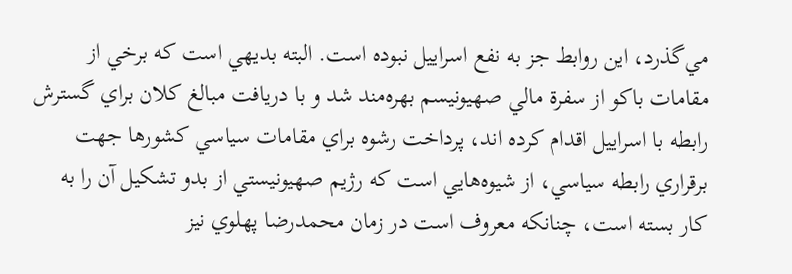مي‌گذرد، اين روابط جز به نفع اسراييل نبوده است. البته بديهي است كه برخي از مقامات باكو از سفرة مالي صهيونيسم بهره‌مند شد و با دريافت مبالغ كلان براي گسترش رابطه با اسراييل اقدام كرده اند، پرداخت رشوه‌ براي مقامات سياسي كشورها جهت برقراري رابطه سياسي، از شيوه‌هايي است كه رژيم صهيونيستي از بدو تشكيل آن را به كار بسته است، چنانكه معروف است در زمان محمدرضا پهلوي نيز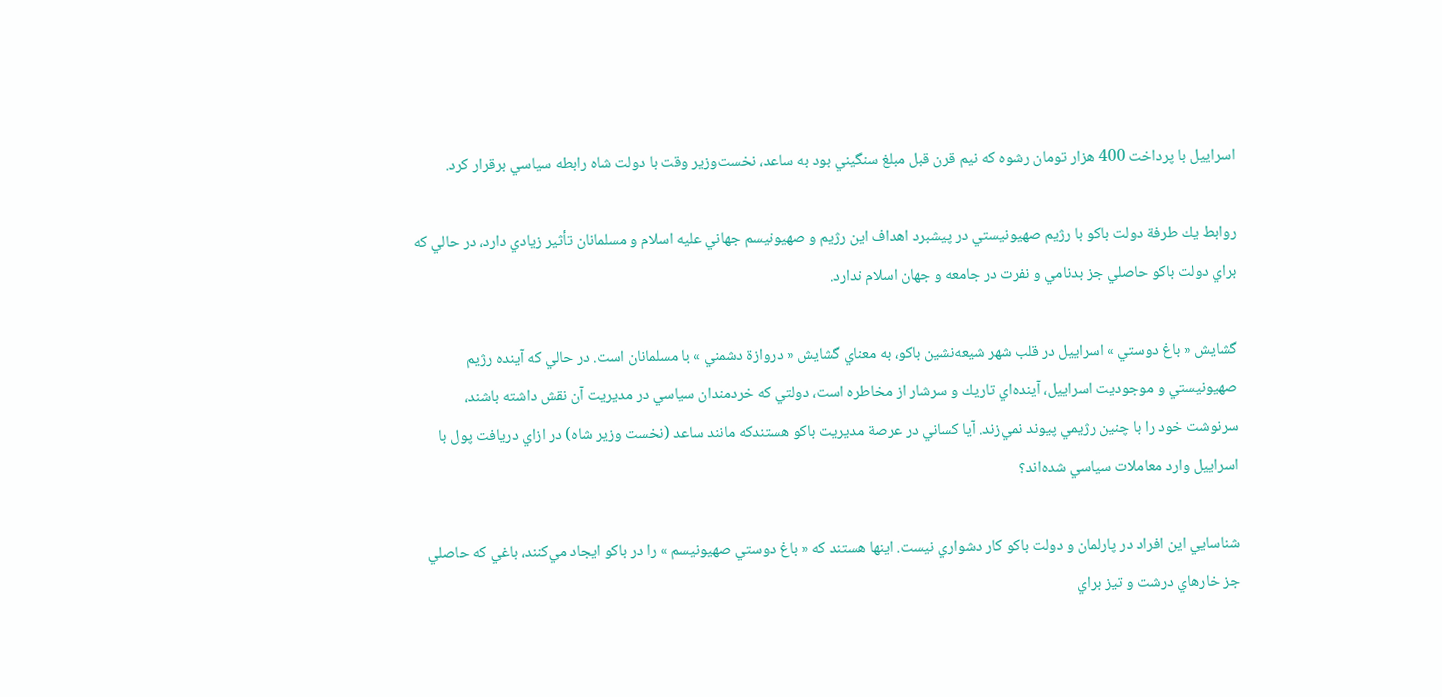اسراييل با پرداخت 400 هزار تومان رشوه كه نيم قرن قبل مبلغ سنگيني بود به ساعد، نخست‌وزير وقت با دولت شاه رابطه سياسي برقرار كرد.

روابط يك طرفة دولت باكو با رژيم صهيونيستي در پيشبرد اهداف اين رژيم و صهيونيسم جهاني عليه اسلام و مسلمانان تأثير زيادي دارد، در حالي كه براي دولت باكو حاصلي جز بدنامي و نفرت در جامعه و جهان اسلام ندارد.

گشايش « باغ دوستي » اسراييل در قلب شهر شيعه‌نشين باكو، به معناي گشايش « دروازة دشمني » با مسلمانان است. در حالي كه آينده رژيم صهيونيستي و موجوديت اسراييل، آينده‌اي تاريك و سرشار از مخاطره است، دولتي كه خردمندان سياسي در مديريت آن نقش داشته باشند، سرنوشت خود را با چنين رژيمي پيوند نمي‌زند. آيا كساني در عرصة مديريت باكو هستندكه مانند ساعد (نخست وزير شاه) در ازاي دريافت پول با اسراييل وارد معاملات سياسي شده‌اند؟

شناسايي اين افراد در پارلمان و دولت باكو كار دشواري نيست. اينها هستند كه « باغ دوستي صهيونيسم » را در باكو ايجاد مي‌كنند، باغي كه حاصلي جز خارهاي درشت و تيز براي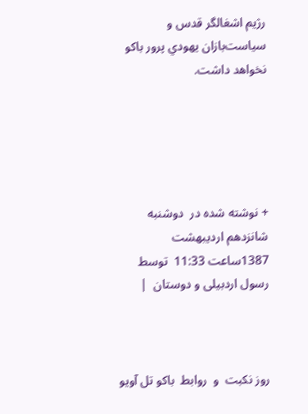رژيم اشغالگر قدس و سياست‌بازان يهودي پرور باكو نخواهد داشت.





+ نوشته شده در  دوشنبه شانزدهم اردیبهشت 1387ساعت 11:33  توسط رسول اردبیلی و دوستان  |



روز نكبت  و  روابط  باكو تل آويو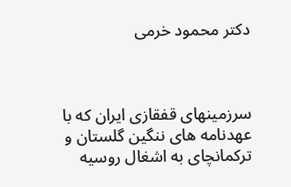دکتر محمود خرمی



سرزمینهای قفقازی ایران که با عهدنامه های ننگین گلستان و ترکمانچای به اشغال روسیه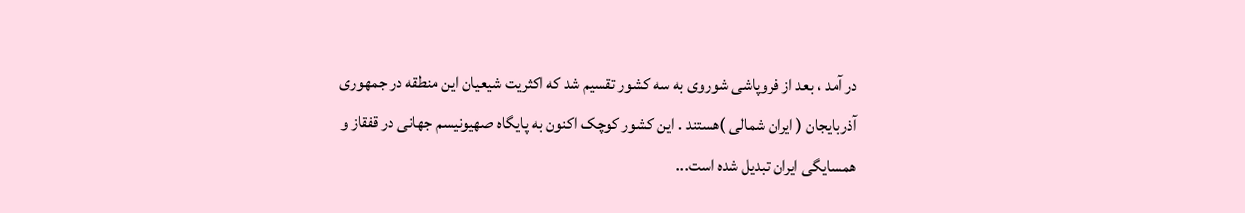در آمد ، بعد از فروپاشی شوروی به سه کشور تقسیم شد که اکثریت شیعیان این منطقه در جمهوری آذربایجان ( ایران شمالی )هستند . این کشور کوچک اکنون به پایگاه صهیونیسم جهانی در قفقاز و همسایگی ایران تبدیل شده است...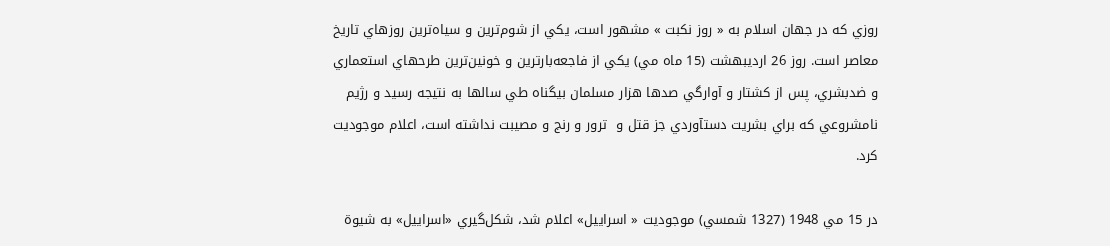روزي كه در جهان اسلام به « روز نكبت » مشهور است، يكي از شوم‌ترين و سياه‌ترين روزهاي تاريخ معاصر است. روز 26 ارديبهشت (15 ماه مي) يكي از فاجعه‌بارترين و خونين‌ترين طرحهاي استعماري و ضدبشري، پس از كشتار و آوارگي صدها هزار مسلمان بيگناه طي سالها به نتيجه رسيد و رژيم نامشروعي كه براي بشريت دستآوردي جز قتل و  ترور و رنج و مصيبت نداشته است، اعلام موجوديت كرد.

در 15 مي 1948 (1327 شمسي) موجوديت « اسراييل» اعلام شد، شكل‌گيري «اسراييل» به شيوة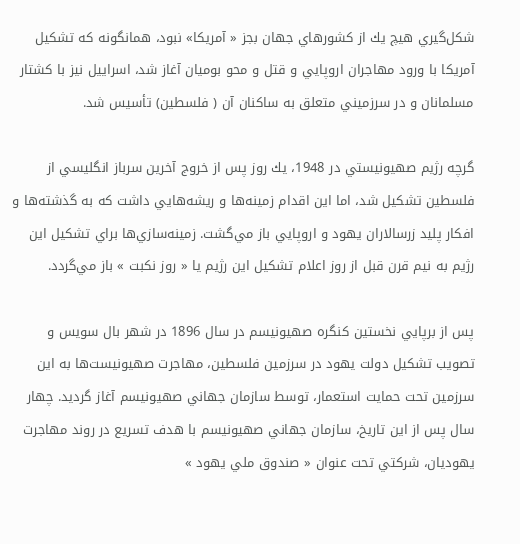شكل‌گيري هيچ يك از كشورهاي جهان بجز « آمريكا» نبود، همانگونه كه تشكيل آمريكا با ورود مهاجران اروپايي و قتل و محو بوميان آغاز شد، اسراييل نيز با كشتار مسلمانان و در سرزميني متعلق به ساكنان آن ( فلسطين) تأسيس شد.

گرچه رژيم صهيونيستي در 1948، يك روز پس از خروج آخرين سرباز انگليسي از فلسطين تشكيل شد، اما اين اقدام زمينه‌ها و ريشه‌هايي داشت كه به گذشته‌ها و افكار پليد زرسالاران يهود و اروپايي باز مي‌گشت. زمينه‌سازي‌ها براي تشكيل اين رژيم به نيم قرن قبل از روز اعلام تشكيل اين رژيم يا « روز نكبت » باز مي‌گردد.

پس از برپايي نخستين كنگره صهيونيسم در سال 1896 در شهر بال سويس و تصويب تشكيل دولت يهود در سرزمين فلسطين، مهاجرت صهيونيست‌ها به اين سرزمين تحت حمايت استعمار، توسط سازمان جهاني صهيونيسم آغاز گرديد. چهار سال پس از اين تاريخ، سازمان جهاني صهيونيسم با هدف تسريع در روند مهاجرت يهوديان، شركتي تحت عنوان « صندوق ملي يهود »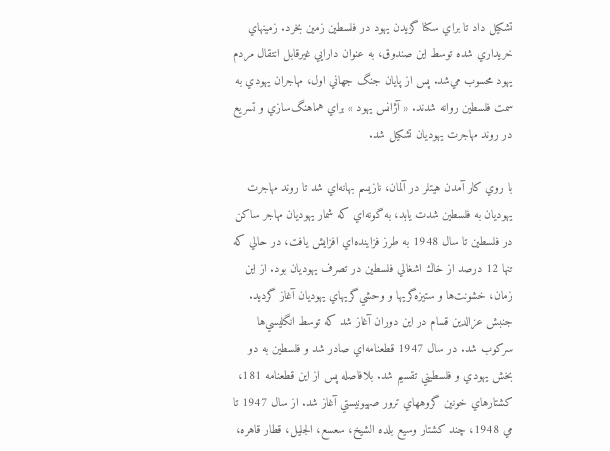تشكيل داد تا براي سكنا گزيدن يهود در فلسطين زمين بخرد. زمينهاي خريداري شده توسط اين صندوق، به عنوان دارايي غيرقابل انتقال مردم يهود محسوب مي‌شد. پس از پايان جنگ جهاني اول، مهاجران يهودي به سمت فلسطين روانه شدند. « آژانس يهود » براي هماهنگ‌سازي و تسريع در روند مهاجرت يهوديان تشكيل شد.

با روي كار آمدن هيتلر در آلمان، نازيسم بهانه‌اي شد تا روند مهاجرت يهوديان به فلسطين شدت يابد، به گونه‌اي كه شمار يهوديان مهاجر ساكن در فلسطين تا سال 1948 به طرز فزاينده‌اي افزايش يافت، در حالي كه تنها 12 درصد از خاك اشغالي فلسطين در تصرف يهوديان بود. از اين زمان، خشونت‌ها و ستيزه‌گريها و وحشي‌گريهاي يهوديان آغاز گرديد. جنبش عزالدين قسام در اين دوران آغاز شد كه توسط انگليسي‌ها سركوب شد. در سال 1947 قطعنامه‌اي صادر شد و فلسطين به دو بخش يهودي و فلسطيني تقسيم شد. بلافاصله پس از اين قطعنامه 181، كشتارهاي خونين گروههاي ترور صهيونيستي آغاز شد. از سال 1947 تا مي 1948، چند كشتار وسيع بلده الشيخ، سعسع، الجليل، قطار قاهره،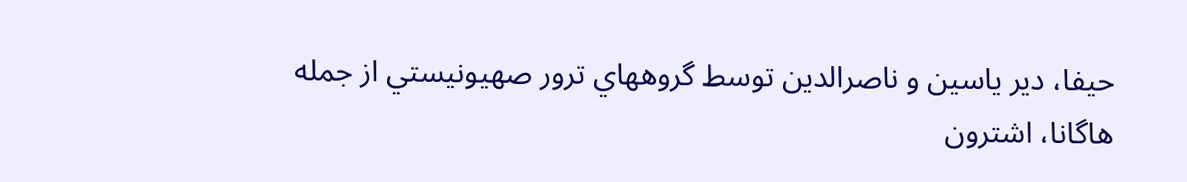حيفا، دير ياسين و ناصرالدين توسط گروههاي ترور صهيونيستي از جمله هاگانا، اشترون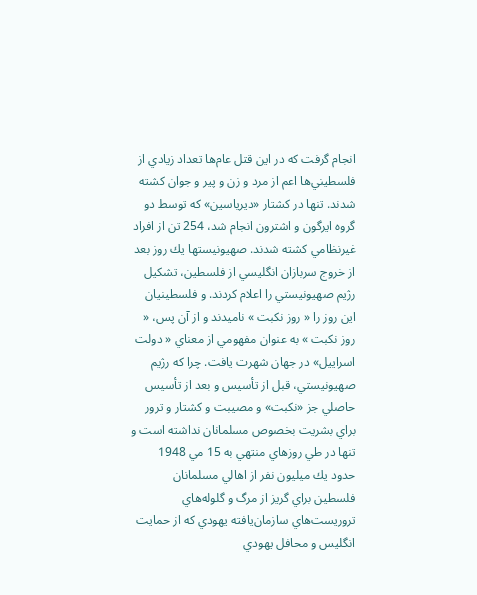انجام گرفت كه در اين قتل عام‌ها تعداد زيادي از فلسطيني‌ها اعم از مرد و زن و پير و جوان كشته شدند. تنها در كشتار «ديرياسين» كه توسط دو گروه ايرگون و اشترون انجام شد، 254 تن از افراد غيرنظامي كشته شدند. صهيونيستها يك روز بعد از خروج سربازان انگليسي از فلسطين، تشكيل رژيم صهيونيستي را اعلام كردند. و فلسطينيان اين روز را « روز نكبت » ناميدند و از آن پس، « روز نكبت » به عنوان مفهومي از معناي « دولت اسراييل» در جهان شهرت يافت. چرا كه رژيم صهيونيستي، قبل از تأسيس و بعد از تأسيس حاصلي جز «نكبت» و مصيبت و كشتار و ترور براي بشريت بخصوص مسلمانان نداشته است و تنها در طي روزهاي منتهي به 15 مي 1948 حدود يك ميليون نفر از اهالي مسلمانان فلسطين براي گريز از مرگ و گلوله‌هاي تروريست‌هاي سازمان‌يافته يهودي كه از حمايت انگليس و محافل يهودي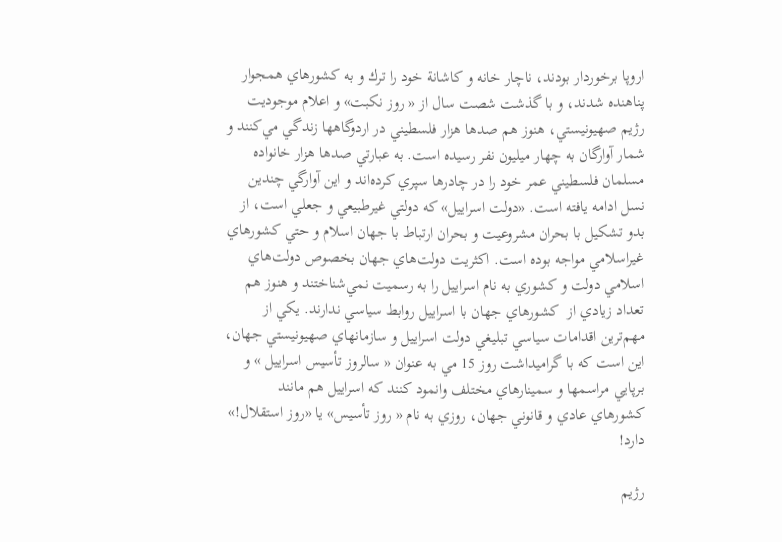اروپا برخوردار بودند، ناچار خانه و كاشانة خود را ترك و به كشورهاي همجوار پناهنده شدند، و با گذشت شصت سال از « روز نكبت» و اعلام موجوديت رژيم صهيونيستي، هنوز هم صدها هزار فلسطيني در اردوگاهها زندگي مي‌كنند و شمار آوارگان به چهار ميليون نفر رسيده است. به عبارتي صدها هزار خانواده مسلمان فلسطيني عمر خود را در چادرها سپري كرده‌اند و اين آوارگي چندين نسل ادامه يافته است. «دولت اسراييل» كه دولتي غيرطبيعي و جعلي است، از بدو تشكيل با بحران مشروعيت و بحران ارتباط با جهان اسلام و حتي كشورهاي غيراسلامي مواجه بوده است. اكثريت دولت‌هاي جهان بخصوص دولت‌هاي اسلامي دولت و كشوري به نام اسراييل را به رسميت نمي‌شناختند و هنوز هم تعداد زيادي از  كشورهاي جهان با اسراييل روابط سياسي ندارند. يكي از مهم‌ترين اقدامات سياسي تبليغي دولت اسراييل و سازمانهاي صهيونيستي جهان، اين است كه با گراميداشت روز 15 مي به عنوان « سالروز تأسيس اسراييل » و برپايي مراسمها و سمينارهاي مختلف وانمود كنند كه اسراييل هم مانند كشورهاي عادي و قانوني جهان، روزي به نام « روز تأسيس» يا «روز استقلال!» دارد!

رژيم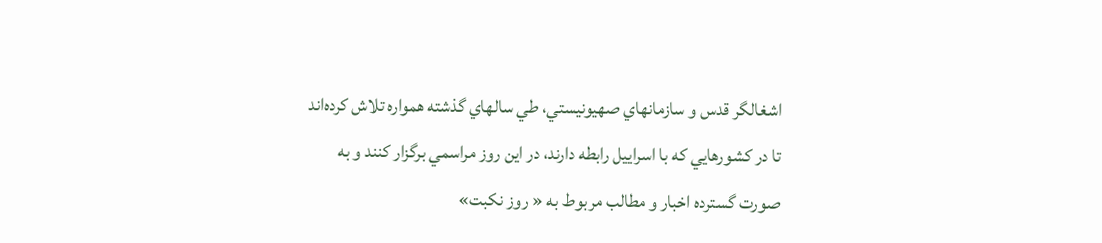اشغالگر قدس و سازمانهاي صهيونيستي، طي سالهاي گذشته همواره تلاش كرده‌اند تا در كشورهايي كه با اسراييل رابطه دارند، در اين روز مراسمي برگزار كنند و به صورت گسترده اخبار و مطالب مربوط به « روز نكبت»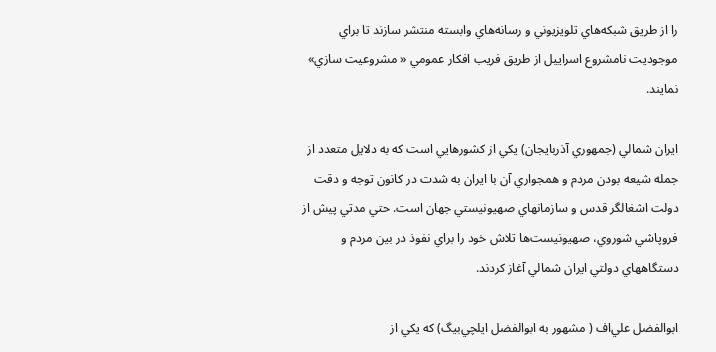را از طريق شبكه‌هاي تلويزيوني و رسانه‌هاي وابسته منتشر سازند تا براي موجوديت نامشروع اسراييل از طريق فريب افكار عمومي « مشروعيت سازي» نمايند.

ايران شمالي (جمهوري آذربايجان) يكي از كشورهايي است كه به دلايل متعدد از جمله شيعه بودن مردم و همجواري آن با ايران به شدت در كانون توجه و دقت دولت اشغالگر قدس و سازمانهاي صهيونيستي جهان است. حتي مدتي پيش از فروپاشي شوروي، صهيونيست‌ها تلاش خود را براي نفوذ در بين مردم و دستگاههاي دولتي ايران شمالي آغاز كردند.

ابوالفضل علي‌اف ( مشهور به ابوالفضل ايلچي‌بيگ) كه يكي از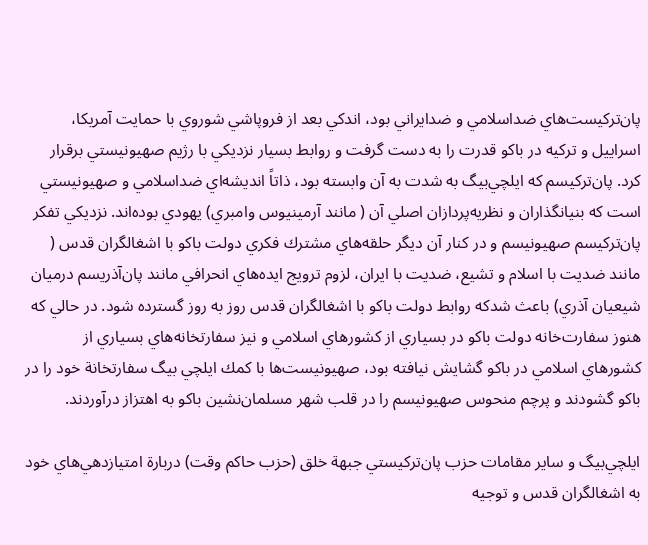پان‌تركيست‌هاي ضداسلامي و ضدايراني بود، اندكي بعد از فروپاشي شوروي با حمايت آمريكا، اسراييل و تركيه در باكو قدرت را به دست گرفت و روابط بسيار نزديكي با رژيم صهيونيستي برقرار كرد. پان‌تركيسم كه ايلچي‌بيگ به شدت به آن وابسته بود، ذاتاً انديشه‌اي ضداسلامي و صهيونيستي است كه بنيانگذاران و نظريه‌پردازان اصلي آن ( مانند آرمينيوس وامبري) يهودي بوده‌اند. نزديكي تفكر پان‌تركيسم صهيونيسم و در كنار آن ديگر حلقه‌هاي مشترك فكري دولت باكو با اشغالگران قدس ( مانند ضديت با اسلام و تشيع، ضديت با ايران، لزوم ترويج ايده‌هاي انحرافي مانند پان‌آذريسم درميان شيعيان آذري) باعث شدكه روابط دولت باكو با اشغالگران قدس روز به روز گسترده شود. در حالي كه هنوز سفارت‌خانه دولت باكو در بسياري از كشورهاي اسلامي و نيز سفارتخانه‌هاي بسياري از كشورهاي اسلامي در باكو گشايش نيافته بود، صهيونيست‌ها با كمك ايلچي بيگ سفارتخانة خود را در باكو گشودند و پرچم منحوس صهيونيسم را در قلب شهر مسلمان‌نشين باكو به اهتزاز درآوردند.

ايلچي‌بيگ و ساير مقامات حزب پان‌تركيستي جبهة خلق (حزب حاكم وقت) دربارة امتيازدهي‌هاي خود به اشغالگران قدس و توجيه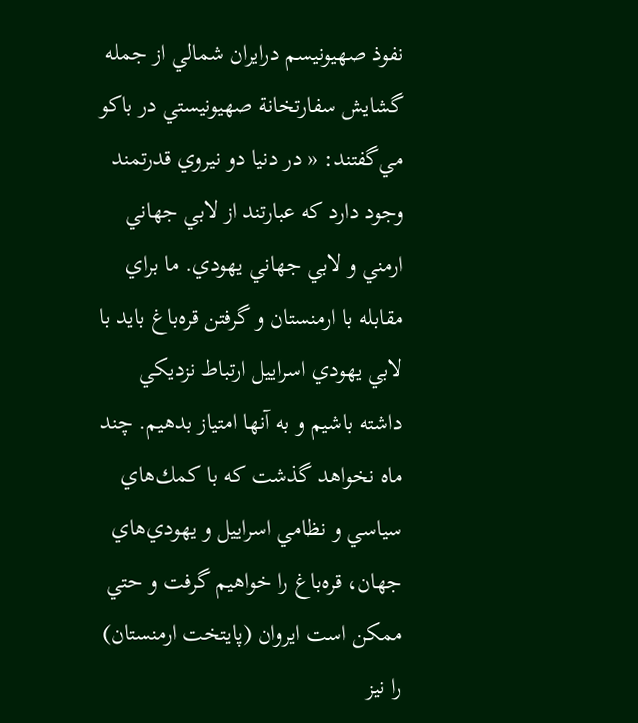نفوذ صهيونيسم درايران شمالي از جمله گشايش سفارتخانة صهيونيستي در باكو مي‌گفتند: « در دنيا دو نيروي قدرتمند وجود دارد كه عبارتند از لابي جهاني ارمني و لابي جهاني يهودي. ما براي مقابله با ارمنستان و گرفتن قره‌باغ بايد با لابي يهودي اسراييل ارتباط نزديكي داشته باشيم و به آنها امتياز بدهيم. چند ماه نخواهد گذشت كه با كمك‌هاي سياسي و نظامي اسراييل و يهودي‌هاي جهان، قره‌باغ را خواهيم گرفت و حتي ممكن است ايروان (پايتخت ارمنستان) را نيز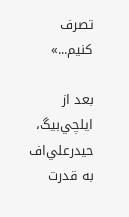تصرف كنيم...»

بعد از ايلچي‌بيگ، حيدرعلي‌اف به قدرت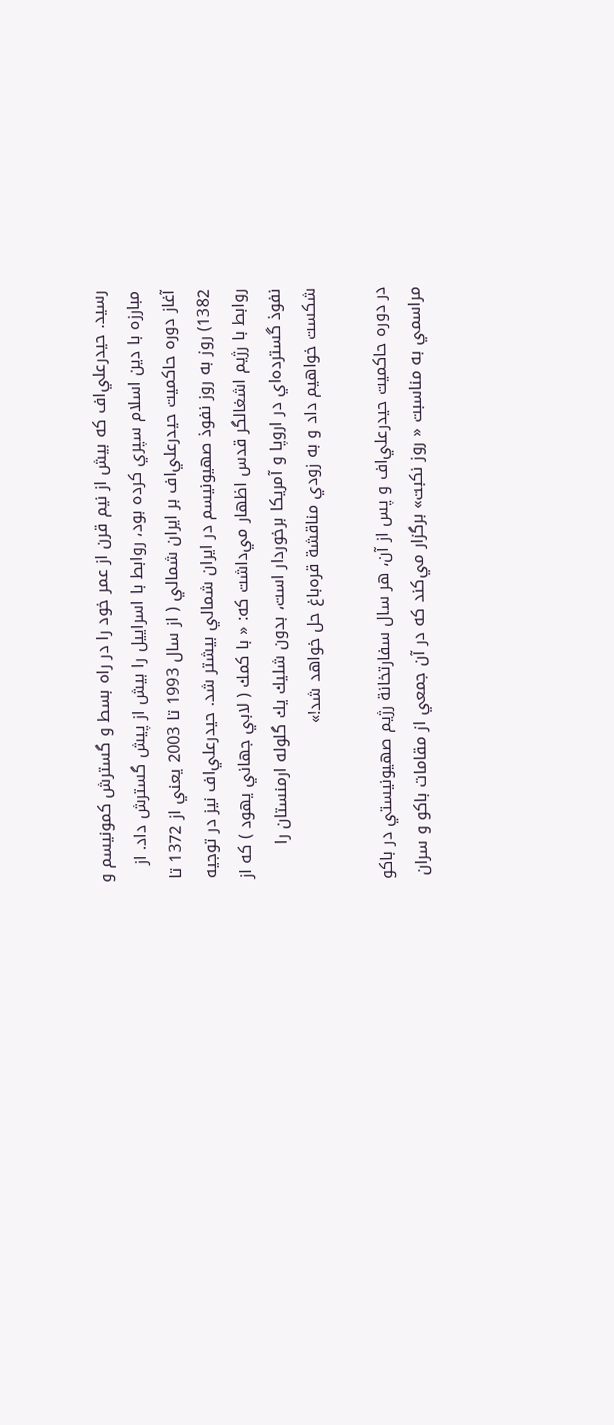رسيد. حيدرعلي‌اف كه بيش از نيم قرن از عمر خود را در راه بسط و گسترش كمونيسم و مبارزه با دين اسلام سپري كرده بود، روابط با اسراييل را بيش از پيش گسترش داد. از آغاز دوره حاكميت حيدر‌علي‌اف بر ايران شمالي ( از سال 1993 تا 2003 يعني از 1372 تا 1382) روز به روز نفوذ صهيونيسم در ايران شمالي بيشتر شد. حيدرعلي‌اف نيز در توجيه روابط با رژيم اشغالگر قدس اظهار مي‌داشت كه: « با كمك ( لابي جهاني يهود ) كه از نفوذ گسترده‌اي در اروپا و آمريكا برخوردار است، بدون شليك يك گلوله ارمنستان را شكست خواهيم داد و به زودي مناقشة قره‌باغ حل خواهد شد!»

در دوره حاكميت حيدرعلي‌اف و پس از آن، هر سال سفارتخانة رژيم صهيونيستي در باكو مراسمي به مناسبت « روز نكبت» برگزار مي‌كند كه در آن جمعي از مقامات باكو و سران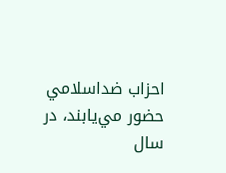احزاب ضداسلامي حضور مي‌يابند، در سال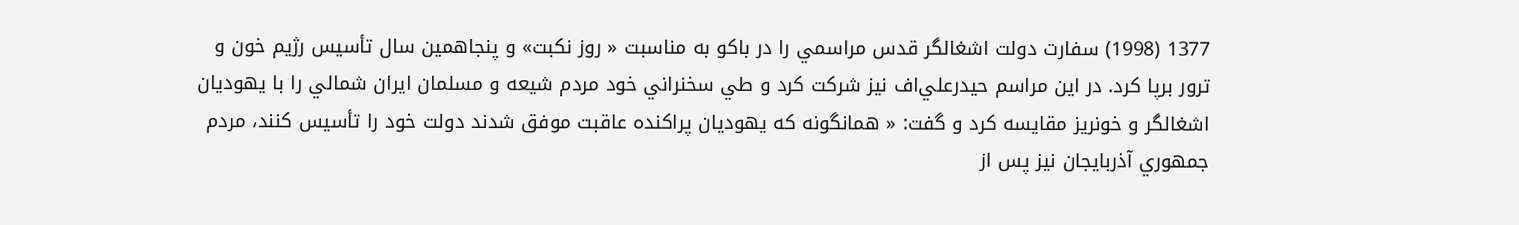1377 (1998) سفارت دولت اشغالگر قدس مراسمي را در باكو به مناسبت « روز نكبت» و پنجاهمين سال تأسيس رژيم خون و ترور برپا كرد. در اين مراسم حيدرعلي‌اف نيز شركت كرد و طي سخنراني خود مردم شيعه و مسلمان ايران شمالي را با يهوديان اشغالگر و خونريز مقايسه كرد و گفت: « همانگونه كه يهوديان پراكنده عاقبت موفق شدند دولت خود را تأسيس كنند، مردم جمهوري آذربايجان نيز پس از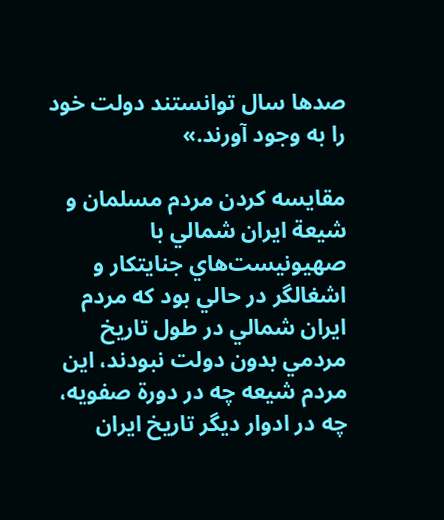صدها سال توانستند دولت خود را به وجود آورند.»

مقايسه كردن مردم مسلمان و شيعة ايران شمالي با صهيونيست‌هاي جنايتكار و اشغالگر در حالي بود كه مردم ايران شمالي در طول تاريخ مردمي بدون دولت نبودند، اين مردم شيعه چه در دورة صفويه، چه در ادوار ديگر تاريخ ايران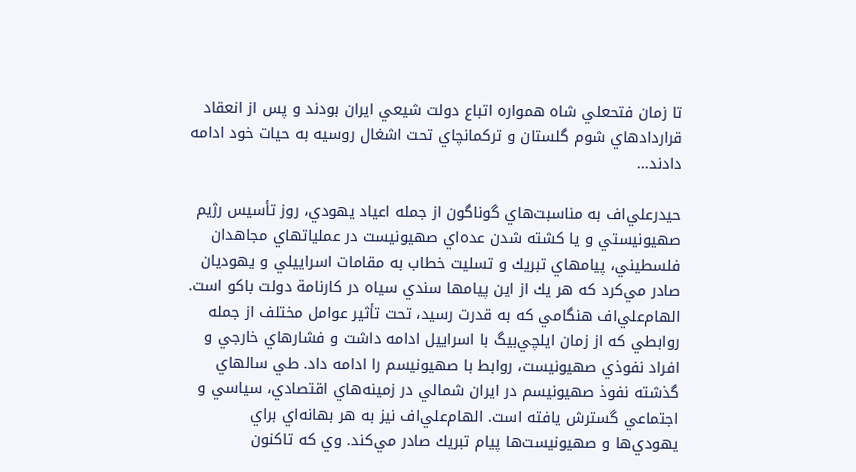تا زمان فتحعلي شاه همواره اتباع دولت شيعي ايران بودند و پس از انعقاد قراردادهاي شوم گلستان و تركمانچاي تحت اشغال روسيه به حيات خود ادامه دادند...

حيدرعلي‌اف به مناسبت‌هاي گوناگون از جمله اعياد يهودي، روز تأسيس رژيم صهيونيستي و يا كشته شدن عده‌اي صهيونيست در عملياتهاي مجاهدان فلسطيني، پيامهاي تبريك و تسليت خطاب به مقامات اسراييلي و يهوديان صادر مي‌كرد كه هر يك از اين پيامها سندي سياه در كارنامة‌ دولت باكو است. الهام‌علي‌اف هنگامي كه به قدرت رسيد، تحت تأثير عوامل مختلف از جمله روابطي كه از زمان ايلچي‌بيگ با اسراييل ادامه داشت و فشارهاي خارجي و افراد نفوذي صهيونيست، روابط با صهيونيسم را ادامه داد. طي سالهاي گذشته نفوذ صهيونيسم در ايران شمالي در زمينه‌هاي اقتصادي، سياسي و اجتماعي گسترش يافته است. الهام‌علي‌اف نيز به هر بهانه‌اي براي يهودي‌ها و صهيونيست‌ها پيام تبريك صادر مي‌كند. وي كه تاكنون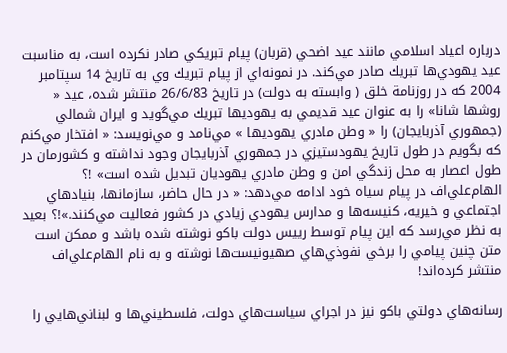درباره اعياد اسلامي مانند عيد اضحي (قربان) پيام تبريكي صادر نكرده است، به مناسبت عيد يهودي‌ها تبريك صادر مي‌كند. در نمونه‌اي از پيام تبريك وي به تاريخ 14 سپتامبر 2004 كه در روزنامة خلق ( وابسته به دولت) در تاريخ 26/6/83 منتشر شده، عيد « روشها شانا» را به عنوان عيد قديمي به يهوديها تبريك مي‌گويد و ايران شمالي (جمهوري آذربايجان) را « وطن مادري يهوديها » مي‌نامد و مي‌نويسد: « افتخار مي‌كنم كه بگويم در طول تاريخ يهودستيزي در جمهوري آذربايجان وجود نداشته و كشورمان در طول اعصار به محل زندگي امن و وطن مادري يهوديان تبديل شده است» !؟ الهام‌علي‌اف در پيام سياه خود ادامه مي‌دهد: « در حال حاضر، سازمانها، بنيادهاي اجتماعي و خيريه، كنيسه‌ها و مدارس يهودي زيادي در كشور فعاليت مي‌كنند.»!؟ بعيد به نظر مي‌رسد كه اين پيام توسط رييس دولت باكو نوشته شده باشد و ممكن است متن چنين پيامي را برخي نفوذي‌هاي صهيونيست‌ها نوشته و به نام الهام‌علي‌اف منتشر كرده‌اند!

رسانه‌هاي دولتي باكو نيز در اجراي سياست‌هاي دولت، فلسطيني‌ها و لبناني‌هايي را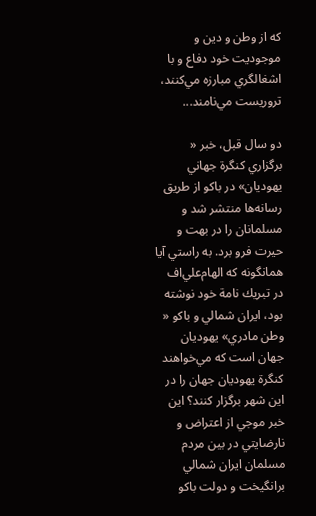كه از وطن و دين و موجوديت خود دفاع و با اشغالگري مبارزه مي‌كنند، تروريست مي‌نامند...

دو سال قبل، خبر « برگزاري كنگرة جهاني يهوديان» در باكو از طريق رسانه‌ها منتشر شد و مسلمانان را در بهت و حيرت فرو برد. به راستي آيا همانگونه كه الهام‌علي‌اف در تبريك نامة خود نوشته بود، ايران شمالي و باكو « وطن مادري» يهوديان جهان است كه مي‌خواهند كنگرة يهوديان جهان را در اين شهر برگزار كنند؟ اين خبر موجي از اعتراض و نارضايتي در بين مردم مسلمان ايران شمالي برانگيخت و دولت باكو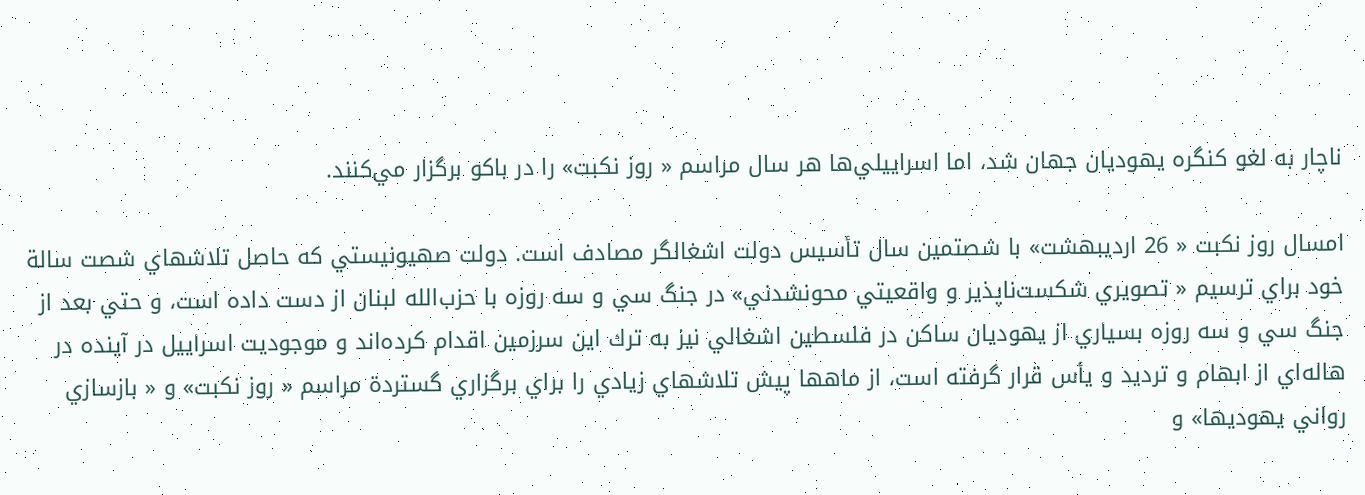ناچار به لغو كنگره يهوديان جهان شد، اما اسراييلي‌ها هر سال مراسم « روز نكبت» را در باكو برگزار مي‌كنند.

امسال روز نكبت « 26 ارديبهشت» با شصتمين سال تأسيس دولت اشغالگر مصادف است. دولت صهيونيستي كه حاصل تلاشهاي شصت سالة خود براي ترسيم « تصويري شكست‌ناپذير و واقعيتي محونشدني» در جنگ سي و سه روزه با حزب‌الله لبنان از دست داده است، و حتي بعد از جنگ سي و سه روزه بسياري از يهوديان ساكن در فلسطين اشغالي نيز به ترك اين سرزمين اقدام كرده‌اند و موجوديت اسراييل در آينده در هاله‌اي از ابهام و ترديد و يأس قرار گرفته است، از ماهها پيش تلاشهاي زيادي را براي برگزاري گستردة مراسم « روز نكبت» و « بازسازي رواني يهوديها» و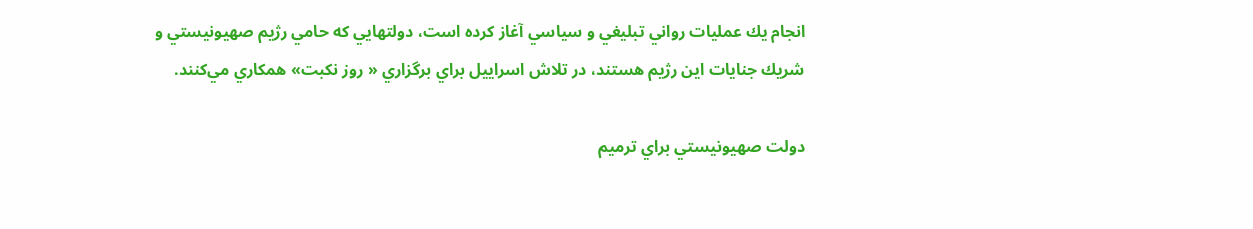انجام يك عمليات رواني تبليغي و سياسي آغاز كرده است، دولتهايي كه حامي رژيم صهيونيستي و شريك جنايات اين رژيم هستند، در تلاش اسراييل براي برگزاري « روز نكبت» همكاري مي‌كنند.

دولت صهيونيستي براي ترميم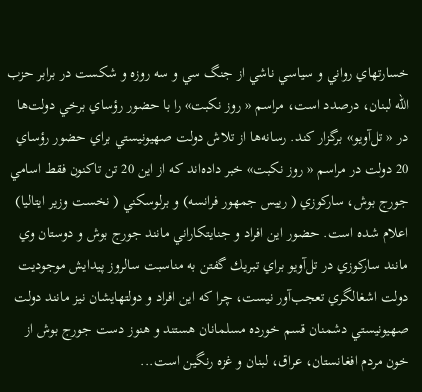خسارتهاي رواني و سياسي ناشي از جنگ سي و سه روزه و شكست در برابر حزب الله لبنان، درصدد است، مراسم « روز نكبت» را با حضور رؤساي برخي دولت‌ها در « تل‌آويو» برگزار كند. رسانه‌ها از تلاش دولت صهيونيستي براي حضور رؤساي 20 دولت در مراسم « روز نكبت» خبر داده‌اند كه از اين 20 تن تاكنون فقط اسامي جورج بوش، ساركوزي ( رييس جمهور فرانسه) و برلوسكني ( نخست وزير ايتاليا) اعلام شده است. حضور اين افراد و جنايتكاراني مانند جورج بوش و دوستان وي مانند ساركوزي در تل‌آويو براي تبريك گفتن به مناسبت سالروز پيدايش موجوديت دولت اشغالگري تعجب‌آور نيست، چرا كه اين افراد و دولتهايشان نيز مانند دولت صهيونيستي دشمنان قسم خورده مسلمانان هستند و هنوز دست جورج بوش از خون مردم افغانستان، عراق، لبنان و غزه رنگين است...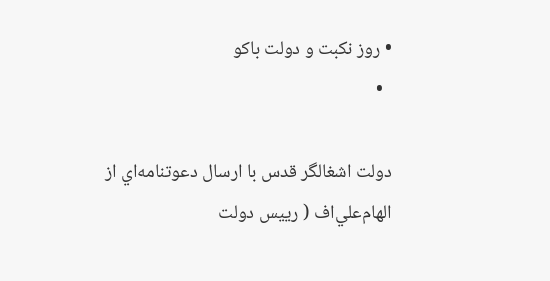• روز نكبت و دولت باكو
  •

دولت اشغالگر قدس با ارسال دعوتنامه‌اي از الهام‌علي‌اف ( رييس دولت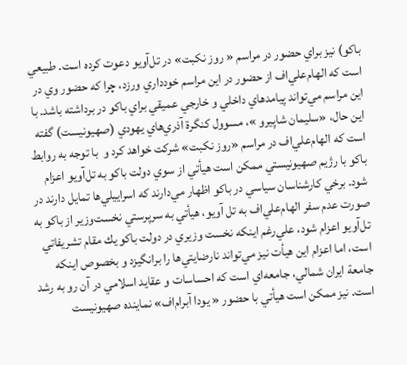باكو) نيز براي حضور در مراسم « روز نكبت» در تل‌آويو دعوت كرده است. طبيعي است كه الهام‌علي‌اف از حضور در اين مراسم خودداري ورزد، چرا كه حضور وي در اين مراسم مي‌تواند پيامدهاي داخلي و خارجي عميقي براي باكو در برداشته باشد. با اين حال، «سليمان شاپيرو »، مسوول كنگرة آذري‌هاي يهودي (صهيونيست) گفته است كه الهام‌علي‌اف در مراسم «روز نكبت» شركت خواهد كرد و  با توجه به روابط باكو با رژيم صهيونيستي ممكن است هيأتي از سوي دولت باكو به تل‌آويو اعزام شود. برخي كارشناسان سياسي در باكو اظهار مي‌دارند كه اسراييلي‌ها تمايل دارند در صورت عدم سفر الهام‌علي‌اف به تل آويو، هيأتي به سرپرستي نخست‌وزير از باكو به تل‌آويو اعزام شود، علي‌رغم اينكه نخست وزيري در دولت باكو يك مقام تشريفاتي است، اما اعزام اين هيأت نيز مي‌تواند نارضايتي‌ها را برانگيزد و بخصوص اينكه جامعة ايران شمالي، جامعه‌اي است كه احساسات و عقايد اسلامي در آن رو به رشد است. نيز ممكن است هيأتي با حضور « يودا آبرام‌اف» نماينده صهيونيست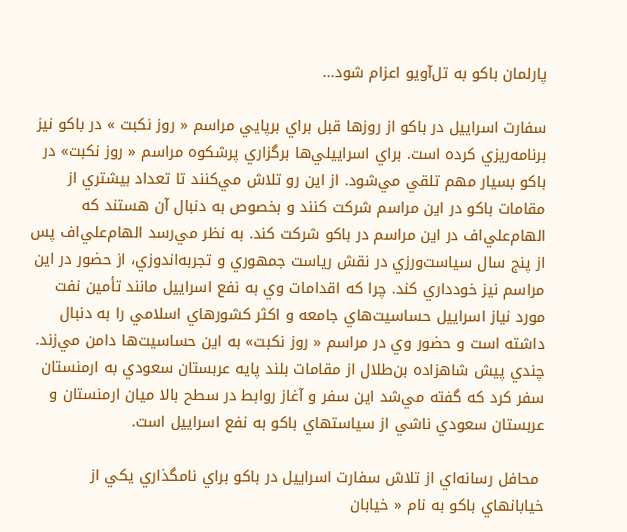پارلمان باكو به تل‌آويو اعزام شود...

سفارت اسراييل در باكو از روزها قبل براي برپايي مراسم « روز نكبت » در باكو نيز برنامه‌ريزي كرده است. براي اسراييلي‌ها برگزاري پرشكوه مراسم « روز نكبت» در باكو بسيار مهم تلقي مي‌شود. از اين رو تلاش مي‌كنند تا تعداد بيشتري از مقامات باكو در اين مراسم شركت كنند و بخصوص به دنبال آن هستند كه الهام‌علي‌اف در اين مراسم در باكو شركت كند. به نظر مي‌رسد الهام‌علي‌اف پس از پنج سال سياست‌ورزي در نقش رياست جمهوري و تجربه‌اندوزي، از حضور در اين مراسم نيز خودداري كند. چرا كه اقدامات وي به نفع اسراييل مانند تأمين نفت مورد نياز اسراييل حساسيت‌هاي جامعه و اكثر كشورهاي اسلامي را به دنبال داشته است و حضور وي در مراسم « روز نكبت» به اين حساسيت‌ها دامن مي‌زند. چندي پيش شاهزاده بن‌طلال از مقامات بلند پايه عربستان سعودي به ارمنستان سفر كرد كه گفته مي‌شد اين سفر و آغاز روابط در سطح بالا ميان ارمنستان و عربستان سعودي ناشي از سياستهاي باكو به نفع اسراييل است.

 محافل رسانه‌اي از تلاش سفارت اسراييل در باكو براي نامگذاري يكي از خيابانهاي باكو به نام « خيابان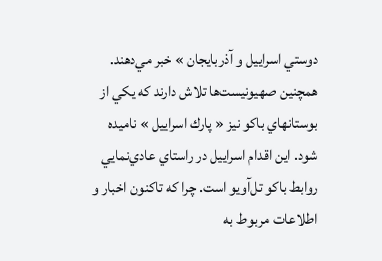دوستي اسراييل و آذربايجان » خبر مي‌دهند. همچنين صهيونيست‌ها تلاش دارند كه يكي از بوستانهاي باكو نيز « پارك اسراييل » ناميده شود. اين اقدام اسراييل در راستاي عادي‌نمايي روابط باكو تل‌آويو است. چرا كه تاكنون اخبار و اطلاعات مربوط به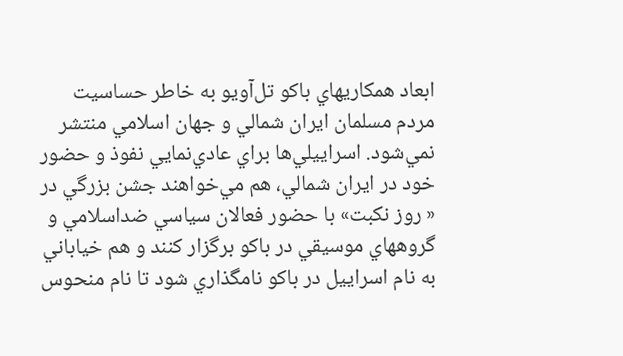ابعاد همكاريهاي باكو تل‌آويو به خاطر حساسيت مردم مسلمان ايران شمالي و جهان اسلامي منتشر نمي‌شود. اسراييلي‌ها براي عادي‌نمايي نفوذ و حضور خود در ايران شمالي، هم مي‌خواهند جشن بزرگي در « روز نكبت» با حضور فعالان سياسي ضداسلامي و گروههاي موسيقي در باكو برگزار كنند و هم خياباني به نام اسراييل در باكو نامگذاري شود تا نام منحوس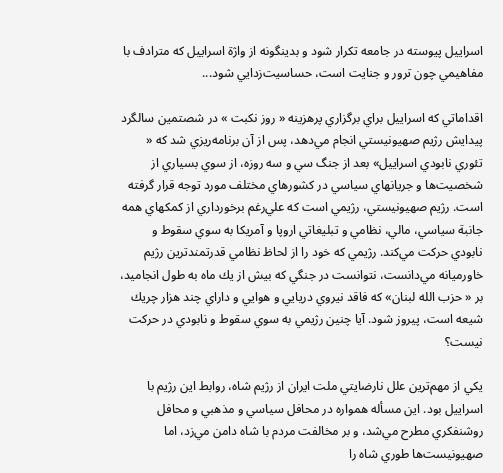اسراييل پيوسته در جامعه تكرار شود و بدينگونه از واژة اسراييل كه مترادف با مفاهيمي چون ترور و جنايت است، حساسيت‌زدايي شود...

اقداماتي كه اسراييل براي برگزاري پرهزينه « روز نكبت » در شصتمين سالگرد پيدايش رژيم صهيونيستي انجام مي‌‌دهد، پس از آن برنامه‌ريزي شد كه « تئوري نابودي اسراييل» بعد از جنگ سي و سه روزه، از سوي بسياري از شخصيت‌ها و جريانهاي سياسي در كشورهاي مختلف مورد توجه قرار گرفته است. رژيم صهيونيستي، رژيمي است كه علي‌رغم برخورداري از كمكهاي همه جانبة سياسي، مالي، نظامي و تبليغاتي اروپا و آمريكا به سوي سقوط و نابودي حركت مي‌كند. رژيمي كه خود را از لحاظ نظامي قدرتمندترين رژيم خاورميانه مي‌دانست، نتوانست در جنگي كه بيش از يك ماه به طول انجاميد، بر « حزب الله لبنان» كه فاقد نيروي دريايي و هوايي و داراي چند هزار چريك شيعه است، پيروز شود. آيا چنين رژيمي به سوي سقوط و نابودي در حركت نيست؟

يكي از مهم‌ترين علل نارضايتي ملت ايران از رژيم شاه، روابط اين رژيم با اسراييل بود. اين مسأله همواره در محافل سياسي و مذهبي و محافل روشنفكري مطرح مي‌شد، و بر مخالفت مردم با شاه دامن مي‌زد، اما صهيونيست‌ها طوري شاه را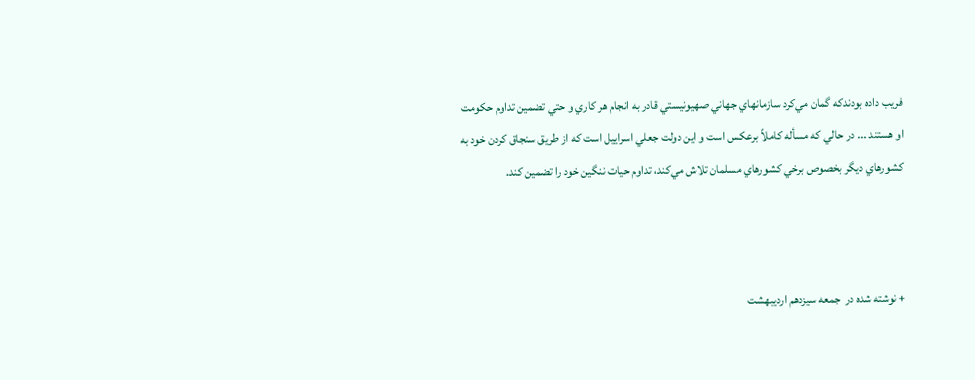فريب داده بودندكه گمان مي‌كرد سازمانهاي جهاني صهيونيستي قادر به انجام هر كاري و حتي تضمين تداوم حكومت او هستند ... در حالي كه مسأله كاملاً برعكس است و اين دولت جعلي اسراييل است كه از طريق سنجاق كردن خود به كشورهاي ديگر بخصوص برخي كشورهاي مسلمان تلاش مي‌كند، تداوم حيات ننگين خود را تضمين كند.



+ نوشته شده در  جمعه سیزدهم اردیبهشت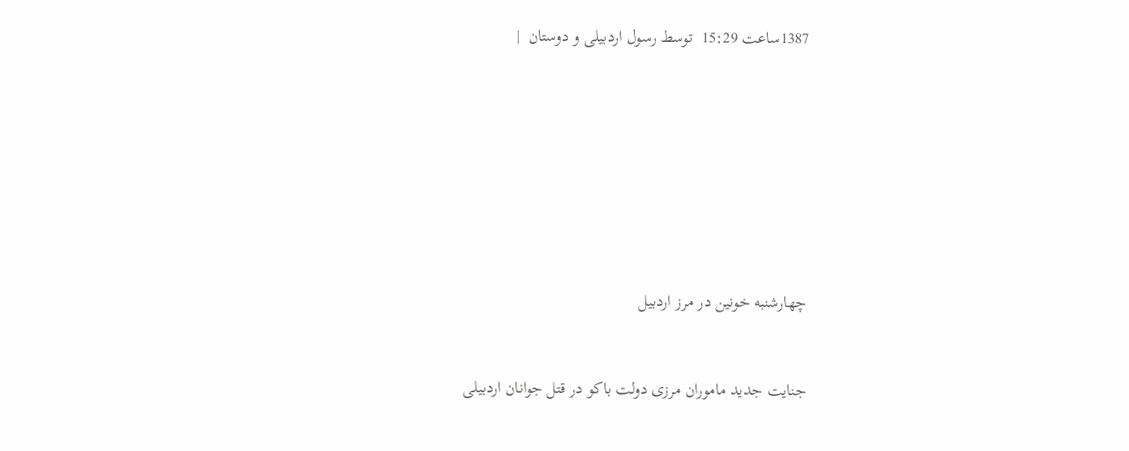1387ساعت 15:29  توسط رسول اردبیلی و دوستان  |











چهارشنبه خونین در مرز اردبیل



جنایت جدید ماموران مرزی دولت باکو در قتل جوانان اردبیلی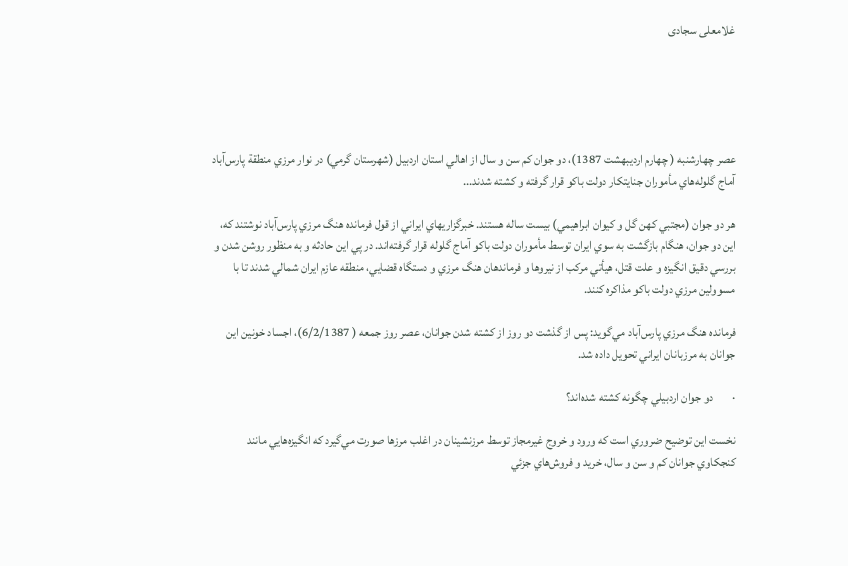غلامعلی سجادی





عصر چهارشنبه ( چهارم ارديبهشت 1387)،‌ دو جوان كم سن و سال از اهالي استان اردبيل (شهرستان گرمي) در نوار مرزي منطقة پارس‌آباد آماج گلوله‌هاي مأموران جنايتكار دولت باكو قرار گرفته و كشته شدند...

هر دو جوان (مجتبي كهن گل و كيوان ابراهيمي) بيست ساله هستند. خبرگزاريهاي ايراني از قول فرمانده هنگ مرزي پارس‌آباد نوشتند كه، اين دو جوان، هنگام بازگشت به سوي ايران توسط مأموران دولت باكو آماج گلوله قرار گرفته‌اند. در پي اين حادثه و به منظور روشن شدن و بررسي دقيق انگيزه و علت قتل، هيأتي مركب از نيروها و فرماندهان هنگ مرزي و دستگاه قضايي، منطقه عازم ايران شمالي شدند تا با مسوولين مرزي دولت باكو مذاكره كنند.

فرمانده هنگ مرزي پارس‌آباد مي‌گويد: پس از گذشت دو روز از كشته شدن جوانان، عصر روز جمعه ( 6/2/1387)، اجساد خونين اين جوانان به مرزبانان ايراني تحويل داده شد.

·        دو جوان اردبيلي چگونه كشته شده‌اند؟

نخست اين توضيح ضروري است كه ورود و خروج غيرمجاز توسط مرزنشينان در اغلب مرزها صورت مي‌گيرد كه انگيزه‌هايي مانند كنجكاوي جوانان كم و سن و سال، خريد و فروش‌هاي جزئي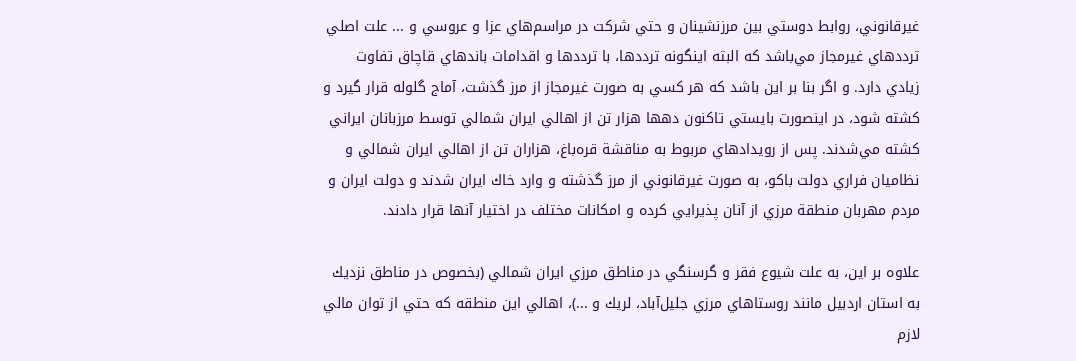غيرقانوني، روابط دوستي بين مرزنشينان و حتي شركت در مراسم‌هاي عزا و عروسي و ... علت اصلي ترددهاي غيرمجاز مي‌باشد كه البته اينگونه ترددها، با ترددها و اقدامات باندهاي قاچاق تفاوت زيادي دارد. و اگر بنا بر اين باشد كه هر كسي به صورت غيرمجاز از مرز گذشت، آماج گلوله قرار گيرد و كشته شود، در اينصورت بايستي تاكنون دهها هزار تن از اهالي ايران شمالي توسط مرزبانان ايراني كشته مي‌شدند. پس از رويدادهاي مربوط به مناقشة قره‌باغ، هزاران تن از اهالي ايران شمالي و نظاميان فراري دولت باكو، به صورت غيرقانوني از مرز گذشته و وارد خاك ايران شدند و دولت ايران و مردم مهربان منطقة مرزي از آنان پذيرايي كرده و امكانات مختلف در اختيار آنها قرار دادند.

علاوه بر اين، به علت شيوع فقر و گرسنگي در مناطق مرزي ايران شمالي (بخصوص در مناطق نزديك به استان اردبيل مانند روستاهاي مرزي جليل‌آباد، لريك و ...)، اهالي اين منطقه كه حتي از توان مالي لازم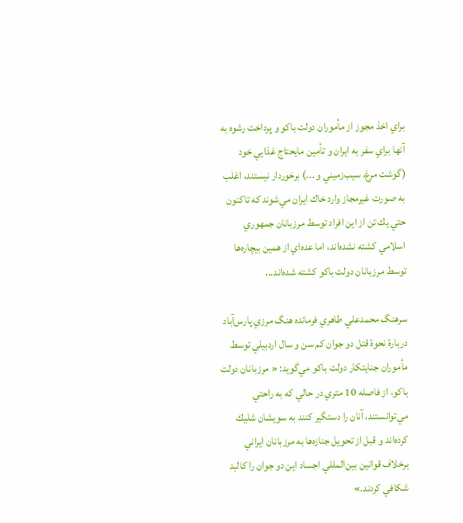براي اخذ مجوز از مأموران دولت باكو و پرداخت رشوه به آنها براي سفر به ايران و تأمين مايحتاج غذايي خود (گوشت مرغ، سيب‌زميني و ...) برخوردار نيستند، اغلب به صورت غيرمجاز وارد خاك ايران مي‌شوند كه تاكنون حتي يك تن از اين افراد توسط مرزبانان جمهوري اسلامي كشته نشده‌اند، اما عده‌اي از همين بيچاره‌ها توسط مرزبانان دولت باكو كشته شده‌اند...

سرهنگ محمدعلي طاهري فرمانده هنگ مرزي پارس‌آباد دربارة نحوة قتل دو جوان كم سن و سال اردبيلي توسط مأموران جنايتكار دولت باكو مي‌گويد: « مرزبانان دولت باكو، از فاصله 10 متري در حالي كه به راحتي مي‌توانستند، آنان را دستگير كنند به سويشان شليك كرده‌اند و قبل از تحويل جنازه‌ها به مرزبانان ايراني برخلاف قوانين بين‌المللي اجساد اين دو جوان را كالبد شكافي كردند.»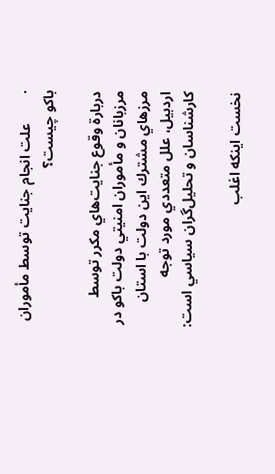·        علت انجام جنايت توسط مأموران باكو چيست؟

دربارة وقوع جنايت‌هاي مكرر توسط مرزبانان و مأموران امنيتي دولت باكو در مرزهاي مشترك اين دولت با استان اردبيل، علل متعددي مورد توجه كارشناسان و تحليل‌گران سياسي است:

نخست اينكه اغلب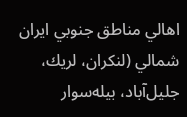اهالي مناطق جنوبي ايران شمالي (لنكران، لريك، جليل‌آباد، بيله‌سوار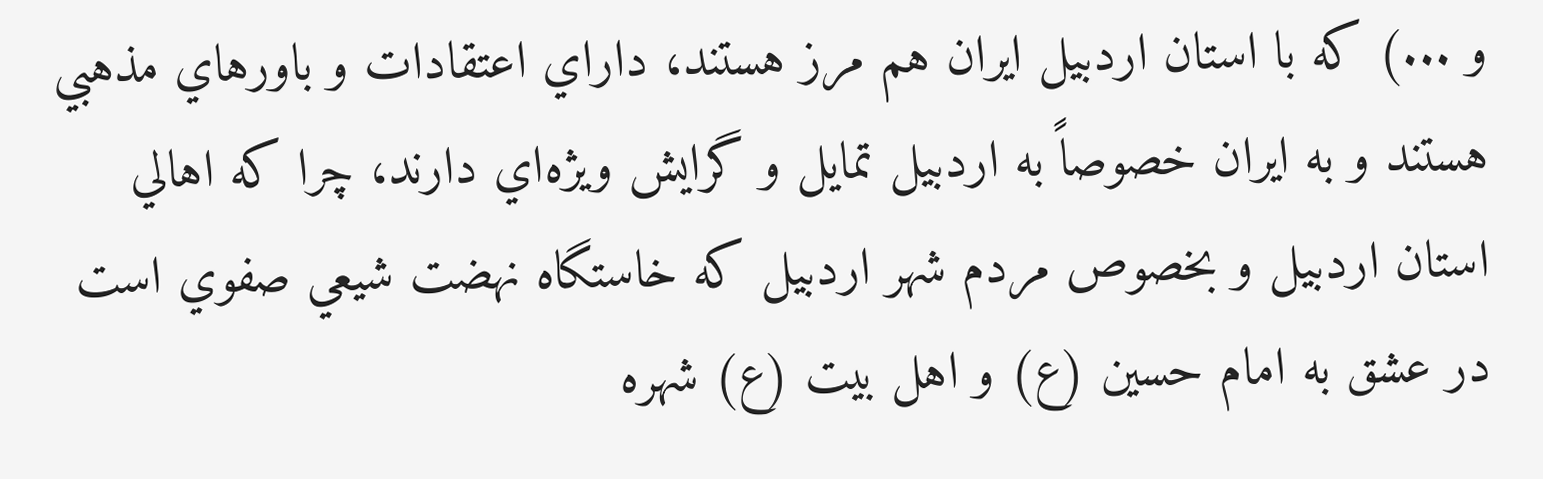و ...) كه با استان اردبيل ايران هم مرز هستند، داراي اعتقادات و باورهاي مذهبي هستند و به ايران خصوصاً به اردبيل تمايل و گرايش ويژه‌اي دارند، چرا كه اهالي استان اردبيل و بخصوص مردم شهر اردبيل كه خاستگاه نهضت شيعي صفوي است در عشق به امام حسين (ع) و اهل بيت (ع) شهره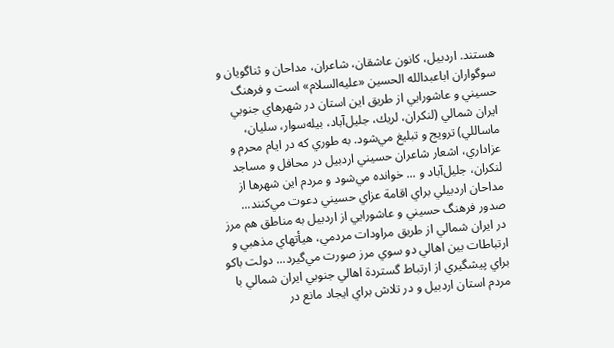هستند. اردبيل، كانون عاشقان، شاعران، مداحان و ثناگويان و سوگواران اباعبدالله الحسين «عليه‌السلام» است و فرهنگ حسيني و عاشورايي از طريق اين استان در شهرهاي جنوبي ايران شمالي (لنكران، لريك، جليل‌آباد، بيله‌سوار، سليان، ماساللي) ترويج و تبليغ مي‌شود. به طوري كه در ايام محرم و عزاداري، اشعار شاعران حسيني اردبيل در محافل و مساجد لنكران، جليل‌آباد و ... خوانده مي‌شود و مردم اين شهرها از مداحان اردبيلي براي اقامة عزاي حسيني دعوت مي‌كنند... صدور فرهنگ حسيني و عاشورايي از اردبيل به مناطق هم مرز در ايران شمالي از طريق مراودات مردمي، هيأتهاي مذهبي و ارتباطات بين اهالي دو سوي مرز صورت مي‌گيرد... دولت باكو براي پيشگيري از ارتباط گستردة اهالي جنوبي ايران شمالي با مردم استان اردبيل و در تلاش براي ايجاد مانع در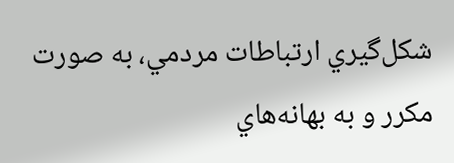شكل‌گيري ارتباطات مردمي، به صورت مكرر و به بهانه‌هاي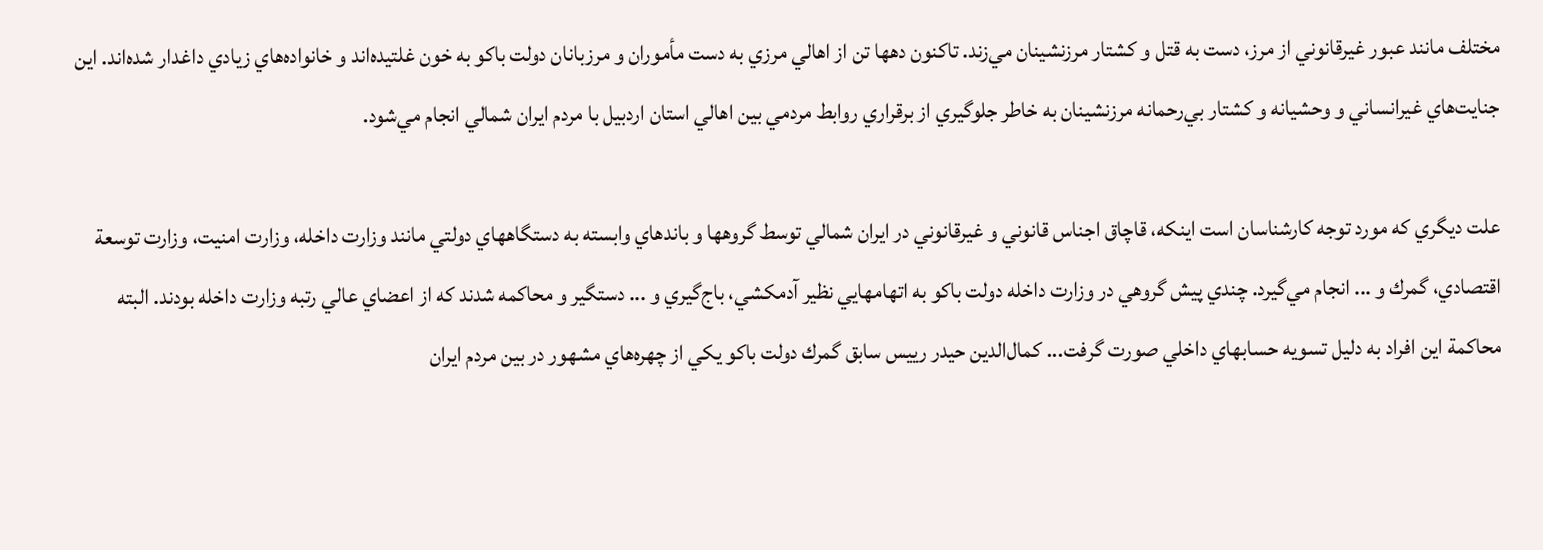مختلف مانند عبور غيرقانوني از مرز، دست به قتل و كشتار مرزنشينان مي‌زند. تاكنون دهها تن از اهالي مرزي به دست مأموران و مرزبانان دولت باكو به خون غلتيده‌اند و خانواده‌هاي زيادي داغدار شده‌اند. اين جنايت‌هاي غيرانساني و وحشيانه و كشتار بي‌رحمانه مرزنشينان به خاطر جلوگيري از برقراري روابط مردمي بين اهالي استان اردبيل با مردم ايران شمالي انجام مي‌شود.

علت ديگري كه مورد توجه كارشناسان است اينكه، قاچاق اجناس قانوني و غيرقانوني در ايران شمالي توسط گروهها و باندهاي وابسته به دستگاههاي دولتي مانند وزارت داخله، وزارت امنيت، وزارت توسعة اقتصادي، گمرك و ... انجام مي‌گيرد. چندي پيش گروهي در وزارت داخله دولت باكو به اتهامهايي نظير آدمكشي، باج‌گيري و ... دستگير و محاكمه شدند كه از اعضاي عالي رتبه وزارت داخله بودند. البته محاكمة اين افراد به دليل تسويه حسابهاي داخلي صورت گرفت... كمال‌الدين حيدر رييس سابق گمرك دولت باكو يكي از چهره‌هاي مشهور در بين مردم ايران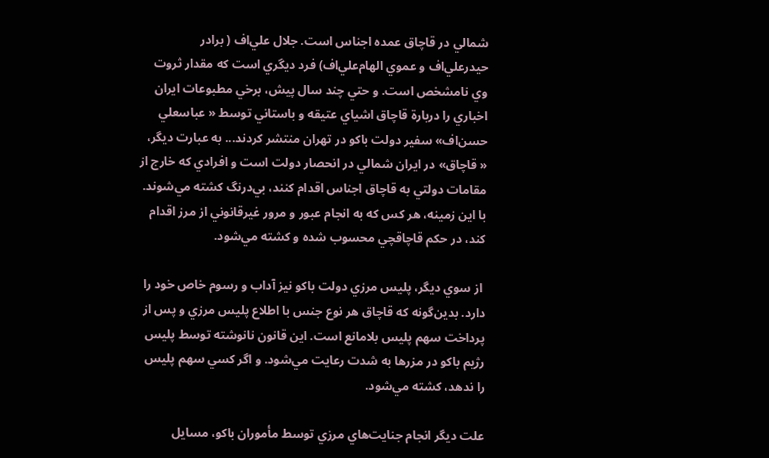شمالي در قاچاق عمده اجناس است. جلال علي‌اف ( برادر حيدرعلي‌اف و عموي الهام‌علي‌اف) فرد ديگري است كه مقدار ثروت وي نامشخص است. و حتي چند سال پيش، برخي مطبوعات ايران اخباري را دربارة قاچاق اشياي عتيقه و باستاني توسط « عباسعلي حسن‌اف» سفير دولت باكو در تهران منتشر كردند... به عبارت ديگر، « قاچاق» در ايران شمالي در انحصار دولت است و افرادي كه خارج از مقامات دولتي به قاچاق اجناس اقدام كنند، بي‌درنگ كشته مي‌شوند. با اين زمينه، هر كس كه به انجام عبور و مرور غيرقانوني از مرز اقدام كند، در حكم قاچاقچي محسوب شده و كشته مي‌شود.

 از سوي ديگر، پليس مرزي دولت باكو نيز آداب و رسوم خاص خود را دارد. بدين‌گونه كه قاچاق هر نوع جنس با اطلاع پليس مرزي و پس از پرداخت سهم پليس بلامانع است. اين قانون نانوشته توسط پليس رژيم باكو در مزرها به شدت رعايت مي‌شود. و اگر كسي سهم پليس را ندهد، كشته مي‌شود.

علت ديگر انجام جنايت‌هاي مرزي توسط مأموران باكو، مسايل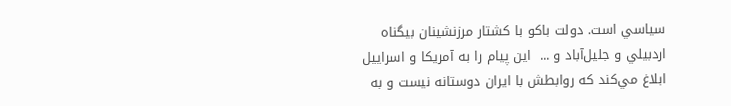سياسي است. دولت باكو با كشتار مرزنشينان بيگناه اردبيلي و جليل‌آباد و ...  اين پيام را به آمريكا و اسراييل ابلاغ مي‌كند كه روابطش با ايران دوستانه نيست و به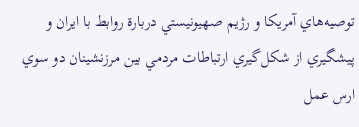توصيه‌هاي آمريكا و رژيم صهيونيستي دربارة روابط با ايران و پيشگيري از شكل‌گيري ارتباطات مردمي بين مرزنشينان دو سوي ارس عمل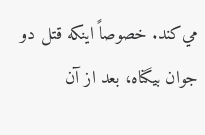مي‌كند. خصوصاً اينكه قتل دو جوان بيگناه، بعد از آن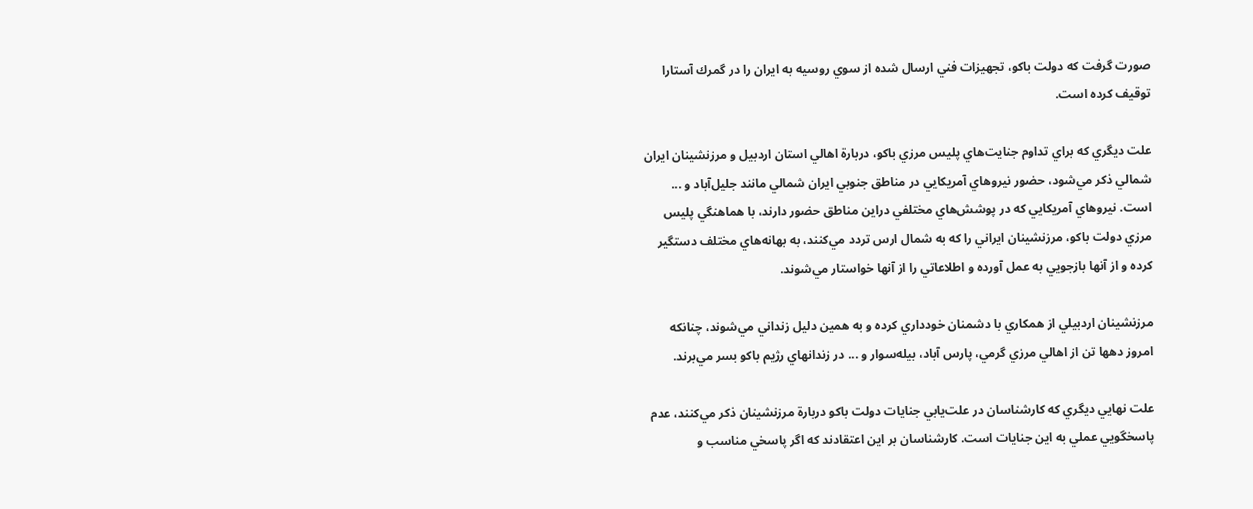صورت گرفت كه دولت باكو، تجهيزات فني ارسال شده از سوي روسيه به ايران را در گمرك آستارا توقيف كرده است.

علت ديگري كه براي تداوم جنايت‌هاي پليس مرزي باكو، دربارة اهالي استان اردبيل و مرزنشينان ايران شمالي ذكر مي‌شود، حضور نيروهاي آمريكايي در مناطق جنوبي ايران شمالي مانند جليل‌آباد و ... است. نيروهاي آمريكايي كه در پوشش‌هاي مختلفي دراين مناطق حضور دارند، با هماهنگي پليس مرزي دولت باكو، مرزنشينان ايراني را كه به شمال ارس تردد مي‌كنند، به بهانه‌هاي مختلف دستگير كرده و از آنها بازجويي به عمل آورده و اطلاعاتي را از آنها خواستار مي‌شوند.

مرزنشينان اردبيلي از همكاري با دشمنان خودداري كرده و به همين دليل زنداني مي‌شوند، چنانكه امروز دهها تن از اهالي مرزي گرمي، پارس آباد، بيله‌سوار و ... در زندانهاي رژيم باكو بسر مي‌برند.

علت نهايي ديگري كه كارشناسان در علت‌يابي جنايات دولت باكو دربارة مرزنشينان ذكر مي‌كنند، عدم پاسخگويي عملي به اين جنايات است. كارشناسان بر اين اعتقادند كه اگر پاسخي مناسب و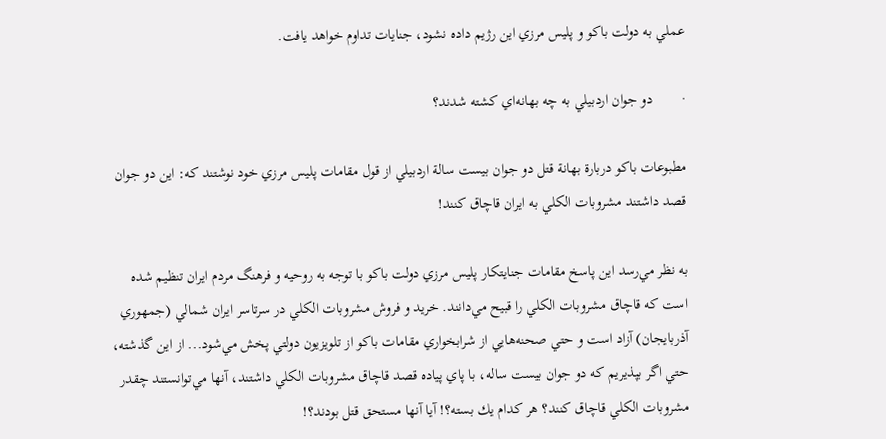عملي به دولت باكو و پليس مرزي اين رژيم داده نشود، جنايات تداوم خواهد يافت.

·        دو جوان اردبيلي به چه بهانه‌اي كشته شدند؟

مطبوعات باكو دربارة بهانة قتل دو جوان بيست سالة اردبيلي از قول مقامات پليس مرزي خود نوشتند كه: اين دو جوان قصد داشتند مشروبات الكلي به ايران قاچاق كنند!

به نظر مي‌رسد اين پاسخ مقامات جنايتكار پليس مرزي دولت باكو با توجه به روحيه و فرهنگ مردم ايران تنظيم شده است كه قاچاق مشروبات الكلي را قبيح مي‌دانند. خريد و فروش مشروبات الكلي در سرتاسر ايران شمالي (جمهوري آذربايجان) آزاد است و حتي صحنه‌هايي از شرابخواري مقامات باكو از تلويزيون دولتي پخش مي‌شود... از اين گذشته، حتي اگر بپذيريم كه دو جوان بيست ساله، با پاي پياده قصد قاچاق مشروبات الكلي داشتند، آنها مي‌توانستند چقدر مشروبات الكلي قاچاق كنند؟ هر كدام يك بسته؟! آيا آنها مستحق قتل بودند؟!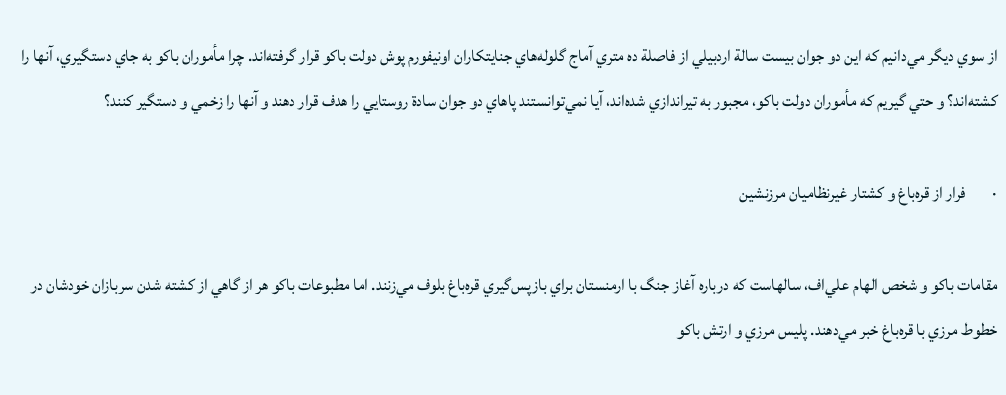از سوي ديگر مي‌دانيم كه اين دو جوان بيست سالة اردبيلي از فاصلة ده متري آماج گلوله‌هاي جنايتكاران اونيفورم پوش دولت باكو قرار گرفته‌اند. چرا مأموران باكو به جاي دستگيري، آنها را كشته‌اند؟ و حتي گيريم كه مأموران دولت باكو، مجبور به تيراندازي شده‌اند، آيا نمي‌توانستند پاهاي دو جوان سادة روستايي را هدف قرار دهند و آنها را زخمي و دستگير كنند؟

·        فرار از قره‌باغ و كشتار غيرنظاميان مرزنشين

مقامات باكو و شخص الهام‌ علي‌اف، سالهاست كه درباره آغاز جنگ با ارمنستان براي بازپس‌گيري قره‌باغ بلوف مي‌زنند. اما مطبوعات باكو هر از گاهي از كشته شدن سربازان خودشان در خطوط مرزي با قره‌باغ خبر مي‌‌دهند. پليس مرزي و ارتش باكو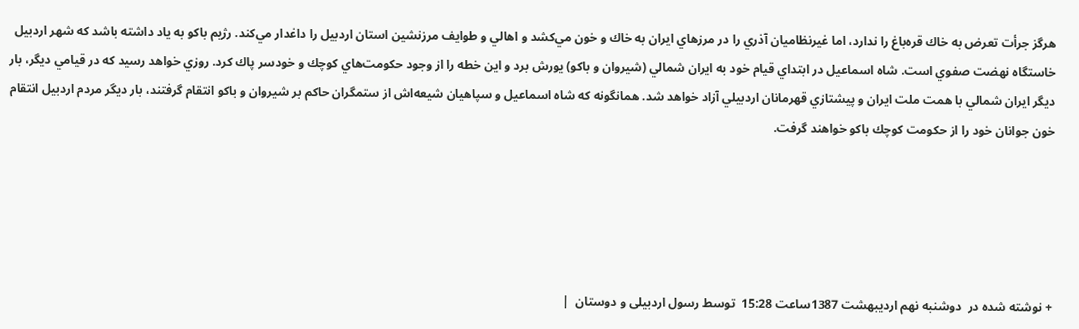هرگز جرأت تعرض به خاك قره‌باغ را ندارد، اما غيرنظاميان آذري را در مرزهاي ايران به خاك و خون مي‌كشد و اهالي و طوايف مرزنشين استان اردبيل را داغدار مي‌كند. رژيم باكو به ياد داشته باشد كه شهر اردبيل خاستگاه نهضت صفوي است. شاه اسماعيل در ابتداي قيام خود به ايران شمالي (شيروان و باكو) يورش برد و اين خطه را از وجود حكومت‌هاي كوچك و خودسر پاك كرد. روزي خواهد رسيد كه در قيامي ديگر، بار ديگر ايران شمالي با همت ملت ايران و پيشتازي قهرمانان اردبيلي آزاد خواهد شد. همانگونه كه شاه اسماعيل و سپاهيان شيعه‌اش از ستمگران حاكم بر شيروان و باكو انتقام گرفتند، بار ديگر مردم اردبيل انتقام خون جوانان خود را از حكومت كوچك باكو خواهند گرفت.





+ نوشته شده در  دوشنبه نهم اردیبهشت 1387ساعت 15:28  توسط رسول اردبیلی و دوستان  |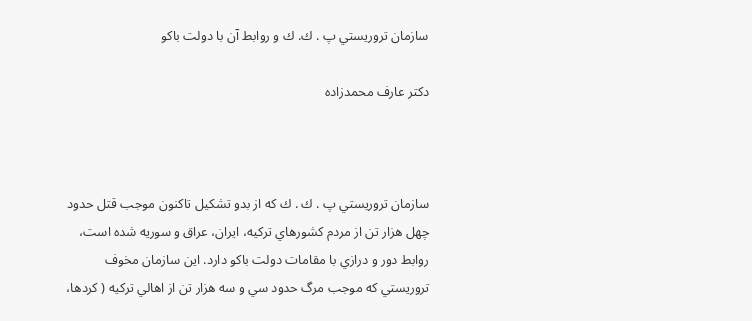سازمان تروريستي پ . ك. ك و روابط آن با دولت باكو

دکتر عارف محمدزاده



سازمان تروريستي پ . ك . ك كه از بدو تشكيل تاكنون موجب قتل حدود چهل هزار تن از مردم كشورهاي تركيه، ايران، عراق و سوريه شده است، روابط دور و درازي با مقامات دولت باكو دارد. اين سازمان مخوف تروريستي كه موجب مرگ حدود سي و سه هزار تن از اهالي تركيه ( كردها،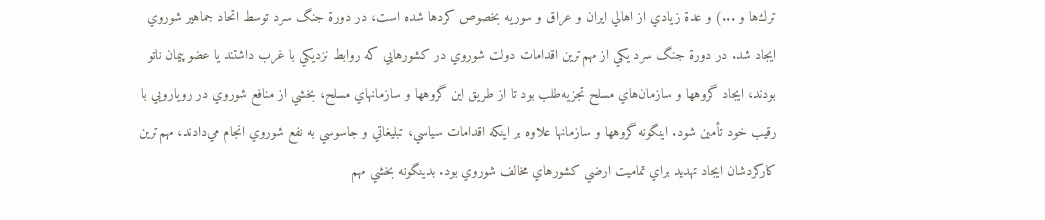ترك‌ها و ...) و عدة‌ زيادي از اهالي ايران و عراق و سوريه بخصوص كردها شده است، در دورة‌ جنگ سرد توسط اتحاد جماهير شوروي ايجاد شد. در دورة جنگ سرد يكي از مهم‌ترين اقدامات دولت شوروي در كشورهايي كه روابط نزديكي با غرب داشتند يا عضو پيمان ناتو بودند، ايجاد گروهها و سازمان‌هاي مسلح تجزيه‌طلب بود تا از طريق اين گروهها و سازمانهاي مسلح، بخشي از منافع شوروي در رويارويي با رقيب خود تأمين شود. اينگونه گروهها و سازمانها علاوه بر اينكه اقدامات سياسي، تبليغاتي و جاسوسي به نفع شوروي انجام مي‌دادند، مهم‌ترين كاركردشان ايجاد تهديد براي تماميت ارضي كشورهاي مخالف شوروي بود. بدينگونه بخشي مهم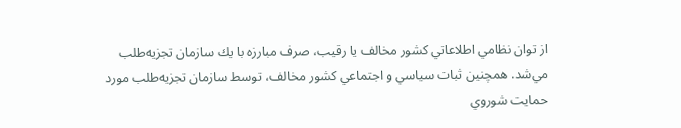از توان نظامي اطلاعاتي كشور مخالف يا رقيب، صرف مبارزه با يك سازمان تجزيه‌طلب مي‌شد. همچنين ثبات سياسي و اجتماعي كشور مخالف، توسط سازمان تجزيه‌طلب مورد حمايت شوروي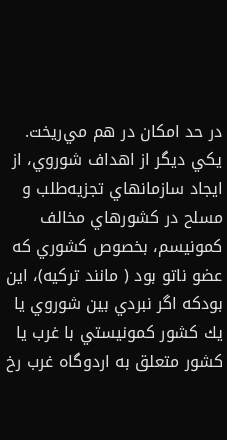در حد امكان در هم مي‌ريخت. يكي ديگر از اهداف شوروي، از ايجاد سازمانهاي تجزيه‌طلب و مسلح در كشورهاي مخالف كمونيسم، بخصوص كشوري كه عضو ناتو بود ( مانند تركيه)، اين بودكه اگر نبردي بين شوروي يا يك كشور كمونيستي با غرب يا كشور متعلق به اردوگاه غرب رخ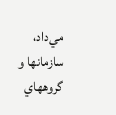مي‌‌داد، سازمانها و گروههاي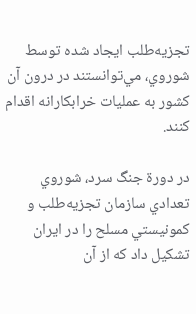تجزيه‌طلب ايجاد شده توسط شوروي، مي‌توانستند در درون آن كشور به عمليات خرابكارانه اقدام كنند.

در دورة جنگ سرد، شوروي تعدادي سازمان تجزيه‌طلب و كمونيستي مسلح را در ايران تشكيل داد كه از آن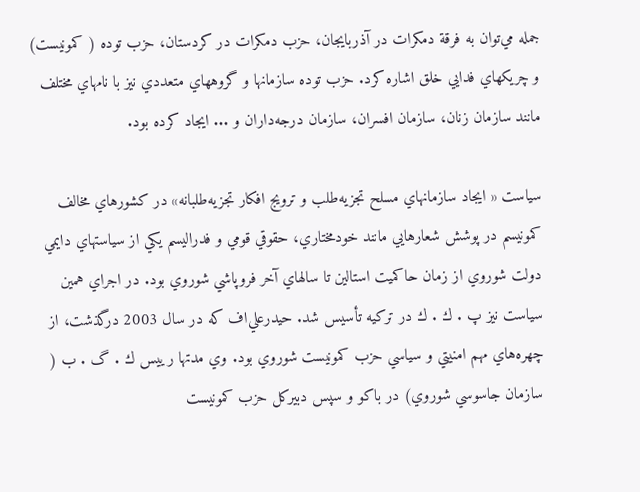جمله مي‌توان به فرقة دمكرات در آذربايجان، حزب دمكرات در كردستان، حزب توده ( كمونيست) و چريكهاي فدايي خلق اشاره كرد. حزب توده سازمانها و گروههاي متعددي نيز با نامهاي مختلف مانند سازمان زنان، سازمان افسران، سازمان درجه‌داران و ... ايجاد كرده بود.

سياست « ايجاد سازمانهاي مسلح تجزيه‌طلب و ترويج افكار تجزيه‌طلبانه» در كشورهاي مخالف كمونيسم در پوشش شعارهايي مانند خودمختاري، حقوقي قومي و فدراليسم يكي از سياستهاي دايمي دولت شوروي از زمان حاكميت استالين تا سالهاي آخر فروپاشي شوروي بود. در اجراي همين سياست نيز پ . ك . ك در تركيه تأسيس شد. حيدرعلي‌اف كه در سال 2003 درگذشت، از چهره‌هاي مهم امنيتي و سياسي حزب كمونيست شوروي بود. وي مدتها رييس ك . گ . ب ( سازمان جاسوسي شوروي) در باكو و سپس دبيركل حزب كمونيست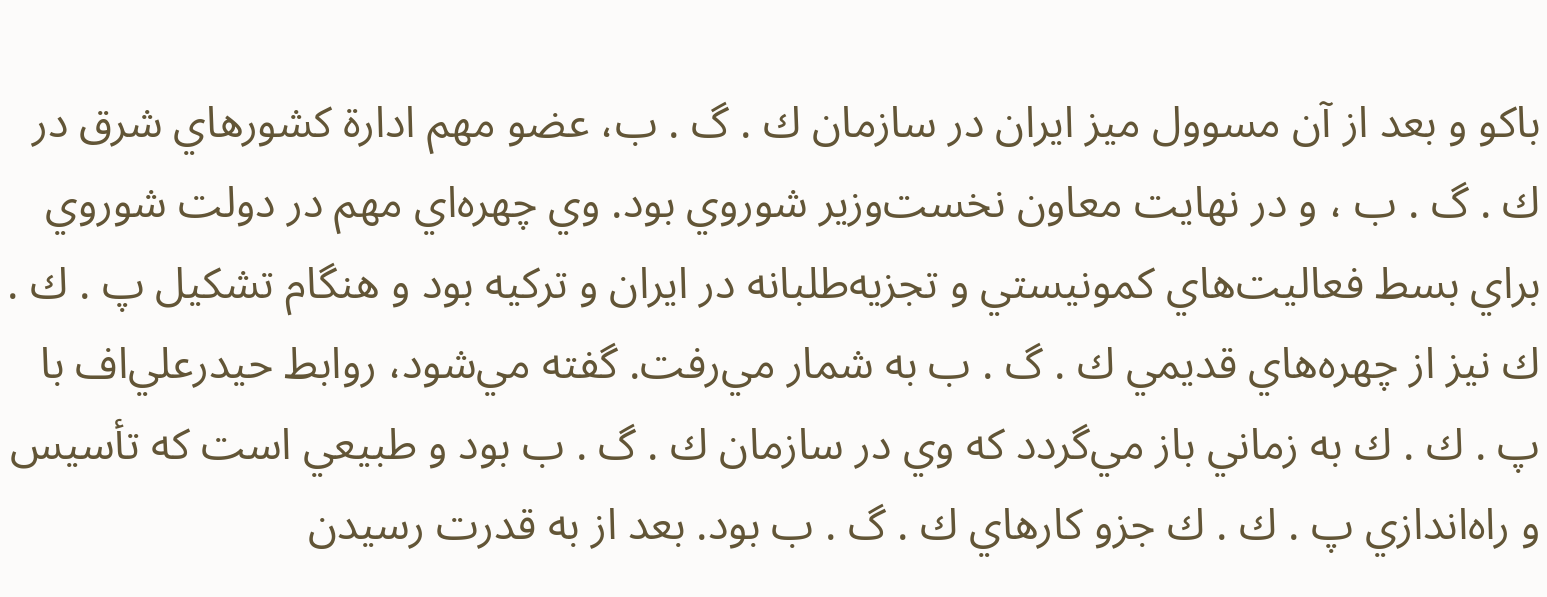باكو و بعد از آن مسوول ميز ايران در سازمان ك . گ . ب، عضو مهم ادارة‌ كشورهاي شرق در ك . گ . ب ، و در نهايت معاون نخست‌وزير شوروي بود. وي چهره‌اي مهم در دولت شوروي براي بسط فعاليت‌هاي كمونيستي و تجزيه‌طلبانه در ايران و تركيه بود و هنگام تشكيل پ . ك . ك نيز از چهره‌هاي قديمي ك . گ . ب به شمار مي‌رفت. گفته مي‌شود، روابط حيدرعلي‌اف با پ . ك . ك به زماني باز مي‌گردد كه وي در سازمان ك . گ . ب بود و طبيعي است كه تأسيس و راه‌اندازي پ . ك . ك جزو كارهاي ك . گ . ب بود. بعد از به قدرت رسيدن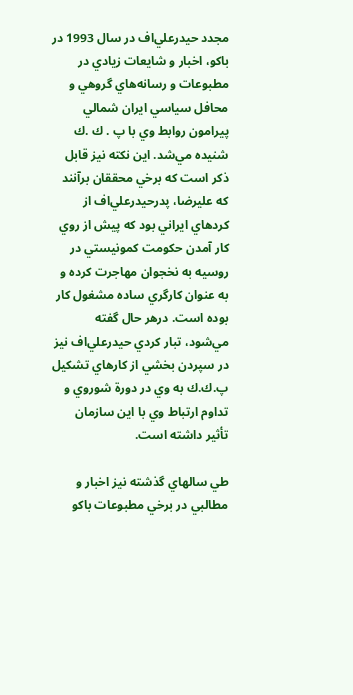مجدد حيدرعلي‌اف در سال 1993 در باكو، اخبار و شايعات زيادي در مطبوعات و رسانه‌هاي گروهي و محافل سياسي ايران شمالي پيرامون روابط وي با پ . ك .ك شنيده مي‌شد. اين نكته نيز قابل ذكر است كه برخي محققان برآنند كه عليرضا، پدرحيدرعلي‌اف از كردهاي ايراني بود كه پيش از روي كار آمدن حكومت كمونيستي در روسيه به نخجوان مهاجرت كرده و به عنوان كارگري ساده مشغول كار بوده است. درهر حال گفته مي‌شود، تبار كردي حيدرعلي‌اف نيز در سپردن بخشي از كارهاي تشكيل پ.ك.ك به وي در دورة‌ شوروي و تداوم ارتباط وي با اين سازمان تأثير داشته است.

طي سالهاي گذشته نيز اخبار و مطالبي در برخي مطبوعات باكو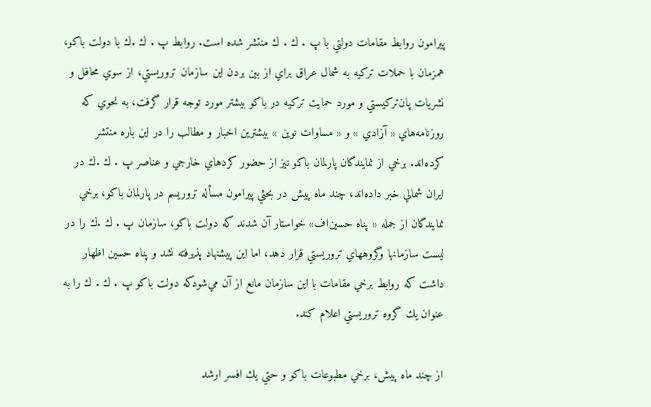پيرامون روابط مقامات دولتي با پ . ك . ك منتشر شده است. روابط پ . ك .ك با دولت باكو، همزمان با حملات تركيه به شمال عراق براي از بين بردن اين سازمان تروريستي، از سوي محافل و نشريات پان‌تركيستي و مورد حمايت تركيه در باكو بيشتر مورد توجه قرار گرفت، به نحوي كه روزنامه‌هاي « آزادي » و « مساوات نوين » بيشترين اخبار و مطالب را در اين باره منتشر كرده‌اند. برخي از نمايندگان پارلمان باكو نيز از حضور كردهاي خارجي و عناصر پ . ك .ك در ايران شمالي خبر داده‌اند، چند ماه پيش در بحثي پيرامون مسأله تروريسم در پارلمان باكو، برخي نمايندگان از جمله « پناه حسين‌اف» خواستار آن شدند كه دولت باكو، سازمان پ . ك .ك را در ليست سازمانها وگروههاي تروريستي قرار دهد، اما اين پيشنهاد پذيرفته نشد و پناه حسين اظهار داشت كه روابط برخي مقامات با اين سازمان مانع از آن مي‌شودكه دولت باكو پ . ك . ك را به عنوان يك گروه تروريستي اعلام كند.

از چند ماه پيش، برخي مطبوعات باكو و حتي يك افسر ارشد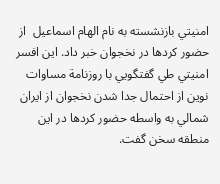امنيتي بازنشسته به نام الهام اسماعيل  از حضور كردها در نخجوان خبر داد. اين افسر امنيتي طي گفتگويي با روزنامة مساوات نوين از احتمال جدا شدن نخجوان از ايران شمالي به واسطه حضور كردها در اين منطقه سخن گفت.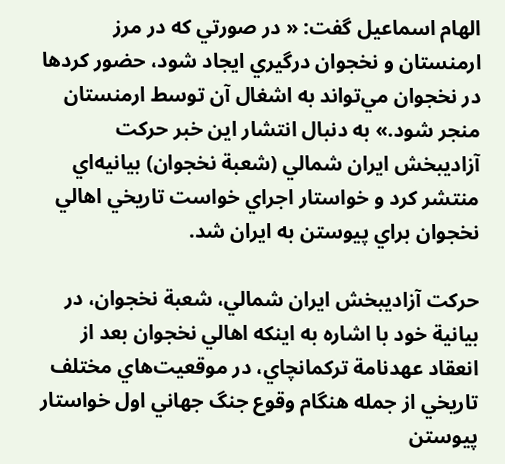الهام اسماعيل گفت: « در صورتي كه در مرز ارمنستان و نخجوان درگيري ايجاد شود، حضور كردها در نخجوان مي‌تواند به اشغال آن توسط ارمنستان منجر شود.» به دنبال انتشار اين خبر حركت آزاديبخش ايران شمالي (شعبة نخجوان) بيانيه‌اي منتشر كرد و خواستار اجراي خواست تاريخي اهالي نخجوان براي پيوستن به ايران شد.

حركت آزاديبخش ايران شمالي، شعبة نخجوان، در بيانية خود با اشاره به اينكه اهالي نخجوان بعد از انعقاد عهدنامة تركمانچاي، در موقعيت‌هاي مختلف تاريخي از جمله هنگام وقوع جنگ جهاني اول خواستار پيوستن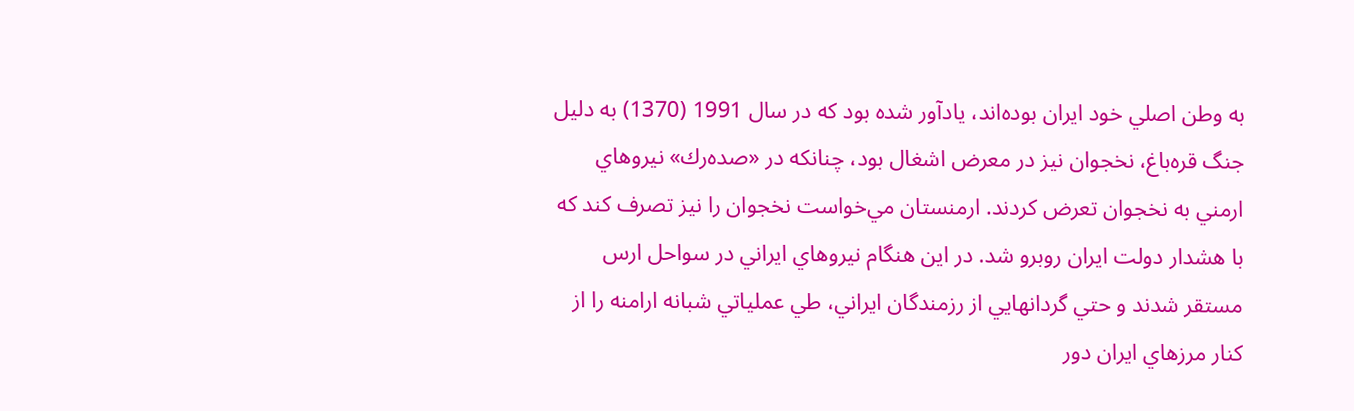به وطن اصلي خود ايران بوده‌اند، يادآور شده بود كه در سال 1991 (1370) به دليل جنگ قره‌باغ، نخجوان نيز در معرض اشغال بود، چنانكه در «صده‌رك» نيروهاي ارمني به نخجوان تعرض كردند. ارمنستان مي‌خواست نخجوان را نيز تصرف كند كه با هشدار دولت ايران روبرو شد. در اين هنگام نيروهاي ايراني در سواحل ارس مستقر شدند و حتي گردانهايي از رزمندگان ايراني، طي عملياتي شبانه ارامنه را از كنار مرزهاي ايران دور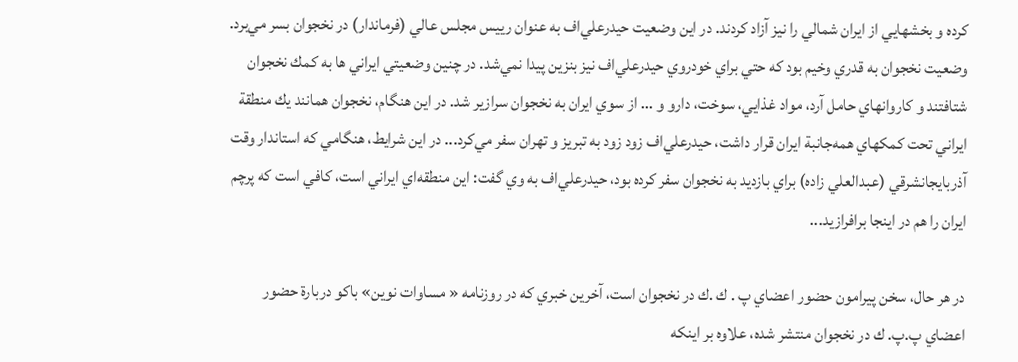كرده و بخشهايي از ايران شمالي را نيز آزاد كردند. در اين وضعيت حيدرعلي‌اف به عنوان رييس مجلس عالي (فرماندار) در نخجوان بسر مي‌برد. وضعيت نخجوان به قدري وخيم بود كه حتي براي خودروي حيدرعلي‌اف نيز بنزين پيدا نمي‌شد. در چنين وضعيتي ايراني ها به كمك نخجوان شتافتند و كاروانهاي حامل آرد، مواد غذايي، سوخت، دارو و ... از سوي ايران به نخجوان سرازير شد. در اين هنگام، نخجوان همانند يك منطقة‌ ايراني تحت كمكهاي همه‌جانبة ايران قرار داشت، حيدرعلي‌اف زود زود به تبريز و تهران سفر مي‌كرد... در اين شرايط، هنگامي كه استاندار وقت آذربايجانشرقي (عبدالعلي زاده) براي بازديد به نخجوان سفر كرده بود، حيدرعلي‌اف به وي گفت: اين منطقه‌اي ايراني است، كافي است كه پرچم ايران را هم در اينجا برافرازيد...

در هر حال، سخن پيرامون حضور اعضاي پ . ك .ك در نخجوان است، آخرين خبري كه در روزنامه « مساوات نوين» باكو دربارة حضور اعضاي پ.پ. ك در نخجوان منتشر شده، علاوه بر اينكه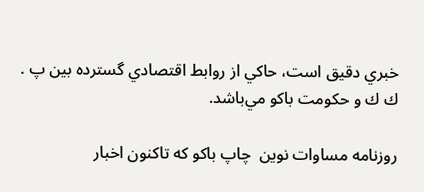خبري دقيق است، حاكي از روابط اقتصادي گسترده بين پ . ك ك و حكومت باكو مي‌باشد.

روزنامه مساوات نوین  چاپ باکو که تاکنون اخبار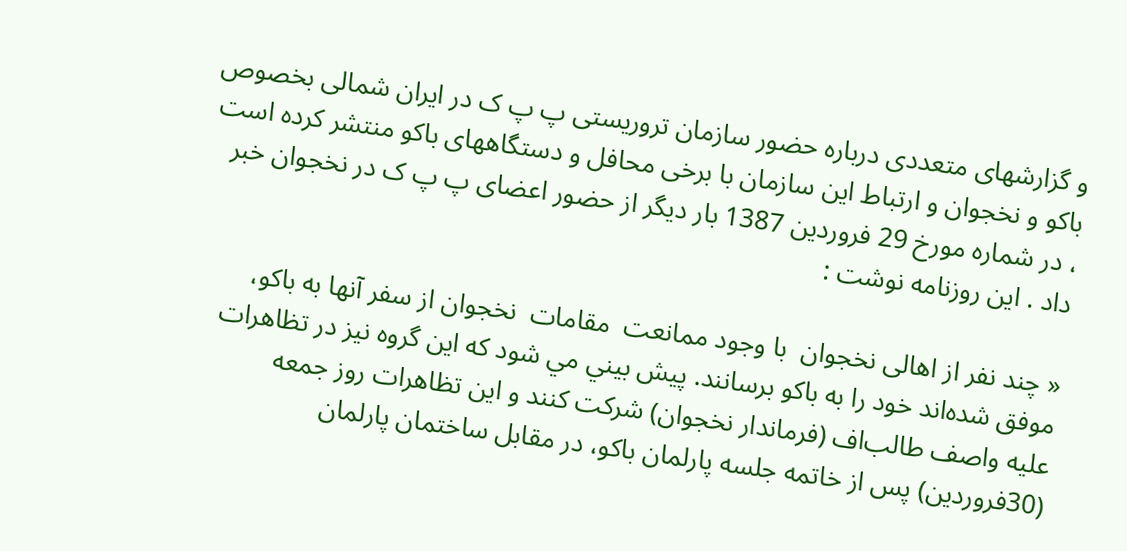و گزارشهای متعددی درباره حضور سازمان تروریستی پ پ ک در ایران شمالی بخصوص باکو و نخجوان و ارتباط این سازمان با برخی محافل و دستگاههای باکو منتشر کرده است ، در شماره مورخ 29 فروردین 1387 بار ديگر از حضور اعضای پ پ ک در نخجوان خبر داد . این روزنامه نوشت :

« چند نفر از اهالی نخجوان  با وجود ممانعت  مقامات  نخجوان از سفر آنها به باكو، موفق شده‌اند خود را به باكو برسانند. پيش بيني مي شود كه اين گروه نيز در تظاهرات عليه واصف طالب‌اف (فرماندار نخجوان) شركت كنند و اين تظاهرات روز جمعه (30فروردين) پس از خاتمه جلسه پارلمان باکو، در مقابل ساختمان پارلمان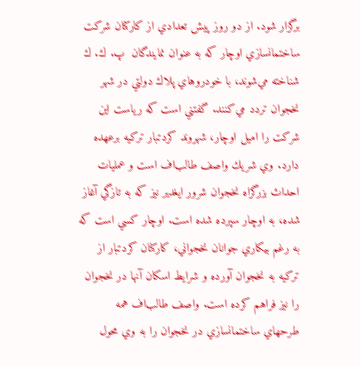برگزار شود. از دو روز پيش تعدادي از كاركنان شركت ساختمانسازي اوچار كه به عنوان نمايندگان  پ. ك. ك شناخته مي‌شوند، با خودروهاي پلاك دولتي در شهر نخجوان تردد مي‌كنند. گفتني است كه رياست اين شركت را اميل اوچار، شهروند كردتبار تركيه برعهده دارد. وي شريك واصف طالب‌اف است و عمليات احداث بزرگراه نخجوان شرور ايغدير نيز كه به تازگي آغاز شده، به اوچار سپرده شده است. اوچار كسي است كه به رغم بيكاري جوانان نخجواني، كاركنان كردتبار از تركيه به نخجوان آورده و شرايط اسكان آنها در نخجوان را نيز فراهم كرده است. واصف طالب‌اف همه طرحهاي ساختمانسازي در نخجوان را به وي محول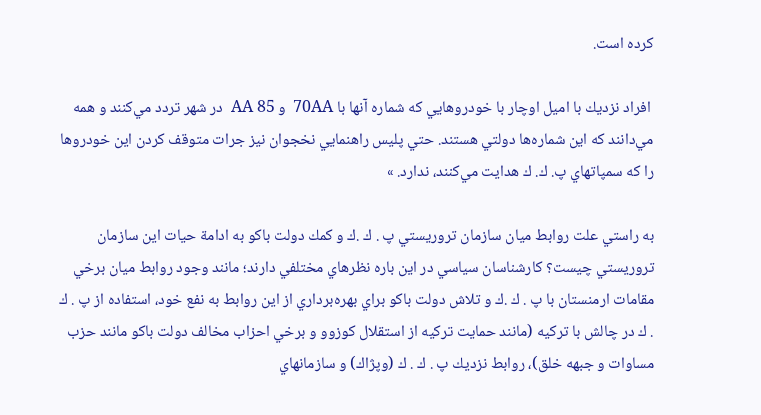كرده است.

 افراد نزديك با اميل اوچار با خودروهايي كه شماره آنها با 70AA  و 85 AA  در شهر تردد مي‌كنند و همه مي‌دانند كه اين شماره‌ها دولتي هستند. حتي پليس راهنمايي نخجوان نيز جرات متوقف كردن اين خودروها را كه سمپاتهاي پ. ك. ك هدايت مي‌كنند، ندارد. »

به راستي علت روابط ميان سازمان تروريستي پ . ك .ك و كمك دولت باكو به ادامة‌ حيات اين سازمان تروريستي چيست؟ كارشناسان سياسي در اين باره نظرهاي مختلفي دارند؛ مانند وجود روابط ميان برخي مقامات ارمنستان با پ . ك .ك و تلاش دولت باكو براي بهره‌برداري از اين روابط به نفع خود، استفاده از پ . ك . ك در چالش با تركيه (مانند حمايت تركيه از استقلال كوزوو و برخي احزاب مخالف دولت باكو مانند حزب مساوات و جبهه خلق)،‌ روابط نزديك پ . ك . ك (وپژاك) و سازمانهاي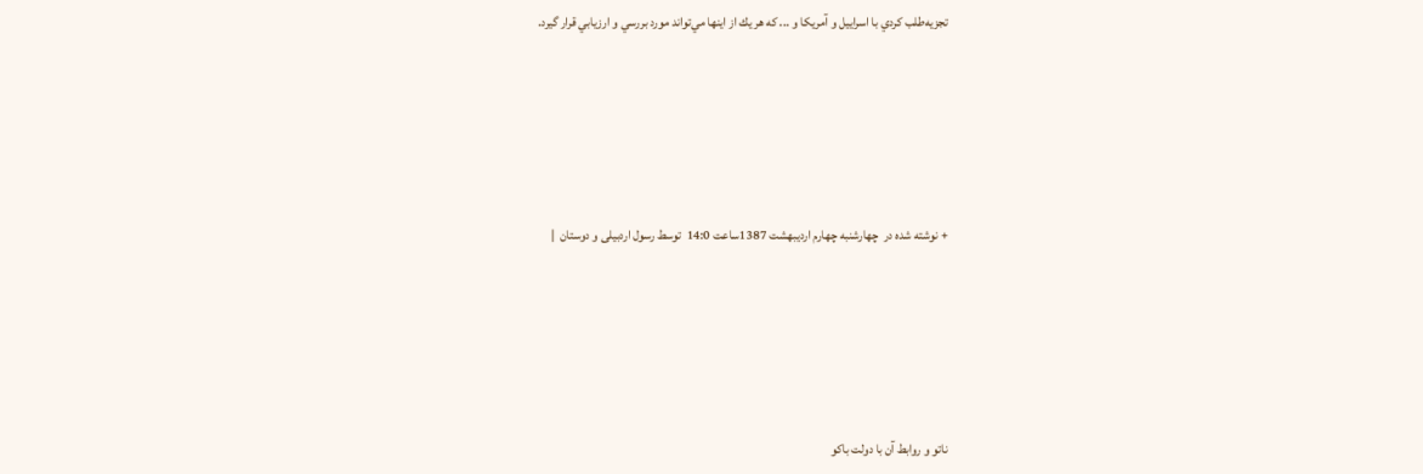تجزيه‌طلب كردي با اسراييل و آمريكا و ... كه هر يك از اينها مي‌تواند مورد بررسي و ارزيابي قرار گيرد.





+ نوشته شده در  چهارشنبه چهارم اردیبهشت 1387ساعت 14:0  توسط رسول اردبیلی و دوستان  |





ناتو و روابط آن با دولت باكو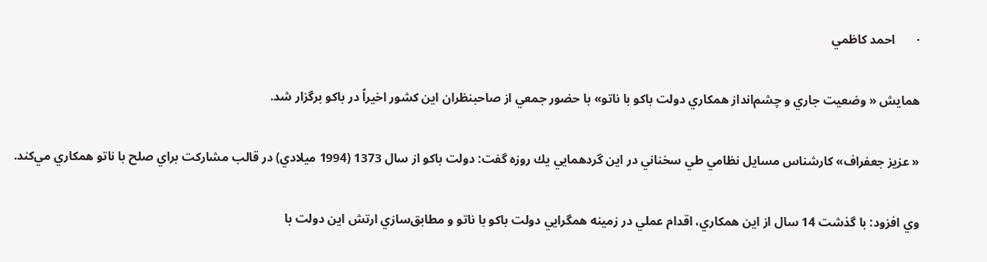·       احمد كاظمي

همايش « وضعيت جاري و چشم‌انداز همكاري دولت باكو با ناتو» با حضور جمعي از صاحبنظران اين كشور اخيراً در باكو برگزار شد.

« عزيز جعفراف» كارشناس مسايل نظامي طي سخناني در اين گردهمايي يك روزه گفت: دولت باكو از سال 1373 (1994 ميلادي) در قالب مشاركت براي صلح با ناتو همكاري مي‌كند.

وي افزود: با گذشت 14 سال از اين همكاري، اقدام عملي در زمينه همگرايي دولت باكو با ناتو و مطابق‌سازي ارتش اين دولت با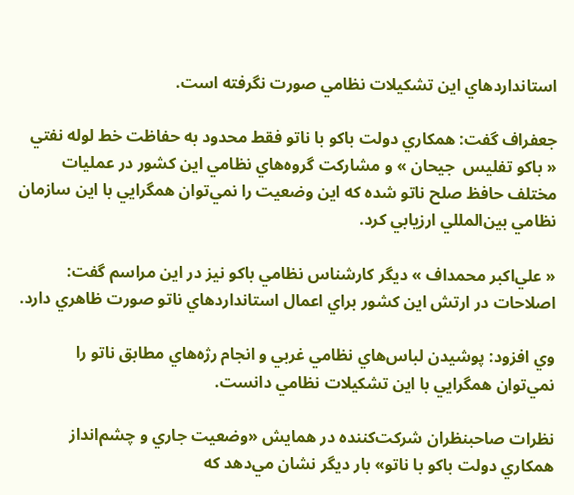استانداردهاي اين تشكيلات نظامي صورت نگرفته است.

جعفراف گفت: همكاري دولت باكو با ناتو فقط محدود به حفاظت خط لوله نفتي « باكو تفليس  جيحان » و مشاركت گروه‌هاي نظامي اين كشور در عمليات مختلف حافظ صلح ناتو شده كه اين وضعيت را نمي‌توان همگرايي با اين سازمان نظامي بين‌المللي ارزيابي كرد.

« علي‌اكبر محمداف » ديگر كارشناس نظامي باكو نيز در اين مراسم گفت: اصلاحات در ارتش اين كشور براي اعمال استانداردهاي ناتو صورت ظاهري دارد.

وي افزود: پوشيدن لباس‌هاي نظامي غربي و انجام رژه‌هاي مطابق ناتو را نمي‌توان همگرايي با اين تشكيلات نظامي دانست.

نظرات صاحبنظران شركت‌كننده در همايش «وضعيت جاري و چشم‌انداز همكاري دولت باكو با ناتو» بار ديگر نشان مي‌دهد كه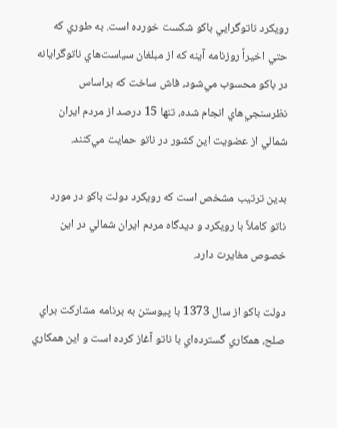رويكرد ناتوگرايي باكو شكست خورده است. به طوري كه حتي اخيراً روزنامه آينه كه از مبلغان سياست‌هاي ناتوگرايانه در باكو محسوب مي‌شود، فاش ساخت كه براساس نظرسنجي‌هاي انجام شده، تنها 15 درصد از مردم ايران شمالي از عضويت اين كشور در ناتو حمايت مي‌كنند.

بدين ترتيب مشخص است كه رويكرد دولت باكو در مورد ناتو كاملاً با رويكرد و ديدگاه مردم ايران شمالي در اين خصوص مغايرت دارد.

دولت باكو از سال 1373 با پيوستن به برنامه مشاركت براي صلح، همكاري گسترده‌اي با ناتو آغاز كرده است و اين همكاري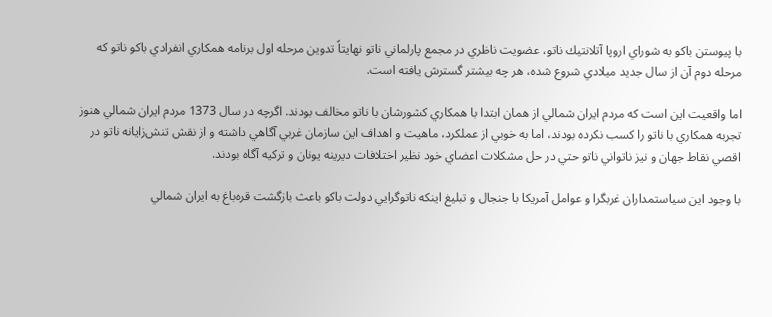با پيوستن باكو به شوراي اروپا آتلانتيك ناتو، عضويت ناظري در مجمع پارلماني ناتو نهايتاً تدوين مرحله اول برنامه همكاري انفرادي باكو ناتو كه مرحله دوم آن از سال جديد ميلادي شروع شده، هر چه بيشتر گسترش يافته است.

اما واقعيت اين است كه مردم ايران شمالي از همان ابتدا با همكاري كشورشان با ناتو مخالف بودند. اگرچه در سال 1373 مردم ايران شمالي هنوز تجربه همكاري با ناتو را كسب نكرده بودند، اما به خوبي از عملكرد، ماهيت و اهداف اين سازمان غربي آگاهي داشته و از نقش تنش‌زايانه ناتو در اقصي نقاط جهان و نيز ناتواني ناتو حتي در حل مشكلات اعضاي خود نظير اختلافات ديرينه يونان و تركيه آگاه بودند.

با وجود اين سياستمداران غربگرا و عوامل آمريكا با جنجال و تبليغ اينكه ناتوگرايي دولت باكو باعث بازگشت قره‌باغ به ايران شمالي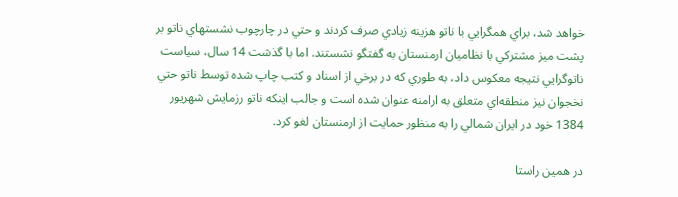خواهد شد، براي همگرايي با ناتو هزينه زيادي صرف كردند و حتي در چارچوب نشستهاي ناتو بر پشت ميز مشتركي با نظاميان ارمنستان به گفتگو نشستند. اما با گذشت 14 سال، سياست ناتوگرايي نتيجه معكوس داد، به طوري كه در برخي از اسناد و كتب چاپ شده توسط ناتو حتي نخجوان نيز منطقه‌اي متعلق به ارامنه عنوان شده است و جالب اينكه ناتو رزمايش شهريور 1384 خود در ايران شمالي را به منظور حمايت از ارمنستان لغو كرد.

در همين راستا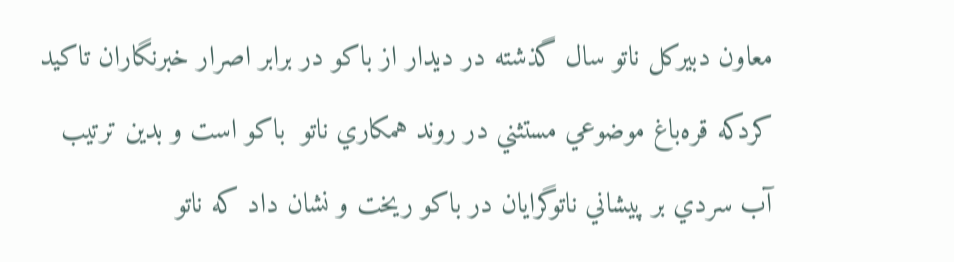معاون دبيركل ناتو سال گذشته در ديدار از باكو در برابر اصرار خبرنگاران تاكيد كردكه قره‌باغ موضوعي مستثني در روند همكاري ناتو  باكو است و بدين ترتيب آب سردي بر پيشاني ناتوگرايان در باكو ريخت و نشان داد كه ناتو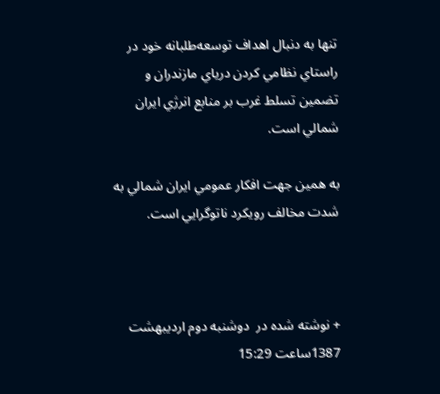تنها به دنبال اهداف توسعه‌طلبانه خود در راستاي نظامي كردن درياي مازندران و تضمين تسلط غرب بر منابع انرژي ايران شمالي است.

به همين جهت افكار عمومي ايران شمالي به شدت مخالف رويكرد ناتوگرايي است.



+ نوشته شده در  دوشنبه دوم اردیبهشت 1387ساعت 15:29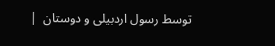توسط رسول اردبیلی و دوستان  |